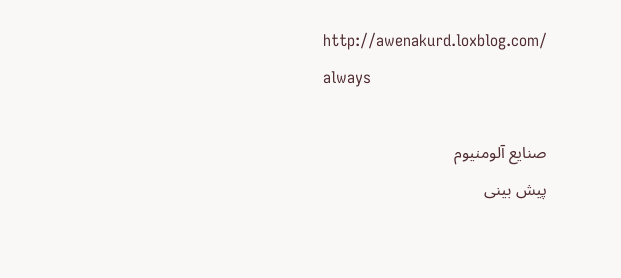http://awenakurd.loxblog.com/ always

صنایع آلومنیوم
پیش بینی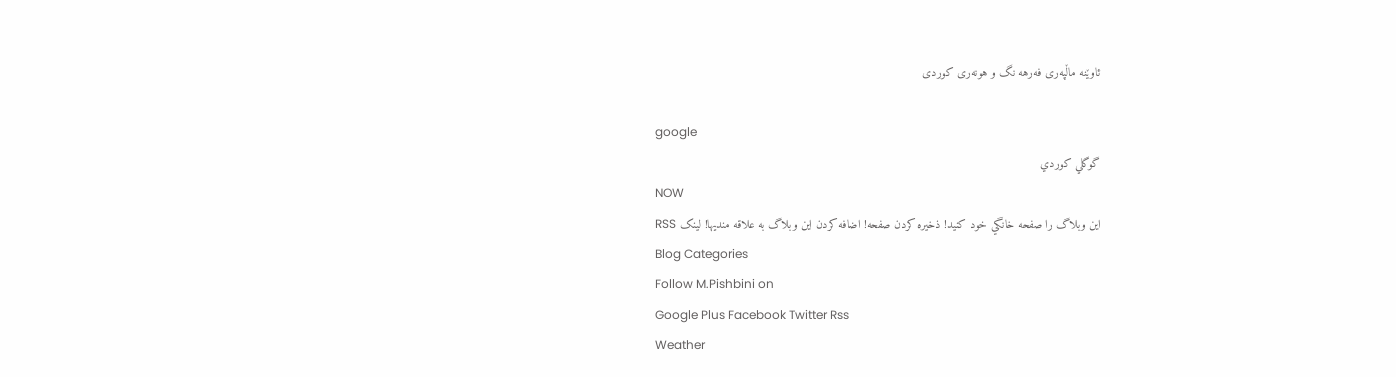ئاوێنه ماڵپه‌‌‌‌‌‌‌‌‌‌ری فه‌‌‌‌‌‌‌‌‌‌رهه نگ و هونه‌‌‌‌‌‌‌‌‌‌ری کوردی

google
گوگلي کوردي
NOW
اين وبلاگ را صفحه خانگي خود كنيد! ذخيره كردن صفحه! اضافه کردن اين وبلاگ به علاقه منديها! لينک RSS
Blog Categories
Follow M.Pishbini on
Google Plus Facebook Twitter Rss
Weather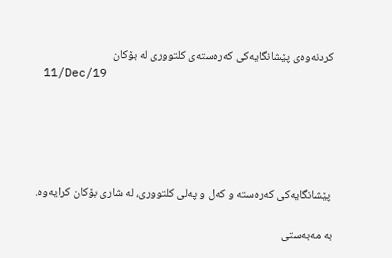كردنه‌وه‌ی پێشانگایه‌كی كه‌ره‌سته‌ی كلتووری له‌ بۆكان
 11/Dec/19





 پێشانگایه‌كی كه‌ره‌سته‌ و كه‌ل و په‌لی كلتووری، له‌ شاری بۆكان كرایه‌وه‌.

به‌ مه‌به‌ستی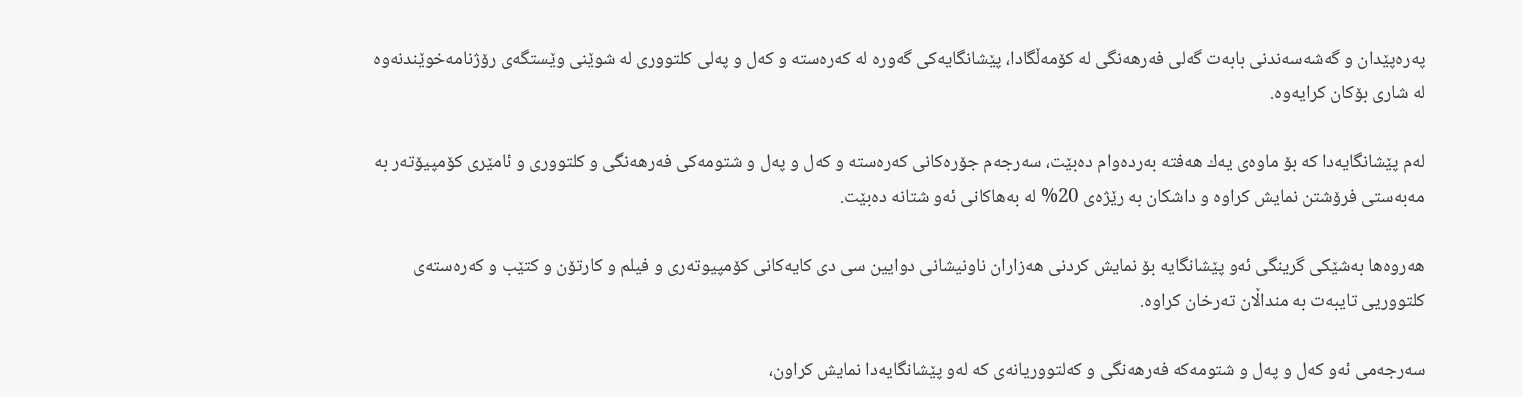په‌ره‌پێدان و گه‌شه‌سه‌ندنی بابه‌ت گه‌لی فه‌رهه‌نگی له‌ كۆمه‌ڵگادا، پێشانگایه‌كی گه‌وره‌ له‌ كه‌ره‌سته‌ و كه‌ل و په‌لی كلتووری له‌ شوێنی وێستگه‌ی رۆژنامه‌خوێندنه‌وه‌ له‌ شاری بۆكان كرایه‌وه‌.

له‌م پێشانگایه‌دا كه‌ بۆ ماوه‌ی یه‌ك هه‌فته‌ به‌رده‌وام ده‌بێت، سه‌رجه‌م جۆره‌كانی كه‌ره‌سته‌ و كه‌ل و په‌ل و شتومه‌كی فه‌رهه‌نگی و كلتووری و ئامێری كۆمپیۆته‌ر به‌ مه‌به‌ستی فرۆشتن نمایش كراوه‌ و داشكان به‌ رێژه‌ی 20% له‌ به‌هاكانی ئه‌و شتانه‌ ده‌بێت.

هه‌روه‌ها به‌شێكی گرینگی ئه‌و پێشانگایه‌ بۆ نمایش كردنی هه‌زاران ناونیشانی دوایین سی دی كایه‌كانی كۆمپیوته‌ری و فیلم و كارتۆن و كتێب و كه‌ره‌سته‌ی كلتووریی تایبه‌ت به‌ منداڵان ته‌رخان كراوه‌.

سه‌رجه‌می ئه‌و كه‌ل و په‌ل و شتومه‌كه‌ فه‌رهه‌نگی و كه‌لتووریانه‌ی كه‌ له‌و پێشانگایه‌دا نمایش كراون،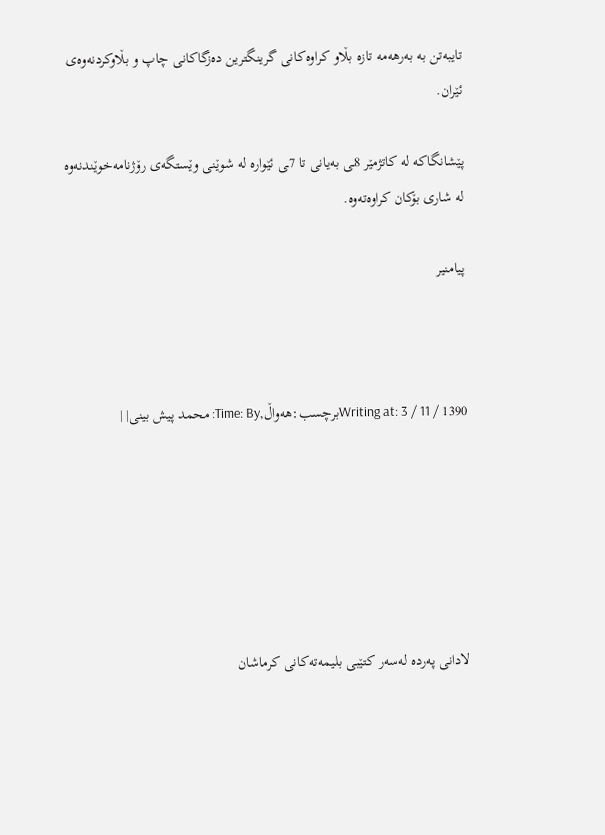تایبه‌تن به‌ به‌رهه‌مه‌ تازه‌ بڵاو كراوه‌كانی گرینگترین ده‌زگاكانی چاپ و بڵاوكردنه‌وه‌ی ئێران.

پێشانگاكه‌ له‌ كاتژمێر 8ـی به‌یانی تا 7ـی ئێواره‌ له‌ شوێنی وێستگه‌ی رۆژنامه‌خوێندنه‌وه‌ له‌ شاری بۆكان كراوه‌ته‌وه‌.

پیامنیر



Writing at: 3 / 11 / 1390برچسب:هه‌واڵ,Time: By: محمد پیش بینی| |






لادانی په‌رده‌ له‌سه‌ر كتێبی بلیمه‌ته‌كانی كرماشان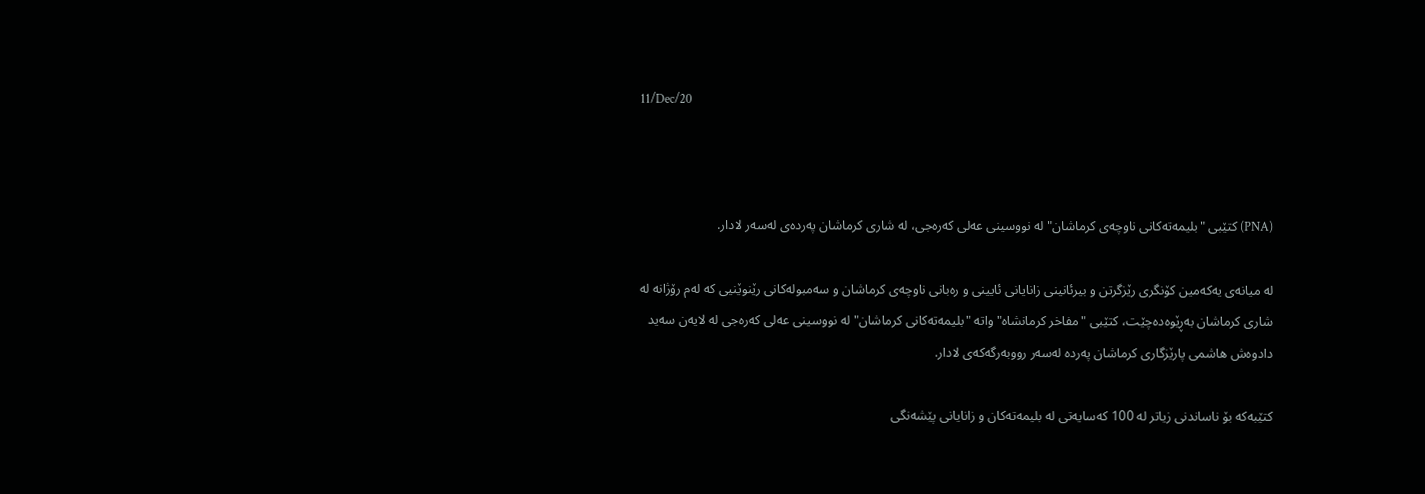11/Dec/20



(PNA) كتێبی "بلیمه‌ته‌كانی ناوچه‌ی كرماشان" له‌ نووسینی عه‌لی كه‌ره‌جی، له‌ شاری كرماشان په‌رده‌ی له‌سه‌ر لادار.

له‌ میانه‌ی یه‌كه‌مین كۆنگری رێزگرتن و بیرئانینی زانایانی ئایینی و ره‌بانی ناوچه‌ی كرماشان و سه‌مبوله‌كانی رێنوێنیی كه‌ له‌م رۆژانه‌ له‌ شاری كرماشان به‌ڕێوه‌ده‌چێت، كتێبی "مفاخر كرمانشاه‌" واته‌ "بلیمه‌ته‌كانی كرماشان" له‌ نووسینی عه‌لی كه‌ره‌جی له‌ لایه‌ن سه‌ید دادوه‌ش هاشمی پارێزگاری كرماشان په‌رده‌ له‌سه‌ر رووبه‌رگه‌كه‌ی لادار.

كتێبه‌كه‌ بۆ ناساندنی زیاتر له‌ 100 كه‌سایه‌تی له‌ بلیمه‌ته‌كان و زانایانی پێشه‌نگی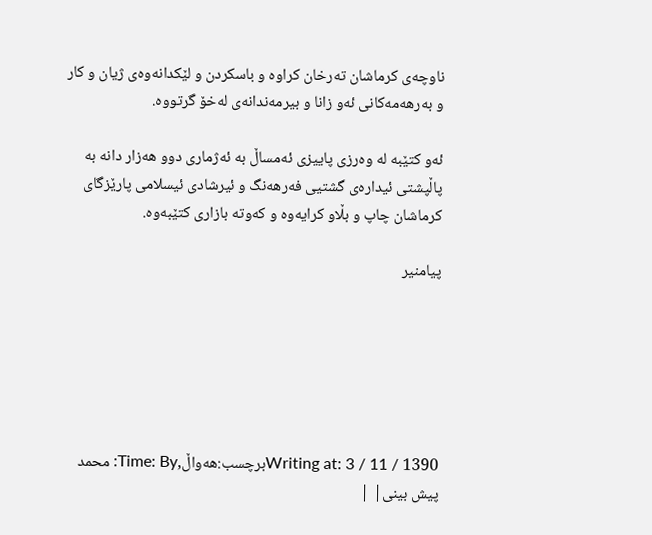ناوچه‌ی كرماشان ته‌رخان كراوه‌ و باسكردن و لێكدانه‌وه‌ی ژیان و كار و به‌رهه‌مه‌كانی ئه‌و زانا و بیرمه‌ندانه‌ی له‌خۆ گرتووه‌.

ئه‌و كتێبه‌ له‌ وه‌رزی پاییزی ئه‌مساڵ به‌ ئه‌ژماری دوو هه‌زار دانه‌ به‌ پاڵپشتی ئیداره‌ی گشتیی فه‌رهه‌نگ و ئیرشادی ئیسلامی پارێزگای كرماشان چاپ و بڵاو كرایه‌وه‌ و كه‌وته‌ بازاری كتێبه‌وه‌.

پیامنیر






Writing at: 3 / 11 / 1390برچسب:هه‌واڵ,Time: By: محمد پیش بینی| |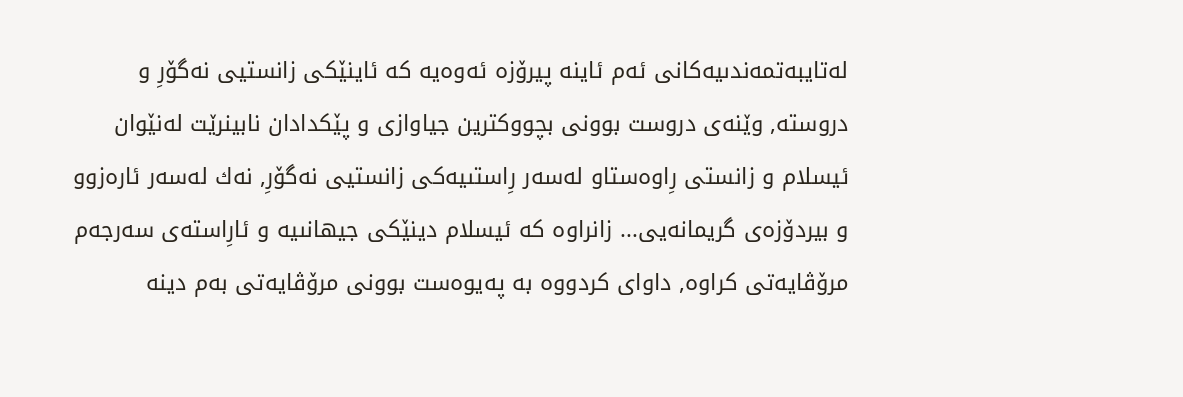له‌تایبه‌تمه‌ندىیه‌كانى ئه‌م ئاینه‌ پیرۆزه‌ ئه‌وه‌یه‌ كه‌ ئاینێكى زانستیى نه‌گۆرِ و دروسته‌, وێنه‌ى دروست بوونى بچووكترین جیاوازى و پێكدادان نابینرێت له‌نێوان ئیسلام و زانستى رِاوه‌ستاو له‌سه‌ر رِاستىیه‌كى زانستیى نه‌گۆرِ, نه‌ك له‌سه‌ر ئاره‌زوو و بیردۆزه‌ى گریمانه‌یی... زانراوه‌ كه‌ ئیسلام دینێكى جیهانىیه‌ و ئارِاسته‌ى سه‌رجه‌م مرۆڤایه‌تى كراوه‌, داواى كردووه‌ به‌ په‌یوه‌ست بوونى مرۆڤایه‌تى به‌م دینه‌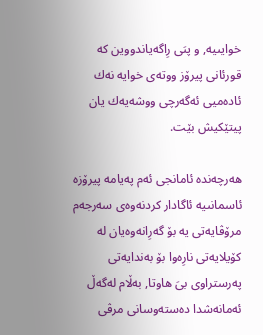خوایىیه‌, و پىَى رِاگه‌یاندووین كه‌ قورئانى پیرۆز ووته‌ى خوایه‌ نه‌ك ئاده‌میى ئه‌گه‌رچى ووشه‌یه‌ك یان پیتێكیش بێت.

هه‌رچه‌نده‌ ئامانجى ئه‌م په‌یامه‌ پیرۆزه‌ ئاسمانىیه‌ ئاگادار كردنه‌وه‌ى سه‌رجه‌م مرۆڤایه‌تی یه‌ بۆ گه‌رِانه‌وه‌یان له‌ كۆیلایه‌تى نارِه‌وا بۆ به‌ندایه‌تى په‌رستراوى بىَ هاوتا, به‌ڵام له‌گه‌ڵ ئه‌مانه‌شدا ده‌سته‌وسانى مرڤى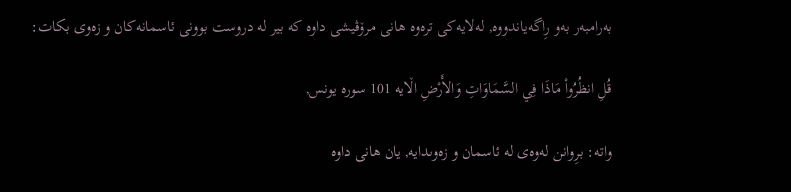به‌رامبه‌ر به‌و رِاگه‌یاندووه‌, له‌لایه‌كى تره‌وه‌ هانى مرۆڤیشى داوه‌ كه‌ بیر له‌ دروست بوونى ئاسمانه‌كان و زه‌وى بكات:

قُلِ انظُرُواْ مَاذَا فِي السَّمَاوَاتِ وَالأَرْضِ اڵایه‌ 101 سوره‌ یونس,

واته‌: برِوانن له‌وه‌ى له‌ ئاسمان و زه‌وىدایه‌, یان هانى داوه‌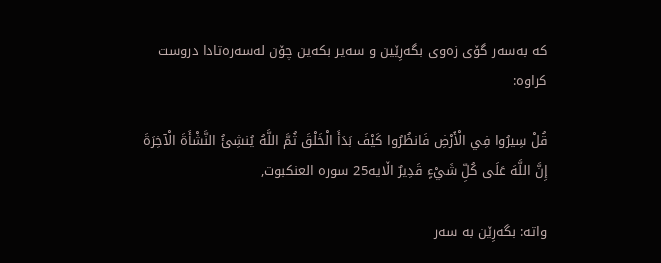كه‌ به‌سه‌ر گۆى زه‌وى بگه‌رِێین و سه‌یر بكه‌ین چۆن له‌سه‌ره‌تادا دروست كراوه‌:

قُلْ سِيرُوا فِي الْأَرْضِ فَانظُرُوا كَيْفَ بَدَأَ الْخَلْقَ ثُمَّ اللَّهُ يُنشِئُ النَّشْأَةَ الْآخِرَةَ إِنَّ اللَّهَ عَلَى كُلِّ شَيْءٍ قَدِيرٌ اڵایه‌25 سوره‌ العنكبوت,

واته‌: بگه‌رِێن به‌ سه‌ر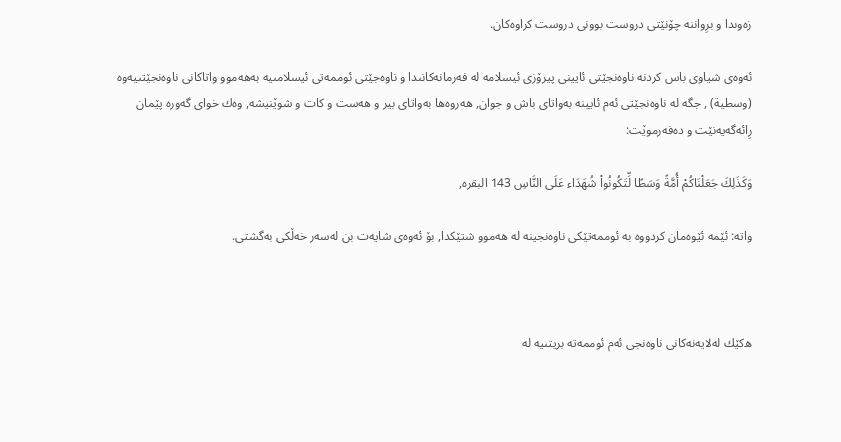زه‌وىدا و برِواننه‌ چۆنێتى دروست بوونى دروست كراوه‌كان.

ئه‌وه‌ى شیاوى باس كردنه‌ ناوه‌نجێتى ئایینى پیرۆزى ئیسلامه‌ له‌ فه‌رمانه‌كانىدا و ناوه‌جێتى ئوممه‌تى ئیسلامىیه‌ به‌هه‌موو واتاكانى ناوه‌نجێتىیه‌وه‌ (وسطية) , جگه‌ له‌ ناوه‌نجێتى ئه‌م ئایینه‌ به‌واتاى باش و جوان, هه‌روه‌ها به‌واتاى بیر و هه‌ست و كات و شوێنیشه‌, وه‌ك خواى گه‌وره‌ پێمان رِائه‌گه‌یه‌نێت و ده‌فه‌رموێت:

وَكَذَلِكَ جَعَلْنَاكُمْ أُمَّةً وَسَطًا لِّتَكُونُواْ شُهَدَاء عَلَى النَّاسِ 143 البقره‌,

واته‌: ئێمه‌ ئێوه‌مان كردووه‌ به‌ ئوممه‌تێكى ناوه‌نجینه‌ له‌ هه‌موو شتێكدا, بۆ ئه‌وه‌ى شایه‌ت بن له‌سه‌ر خه‌ڵكى به‌گشتى.



ه‌كێك له‌لایه‌نه‌كانى ناوه‌نجى ئه‌م ئوممه‌ته‌ بریتىیه‌ له‌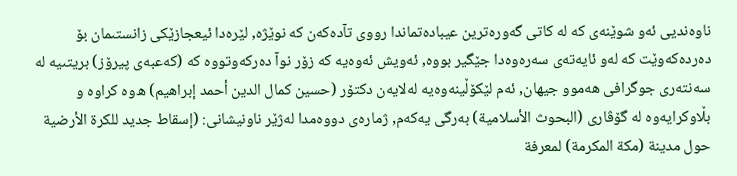ناوه‌ندیى ئه‌و شوێنه‌ى كه‌ له‌ كاتى گه‌وره‌ترین عیباده‌تماندا رووى تآده‌كه‌ن كه‌ نوێژه‌, لێره‌دا ئیعجازێكى زانستىمان بۆ ده‌رده‌كه‌وێت كه‌ له‌و ئایه‌ته‌ى سه‌ره‌وه‌دا جێگیر بووه‌, ئه‌ویش ئه‌وه‌یه‌ كه‌ زۆر نوآ ده‌ركه‌وتووه‌ كه‌ (كه‌عبه‌ى پیرۆز) بریتىیه‌ له‌ سه‌نته‌رى جوگرافى هه‌موو جیهان, ئه‌م لێكۆڵینه‌وه‌یه‌ له‌لایه‌ن دكتۆر (حسين كمال الدين أحمد إبراهيم) ه‌وه‌ كراوه‌ و بڵاوكرایه‌وه‌ له‌ گۆڤارى (البحوث الأسلامية) به‌رگى یه‌كه‌م, ژماره‌ى دووه‌مدا له‌ژێر ناونیشانى: (إسقاط جديد للكرة الأرضية حول مدينة (مكة المكرمة) لمعرفة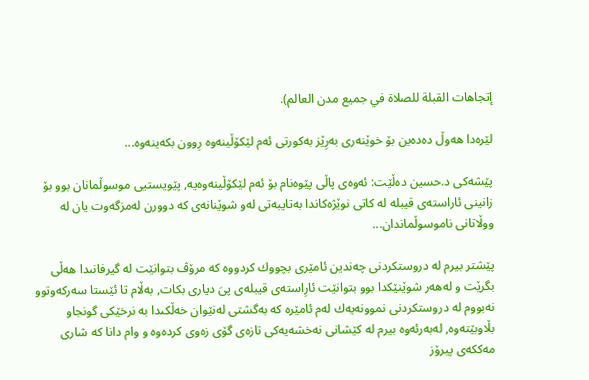إتجاهات القبلة للصلاة في جميع مدن العالم).

لێره‌دا هه‌وڵ ده‌ده‌ین بۆ خوێنه‌رى به‌رِێز به‌كورتى ئه‌م لێكۆڵینه‌وه‌ رِوون بكه‌ینه‌وه‌...

پێشه‌كى د.حسین ده‌ڵێت: ئه‌وه‌ى پاڵى پێوه‌نام بۆ ئه‌م لێكۆڵینه‌وه‌یه‌, پێویستیى موسوڵمانان بوو بۆ زانینى ئاراسته‌ى قیبله‌ له‌ كاتى نوێژه‌كاندا به‌تایبه‌تى له‌و شوێنانه‌ى كه‌ دوورن له‌مزگه‌وت یان له‌ ووڵاتانى ناموسوڵماندان...

پێشتر بیرم له‌ دروستكردنى چه‌ندین ئامێرى بچووك كردووه‌ كه‌ مرۆڤ بتوانێت له‌ گیرفانىدا هه‌ڵى بگرێت و له‌هه‌ر شوێنێكدا بوو بتوانێت ئارِاسته‌ى قیبله‌ى پىَ دیارى بكات, به‌ڵام تا ئێستا سه‌ركه‌وتوو نه‌بووم له‌ دروستكردنى نموونه‌یه‌ك له‌م ئامێره‌ كه‌ به‌گشتى له‌نێوان خه‌ڵكىدا به‌ نرخێكى گونجاو بڵاوبێته‌وه‌, له‌به‌رئه‌وه‌ بیرم له‌ كێشانى نه‌خشه‌یه‌كى تازه‌ى گۆى زه‌وى كرده‌وه‌ و وام دانا كه‌ شارى مه‌ككه‌ى پیرۆز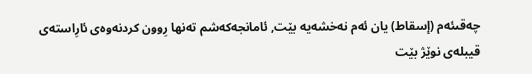چه‌قىئه‌م (إسقاط) یان ئه‌م نه‌خشه‌یه‌ بێت, ئامانجه‌كه‌شم ته‌نها رِوون كردنه‌وه‌ى ئارِاسته‌ى قیبله‌ى نوێژ بێت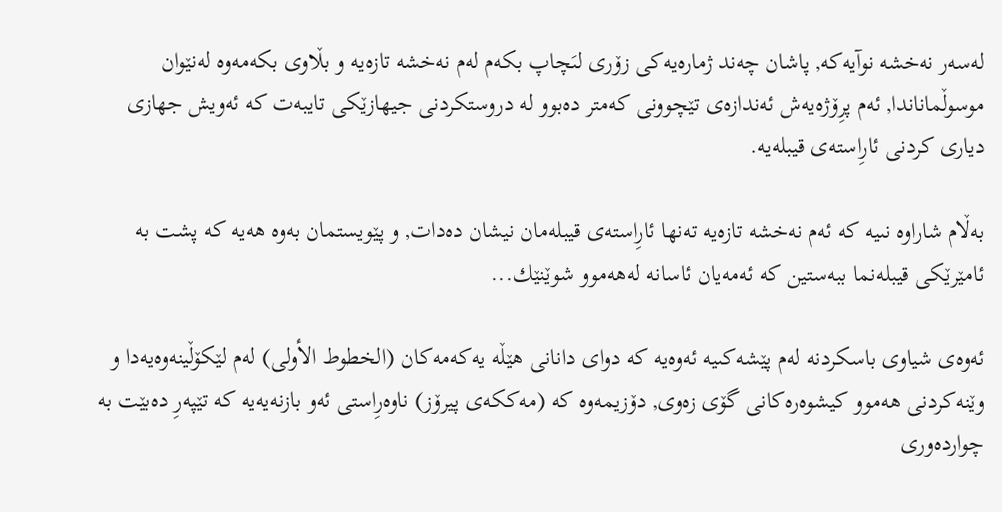له‌سه‌ر نه‌خشه‌ نوآیه‌كه‌, پاشان چه‌ند ژماره‌یه‌كى زۆرى لىَچاپ بكه‌م له‌م نه‌خشه‌ تازه‌یه‌ و بڵاوى بكه‌مه‌وه‌ له‌نێوان موسوڵماناندا, ئه‌م پرِۆژه‌یه‌ش ئه‌ندازه‌ى تێچوونى كه‌متر ده‌بوو له‌ دروستكردنى جیهازێكى تایبه‌ت كه‌ ئه‌ویش جهازى دیارى كردنى ئارِاسته‌ى قیبله‌یه‌.

به‌ڵام شاراوه‌ نىیه‌ كه‌ ئه‌م نه‌خشه‌ تازه‌یه‌ ته‌نها ئارِاسته‌ى قیبله‌مان نیشان ده‌دات, و پێویستمان به‌وه‌ هه‌یه‌ كه‌ پشت به‌ ئامێرێكى قیبله‌نما ببه‌ستین كه‌ ئه‌مه‌یان ئاسانه‌ له‌هه‌موو شوێنێك...

ئه‌وه‌ى شیاوى باسكردنه‌ له‌م پێشه‌كىیه‌ ئه‌وه‌یه‌ كه‌ دواى دانانى هێڵه‌ یه‌كه‌مه‌كان (الخطوط الأولى) له‌م لێكۆڵینه‌وه‌یه‌دا و وێنه‌كردنى هه‌موو كیشوه‌ره‌كانى گۆى زه‌وى, دۆزیمه‌وه‌ كه‌ (مه‌ككه‌ى پیرۆز) ناوه‌رِاستى ئه‌و بازنه‌یه‌یه‌ كه‌ تێپه‌رِ ده‌بێت به‌ چوارده‌ورى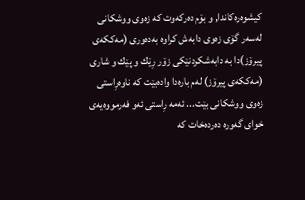كیشوه‌ره‌كاندا, و بۆم ده‌ركه‌وت كه‌ زه‌وى ووشكانى له‌سه‌ر گۆى زه‌وى دابه‌ش كراوه‌ به‌ده‌ورى (مه‌ككه‌ى پیرۆز)دا به‌ دابه‌شكردنێكى زۆر رِێك و پێك و شارى (مه‌ككه‌ى پیرۆز) له‌م باره‌دا واده‌بێت كه‌ ناوه‌رِاستى زه‌وى ووشكانى بێت... ئه‌مه‌ رِاستى ئه‌و فه‌رمووه‌یه‌ى خواى گه‌وره‌ ده‌رده‌خات كه‌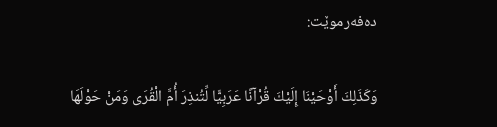ده‌فه‌رموێت:

وَكَذَلِكَ أَوْحَيْنَا إِلَيْكَ قُرْآنًا عَرَبِيًّا لِّتُنذِرَ أُمَّ الْقُرَى وَمَنْ حَوْلَهَا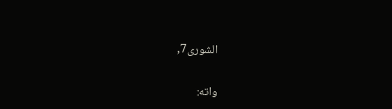الشورى7,

واته‌: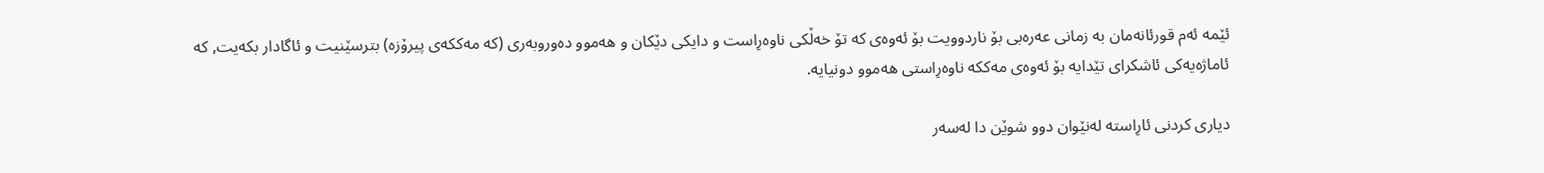ئێمه‌ ئه‌م قورئانه‌مان به‌ زمانى عه‌ره‌بى بۆ ناردوویت بۆ ئه‌وه‌ى كه‌ تۆ خه‌ڵكى ناوه‌رِاست و دایكى دێكان و هه‌موو ده‌وروبه‌رى (كه‌ مه‌ككه‌ى پیرۆزه‌) بترسێنیت و ئاگادار بكه‌یت, كه‌ ئاماژه‌یه‌كى ئاشكراى تێدایه‌ بۆ ئه‌وه‌ى مه‌ككه‌ ناوه‌رِاستى هه‌موو دونیایه‌.

دیارى كردنى ئارِاسته‌ له‌نێوان دوو شوێن دا له‌سه‌ر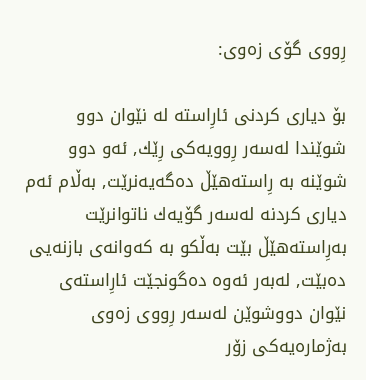رِووى گۆى زه‌وى:

بۆ دیارى كردنى ئارِاسته‌ له‌ نێوان دوو شوێندا له‌سه‌ر رِوویه‌كى رِێك, ئه‌و دوو شوێنه‌ به‌ رِاسته‌هێڵ ده‌گه‌یه‌نرێت, به‌ڵام ئه‌م دیارى كردنه‌ له‌سه‌ر گۆیه‌ك ناتوانرێت به‌رِاسته‌هێڵ بێت به‌ڵكو به‌ كه‌وانه‌ى بازنه‌یی ده‌بێت, له‌به‌ر ئه‌وه‌ ده‌گونجێت ئارِاسته‌ى نێوان دووشوێن له‌سه‌ر رِووى زه‌وى به‌ژماره‌یه‌كى زۆر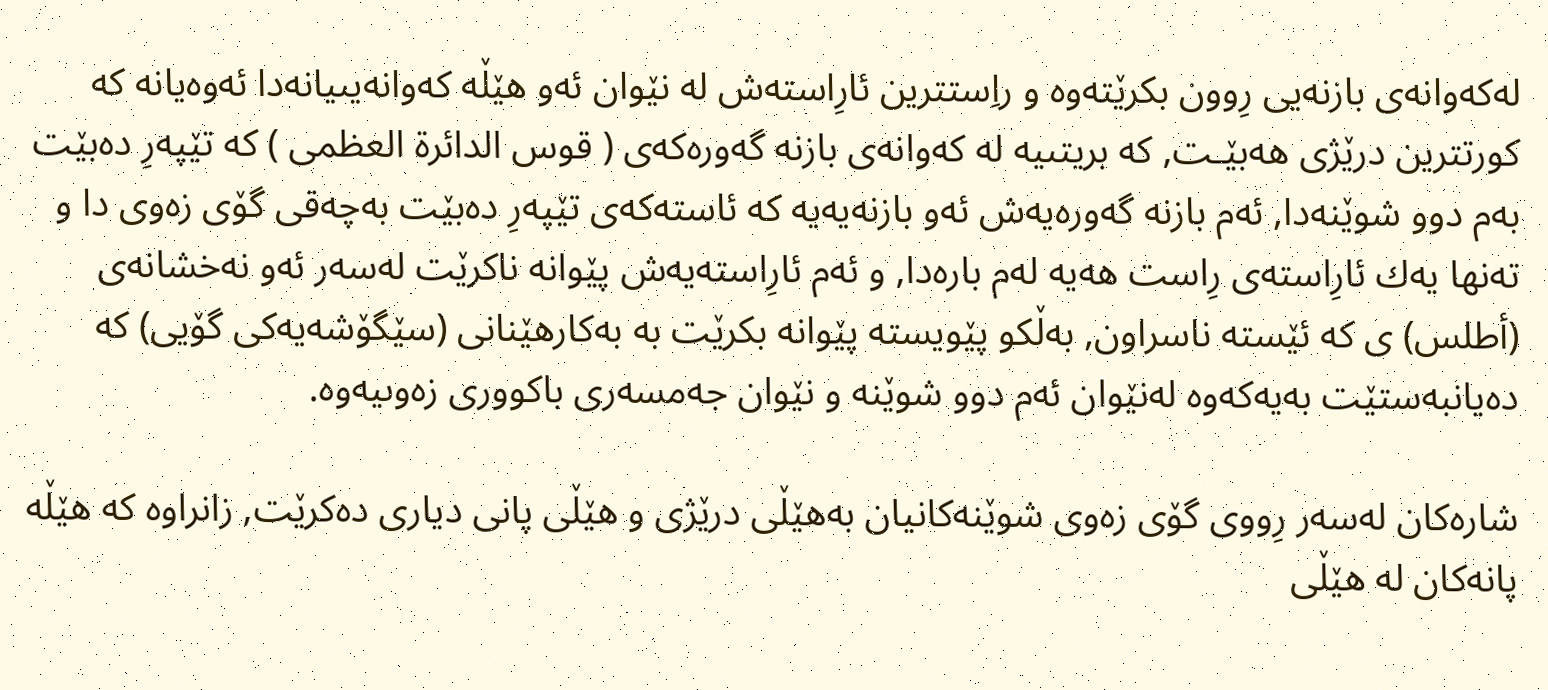له‌كه‌وانه‌ى بازنه‌یی رِوون بكرێته‌وه‌ و راِستترین ئارِاسته‌ش له‌ نێوان ئه‌و هێڵه‌ كه‌وانه‌یىیانه‌دا ئه‌وه‌یانه‌ كه‌ كورتترین درێژى هه‌بێـت, كه‌ بریتىیه‌ له‌ كه‌وانه‌ى بازنه‌ گه‌وره‌كه‌ى ( قوس الدائرة العظمى ) كه‌ تێپه‌رِ ده‌بێت به‌م دوو شوێنه‌دا, ئه‌م بازنه‌ گه‌وره‌یه‌ش ئه‌و بازنه‌یه‌یه‌ كه‌ ئاسته‌كه‌ى تێپه‌رِ ده‌بێت به‌چه‌قى گۆى زه‌وى دا و ته‌نها یه‌ك ئارِاسته‌ى رِاست هه‌یه‌ له‌م باره‌دا, و ئه‌م ئارِاسته‌یه‌ش پێوانه‌ ناكرێت له‌سه‌ر ئه‌و نه‌خشانه‌ى (أطلس) ى كه‌ ئێسته‌ ناسراون, به‌ڵكو پێویسته‌ پێوانه‌ بكرێت به‌ به‌كارهێنانى (سێگۆشه‌یه‌كى گۆیی) كه‌ ده‌یانبه‌ستێت به‌یه‌كه‌وه‌ له‌نێوان ئه‌م دوو شوێنه‌ و نێوان جه‌مسه‌رى باكوورى زه‌وىیه‌وه‌.

شاره‌كان له‌سه‌ر رِووى گۆى زه‌وى شوێنه‌كانیان به‌هێڵى درێژى و هێڵى پانى دیارى ده‌كرێت, زانراوه‌ كه‌ هێڵه‌ پانه‌كان له‌ هێڵى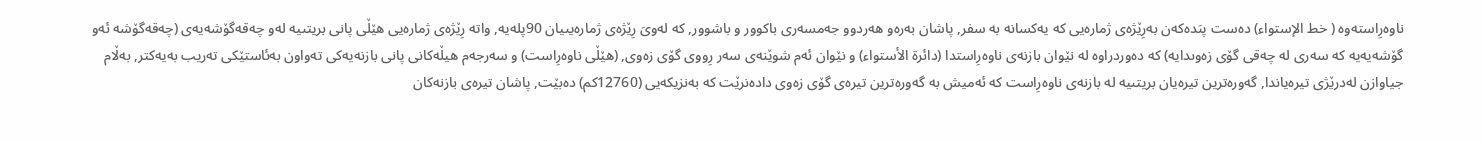ناوه‌رِاسته‌وه‌ ( خط الإستواء) ده‌ست پىَده‌كه‌ن به‌رِێژه‌ى ژماره‌یی كه‌ یه‌كسانه‌ به‌ سفر, پاشان به‌ره‌و هه‌ردوو جه‌مسه‌رى باكوور و باشوور, كه‌ له‌وىَ رِێژه‌ى ژماره‌یىیان 90پله‌یه‌, واته‌ رِێژه‌ى ژماره‌یی هێڵى پانى بریتىیه‌ له‌و چه‌قه‌گۆشه‌یه‌ى (چه‌قه‌گۆشه‌ ئه‌و گۆشه‌یه‌یه‌ كه‌ سه‌رى له‌ چه‌قى گۆى زه‌وىدایه‌) كه‌ ده‌وردراوه‌ له‌ نێوان بازنه‌ى ناوه‌رِاستدا (دائرة الأستواء) و نێوان ئه‌م شوێنه‌ى سه‌ر رِووى گۆى زه‌وى, (هێڵى ناوه‌رِاست) و سه‌رجه‌م هیڵه‌كانى پانى بازنه‌یه‌كى ته‌واون به‌ئاستێكى ته‌ریب به‌یه‌كتر, به‌ڵام جیاوازن له‌درێژى تیره‌یاندا, گه‌وره‌ترین تیره‌یان بریتىیه‌ له‌ بازنه‌ى ناوه‌رِاست كه‌ ئه‌میش به‌ گه‌وره‌ترین تیره‌ى گۆى زه‌وى داده‌نرێت كه‌ به‌نزیكه‌یى (12760كم) ده‌بێت, پاشان تیره‌ى بازنه‌كان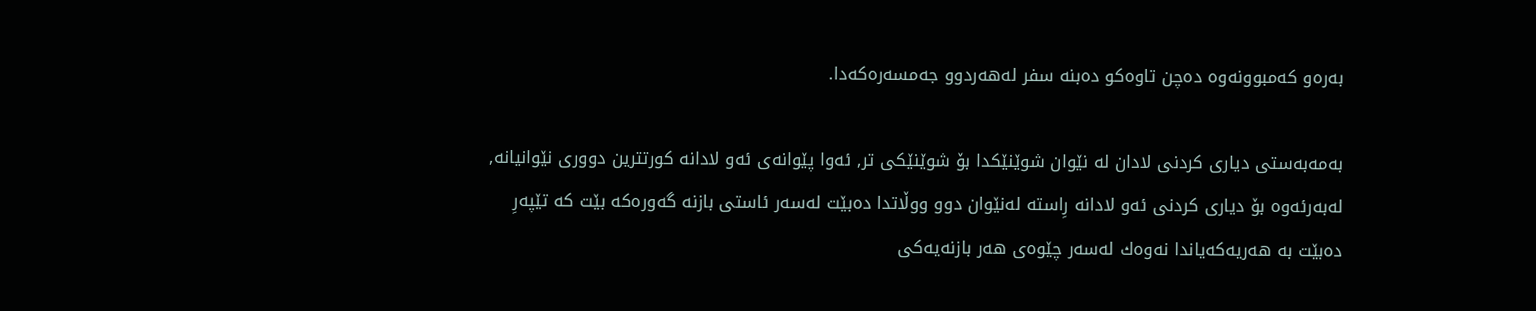به‌ره‌و كه‌مبوونه‌وه‌ ده‌چن تاوه‌كو ده‌بنه‌ سفر له‌هه‌ردوو جه‌مسه‌ره‌كه‌دا.

به‌مه‌به‌ستى دیارى كردنى لادان له‌ نێوان شوێنێكدا بۆ شوێنێكى تر, ئه‌وا پێوانه‌ى ئه‌و لادانه‌ كورتترین دوورى نێوانیانه‌, له‌به‌رئه‌وه‌ بۆ دیارى كردنى ئه‌و لادانه‌ رِاسته‌ له‌نێوان دوو ووڵاتدا ده‌بێت له‌سه‌ر ئاستى بازنه‌ گه‌وره‌كه‌ بێت كه‌ تێپه‌رِ ده‌بێت به‌ هه‌ریه‌كه‌یاندا نه‌وه‌ك له‌سه‌ر چێوه‌ى هه‌ر بازنه‌یه‌كى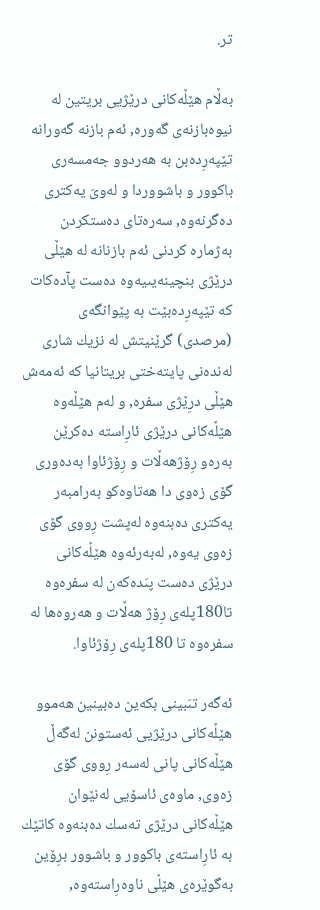تر.

به‌ڵام هێڵه‌كانى درێژیى بریتین له‌ نیوه‌بازنه‌ى گه‌وره‌, ئه‌م بازنه‌ گه‌ورانه‌ تێپه‌رِده‌بن به‌ هه‌ردوو جه‌مسه‌رى باكوور و باشووردا و له‌وىَ یه‌كترى ده‌گرنه‌وه‌, سه‌ره‌تاى ده‌ستكردن به‌ژماره‌ كردنى ئه‌م بازنانه‌ له‌ هێڵى درێژى بنچینه‌یىیه‌وه‌ ده‌ست پآده‌كات كه‌ تێپه‌رِده‌بێت به‌ پێوانگه‌ى (مرصدى) گرێنیتش له‌ نزیك شارى له‌نده‌نى پایته‌ختى بریتانیا كه‌ ئه‌مه‌ش هێڵى درِێژى سفره‌, و له‌م هێڵه‌وه‌ هێڵه‌كانى درێژى ئارِاسته‌ ده‌كرێن به‌ره‌و رِۆژهه‌ڵات و رِۆژئاوا به‌ده‌ورى گۆى زه‌وى دا هه‌تاوه‌كو به‌رامبه‌ر یه‌كترى ده‌بنه‌وه‌ له‌پشت رِووى گۆى زه‌وى یه‌وه‌, له‌به‌رئه‌وه‌ هێڵه‌كانى درێژى ده‌ست پىَده‌كه‌ن له‌ سفره‌وه‌ تا180پله‌ى رِۆژ هه‌ڵات و هه‌روه‌ها له‌ سفره‌وه‌ تا 180پله‌ى رِۆژئاوا.

ئه‌گه‌ر تىَبینى بكه‌ین ده‌بینین هه‌موو هێڵه‌كانى درێژیى ئه‌ستونن له‌گه‌ڵ هێڵه‌كانى پانى له‌سه‌ر رِووى گۆى زه‌وى, ماوه‌ى ئاسۆیی له‌نێوان هێڵه‌كانى درێژى ته‌سك ده‌بنه‌وه‌ كاتێك به‌ ئارِاسته‌ى باكوور و باشوور برِۆین به‌گوێره‌ى هێڵى ناوه‌رِاسته‌وه‌,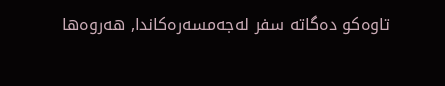تاوه‌كو ده‌گاته‌ سفر له‌جه‌مسه‌ره‌كاندا, هه‌روه‌ها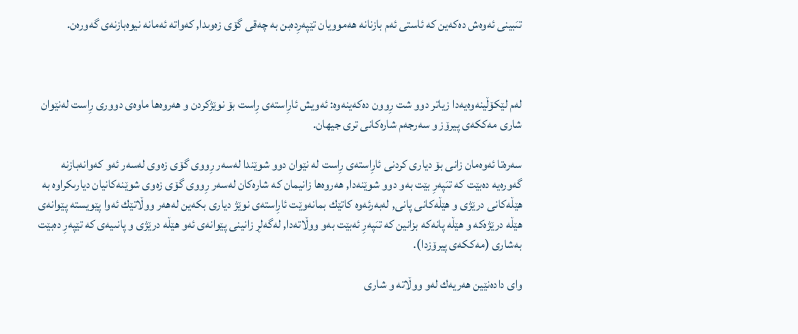تىَبینى ئه‌وه‌ش ده‌كه‌ین كه‌ ئاستى ئه‌م بازنانه‌ هه‌موویان تێپه‌رِده‌بن به‌ چه‌قى گۆى زه‌وىدا, كه‌واته‌ ئه‌مانه‌ نیوه‌بازنه‌ى گه‌وره‌ن.



له‌م لێكۆڵینه‌وه‌یه‌دا زیاتر دوو شت رِوون ده‌كه‌ینه‌وه‌: ئه‌ویش ئارِاسته‌ى رِاست بۆ نوێژكردن و هه‌روه‌ها ماوه‌ى دوورى رِاست له‌نێوان شارى مه‌ككه‌ى پیرۆز و سه‌رجه‌م شاره‌كانى ترى جیهان.

سه‌ره‌تا ئه‌وه‌مان زانى بۆ دیارى كردنى ئارِاسته‌ى رِاست له‌ نێوان دوو شوێندا له‌سه‌ر رِووى گۆى زه‌وى له‌سه‌ر ئه‌و كه‌وانه‌بازنه‌ گه‌وره‌یه‌ ده‌بێت كه‌ تىَپه‌رِ بێت به‌و دوو شوێنه‌دا, هه‌روه‌ها زانیمان كه‌ شاره‌كان له‌سه‌ر رِووى گۆى زه‌وى شوێنه‌كانیان دیارىكراوه‌ به‌ هێڵه‌كانى درێژى و هێڵه‌كانى پانى, له‌به‌رئه‌وه‌ كاتێك بمانه‌وێت ئارِاسته‌ى نوێژ دیارى بكه‌ین له‌هه‌ر ووڵاتێك ئه‌وا پێویسته‌ پێوانه‌ى هێڵه‌ درێژه‌كه‌ و هێڵه‌ پانه‌كه‌ بزانین كه‌ تىَپه‌رِ ئه‌بێت به‌و ووڵاته‌دا, له‌گه‌لڕ زانینى پێوانه‌ى ئه‌و هێڵه‌ درێژى و پانىیه‌ى كه‌ تێپه‌رِ ده‌بێت به‌شارى (مه‌ككه‌ى پیرۆزدا).

واى داده‌نێین هه‌ریه‌ك له‌و ووڵاته‌ و شارى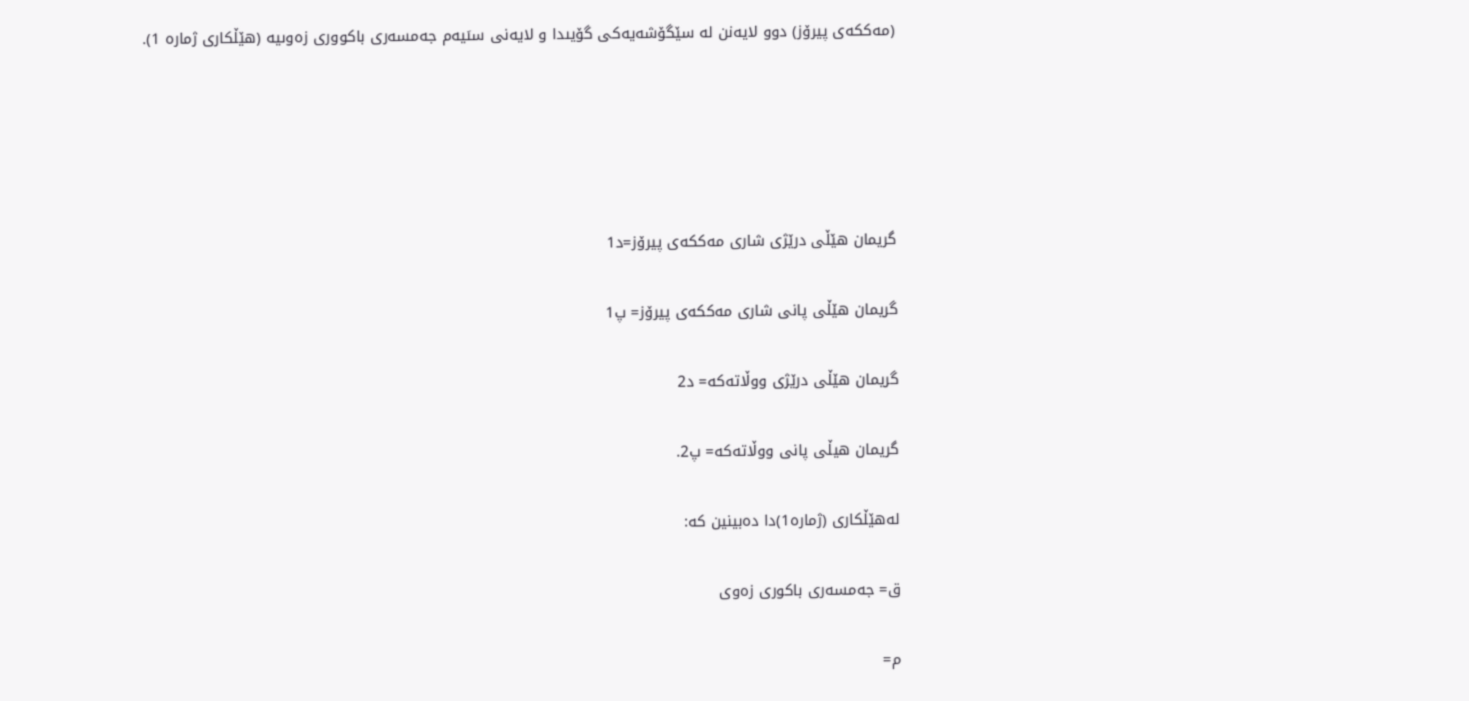(مه‌ككه‌ى پیرۆز) دوو لایه‌نن له‌ سێگۆشه‌یه‌كى گۆیىدا و لایه‌نى سىَیه‌م جه‌مسه‌رى باكوورى زه‌وىیه‌ (هێڵكارى ژماره‌ 1).





گریمان هێڵى درێژى شارى مه‌ككه‌ى پیرۆز=د1

گریمان هێڵى پانى شارى مه‌ككه‌ى پیرۆز= پ1

گریمان هێڵى درێژى ووڵاته‌كه‌= د2

گریمان هیڵى پانى ووڵاته‌كه‌= پ2.

له‌هێڵكارى (ژماره‌1)دا ده‌بینین كه‌:

ق= جه‌مسه‌رى باكورى زه‌وى

م=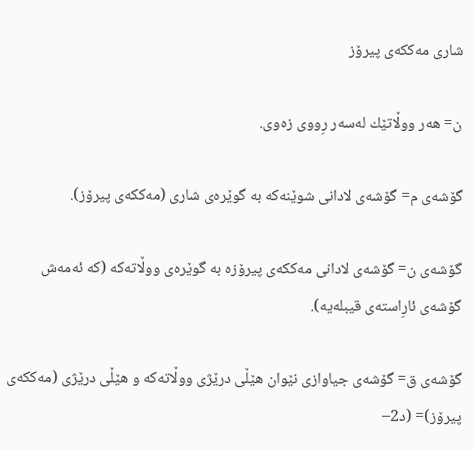شارى مه‌ككه‌ى پیرۆز

ن= هه‌ر ووڵاتێك له‌سه‌ر رِووى زه‌وى.

گۆشه‌ى م= گۆشه‌ى لادانى شوێنه‌كه‌ به‌ گوێره‌ى شارى (مه‌ككه‌ى پیرۆز).

گۆشه‌ى ن= گۆشه‌ى لادانى مه‌ككه‌ى پیرۆزه‌ به‌ گوێره‌ى ووڵاته‌كه‌ (كه‌ ئه‌مه‌ش گۆشه‌ى ئارِاسته‌ى قیبله‌یه‌).

گۆشه‌ى ق= گۆشه‌ى جیاوازى نێوان هێڵى درێژى ووڵاته‌كه‌ و هێڵى درێژى (مه‌ككه‌ى پیرۆز)= (د2–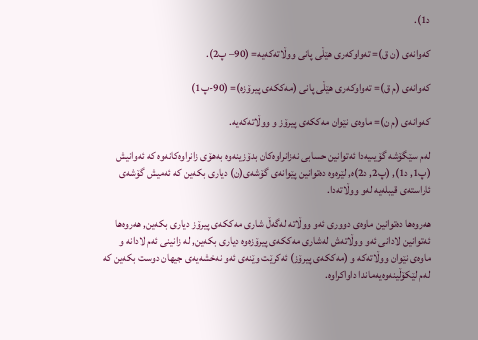د1).

كه‌وانه‌ى (ن ق)= ته‌واوكه‌رى هێڵى پانى ووڵاته‌كه‌یه‌= (90– پ2).

كه‌وانه‌ى (م ق)= ته‌واوكه‌رى هێڵى پانى (مه‌ككه‌ى پیرۆزه‌)= (90-پ1)

كه‌وانه‌ى (م ن)= ماوه‌ى نێوان مه‌ككه‌ى پیرۆز و ووڵاته‌كه‌یه‌.

له‌م سێگۆشه‌ گۆیىیه‌دا ئه‌توانین حسابى نه‌زانراوه‌كان بدۆزینه‌وه‌ به‌هۆى زانراوه‌كانه‌وه‌ كه‌ ئه‌وانیش (پ1, د1), (پ2, د2)ه‌, لێره‌وه‌ ده‌توانین پێوانه‌ى گۆشه‌ى(ن) دیارى بكه‌ین كه‌ ئه‌میش گۆشه‌ى ئاراسته‌ى قیبله‌یه‌ له‌و ووڵاته‌دا.

هه‌روه‌ها ده‌توانین ماوه‌ى دوورى ئه‌و ووڵاته‌ له‌گه‌ڵ شارى مه‌ككه‌ى پیرۆز دیارى بكه‌ین, هه‌روه‌ها ئه‌توانین لادانى ئه‌و ووڵاته‌ش له‌شارى مه‌ككه‌ى پیرۆزه‌وه‌ دیارى بكه‌ین, له‌ زانینى ئه‌م لادانه‌ و ماوه‌ى نێوان ووڵاته‌كه‌ و (مه‌ككه‌ى پیرۆز) ئه‌كرێت وێنه‌ى ئه‌و نه‌خشه‌یه‌ى جیهان دوست بكه‌ین كه‌ له‌م لێكۆڵینه‌وه‌یه‌ماندا داواكراوه‌.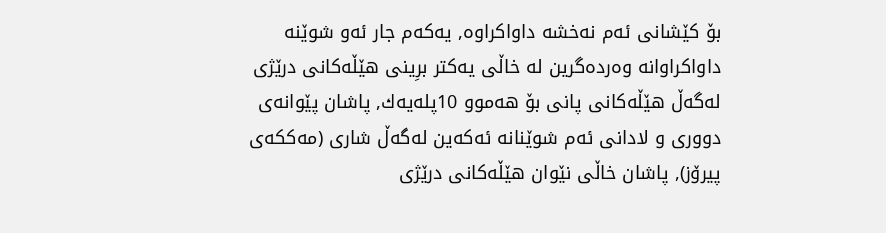بۆ كێشانى ئه‌م نه‌خشه‌ داواكراوه‌, یه‌كه‌م جار ئه‌و شوێنه‌ داواكراوانه‌ وه‌رده‌گرین له‌ خاڵى یه‌كتر برِینى هێڵه‌كانى درێژى له‌گه‌ڵ هێڵه‌كانى پانى بۆ هه‌موو 10پله‌یه‌ك, پاشان پێوانه‌ى دوورى و لادانى ئه‌م شوێنانه‌ ئه‌كه‌ین له‌گه‌ڵ شارى (مه‌ككه‌ى پیرۆز), پاشان خاڵى نێوان هێڵه‌كانى درێژى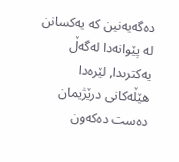ده‌گه‌یه‌نین كه‌ یه‌كسانن له‌ پێوانه‌دا له‌گه‌ڵ یه‌كترىدا, لێره‌دا هێڵه‌كانى درێژیمان ده‌ست ده‌كه‌ون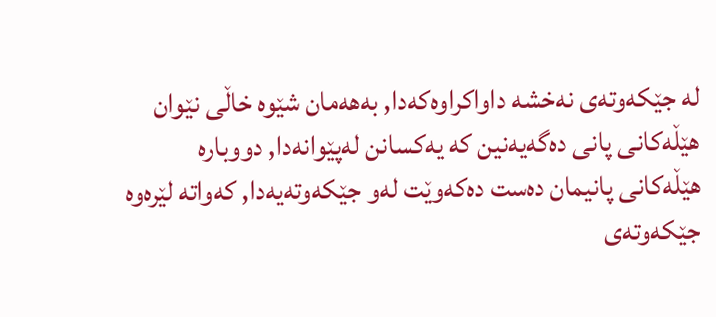له‌ جێكه‌وته‌ى نه‌خشه‌ داواكراوه‌كه‌دا, به‌هه‌مان شێوه‌ خاڵى نێوان هێڵه‌كانى پانى ده‌گه‌یه‌نین كه‌ یه‌كسانن له‌پێوانه‌دا, دووباره‌ هێڵه‌كانى پانیمان ده‌ست ده‌كه‌وێت له‌و جێكه‌وته‌یه‌دا, كه‌واته‌ لێره‌وه‌ جێكه‌وته‌ى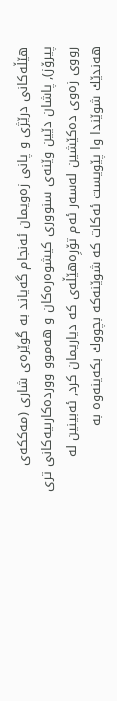هێڵه‌كانى درێژى و پانى زه‌ویمان ئه‌نجام گه‌یاند به‌ گوێره‌ى شارى (مه‌ككه‌ى پیرۆز), پاشان دێین وێنه‌ى سنوورى كیشوه‌ره‌كان و هه‌موو وورده‌كارىیه‌كانى ترى رووى زه‌وى ده‌كێشین له‌سه‌ر ئه‌م تۆرِه‌هێڵه‌ى كه‌ دیاریمان كرد, ئه‌بینین له‌ هه‌ندێك شوێندا وا پێویست ئه‌كات كه‌ شوێنه‌كه‌ بچووك بكه‌ینه‌وه‌ به‌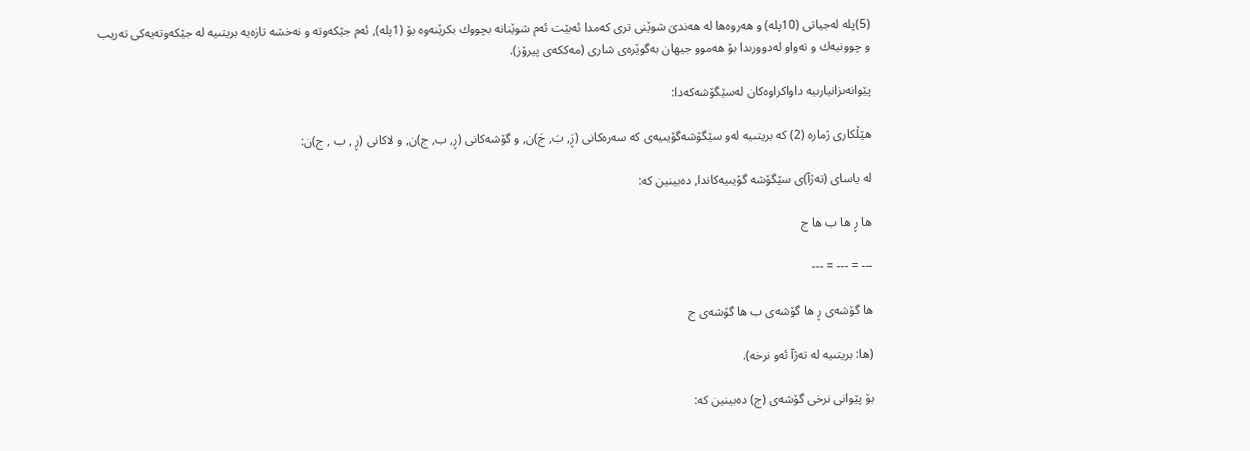(5)پله‌ له‌جیاتى (10پله‌) و هه‌روه‌ها له‌ هه‌ندىَ شوێنى ترى كه‌مدا ئه‌بێت ئه‌م شوێنانه‌ بچووك بكرێنه‌وه‌ بۆ (1پله‌), ئه‌م جێكه‌وته‌ و نه‌خشه‌ تازه‌یه‌ بریتىیه‌ له‌ جێكه‌وته‌یه‌كى ته‌ریب و چوونیه‌ك و ته‌واو له‌دوورىدا بۆ هه‌موو جیهان به‌گوێره‌ى شارى (مه‌ككه‌ى پیرۆز).

پێوانه‌ىزانیارىیه‌ داواكراوه‌كان له‌سێگۆشه‌كه‌دا:

هێڵكارى ژماره‌ (2) كه‌ بریتىیه‌ له‌و سێگۆشه‌گۆیىیه‌ى كه‌ سه‌ره‌كانى (ڕَ, بَ, جَ)ن, و گۆشه‌كانى (ڕ, ب, ج)ن, و لاكانى (ڕ , ب , ج)ن:

له‌ یاساى (ته‌ژآ)ى سێگۆشه‌ گۆیىیه‌كاندا, ده‌بینین كه‌:

ها ڕ ها ب ها ج

--- = --- = ---

ها گۆشه‌ى ڕ ها گۆشه‌ى ب ها گۆشه‌ى ج

(ها: بریتىیه‌ له‌ ته‌ژآ ئه‌و نرخه‌).

بۆ پێوانى نرخى گۆشه‌ى (ج) ده‌بینین كه‌: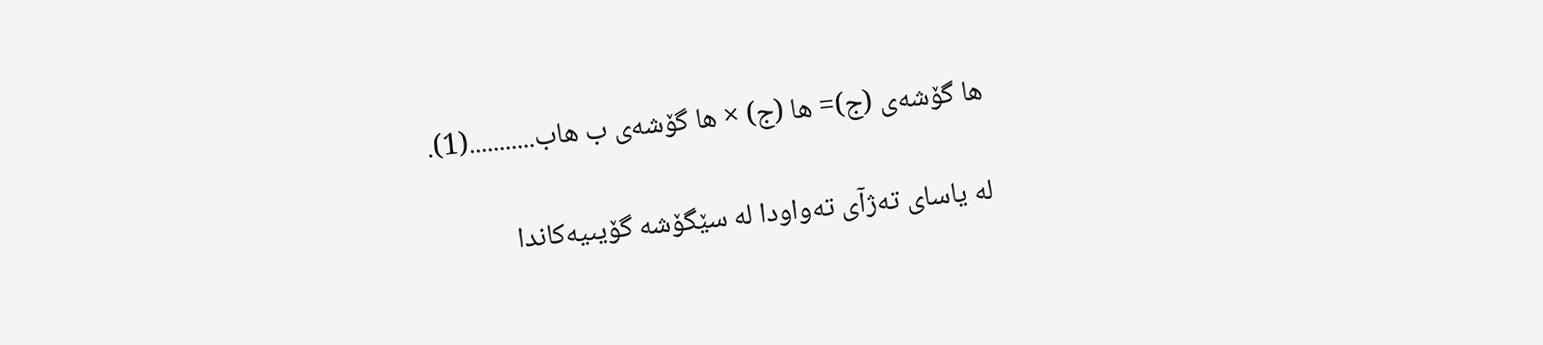ها گۆشه‌ى (ج)= ها (ج) × ها گۆشه‌ى ب هاب...........(1).

له‌ یاساى ته‌ژآى ته‌واودا له‌ سێگۆشه‌ گۆیىیه‌كاندا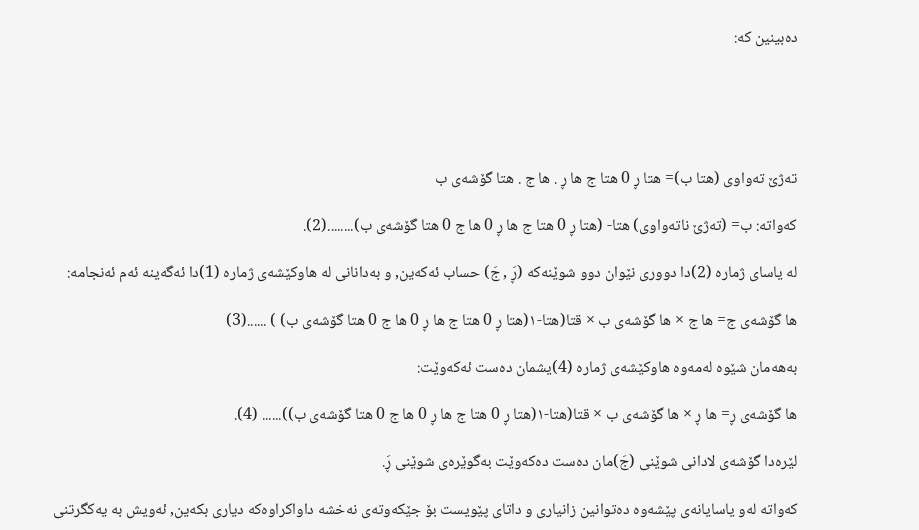ده‌بینین كه‌:





ته‌ژێ ته‌واوى (هتا ب)= هتا ڕ 0 هتا ج ها ڕ . ها ج . هتا گۆشه‌ى ب

كه‌واته‌: ب= (ته‌ژێ ناته‌واوى) هتا- (هتا ڕ 0 هتا ج ها ڕ 0 ها ج 0 هتا گۆشه‌ى ب)........(2).

له‌ یاساى ژماره‌ (2)دا دوورى نێوان دوو شوێنه‌كه‌ (ڕَ , جَ) حساب ئه‌كه‌ین, و به‌دانانى له‌ هاوكێشه‌ى ژماره‌ (1)دا ئه‌گه‌ینه‌ ئه‌م ئه‌نجامه‌:

ها گۆشه‌ى ج= ها ج × ها گۆشه‌ى ب × قتا(هتا-۱(هتا ڕ 0 هتا ج ها ڕ 0 ها ج 0 هتا گۆشه‌ى ب) ) ......(3)

به‌هه‌مان شێوه‌ له‌مه‌وه‌ هاوكێشه‌ى ژماره‌ (4)یشمان ده‌ست ئه‌كه‌وێت:

ها گۆشه‌ى ڕ= ها ڕ × ها گۆشه‌ى ب × قتا(هتا-۱(هتا ڕ 0 هتا ج ها ڕ 0 ها ج 0 هتا گۆشه‌ى ب))...... (4).

لێره‌دا گۆشه‌ى لادانى شوێنى (جَ)مان ده‌ست ده‌كه‌وێت به‌گوێره‌ى شوێنى ڕَ.

كه‌واته‌ له‌و یاسایانه‌ى پێشه‌وه‌ ده‌توانین زانیارى و داتاى پێویست بۆ جێكه‌وته‌ى نه‌خشه‌ داواكراوه‌كه‌ دیارى بكه‌ین, ئه‌ویش به‌ یه‌كگرتنى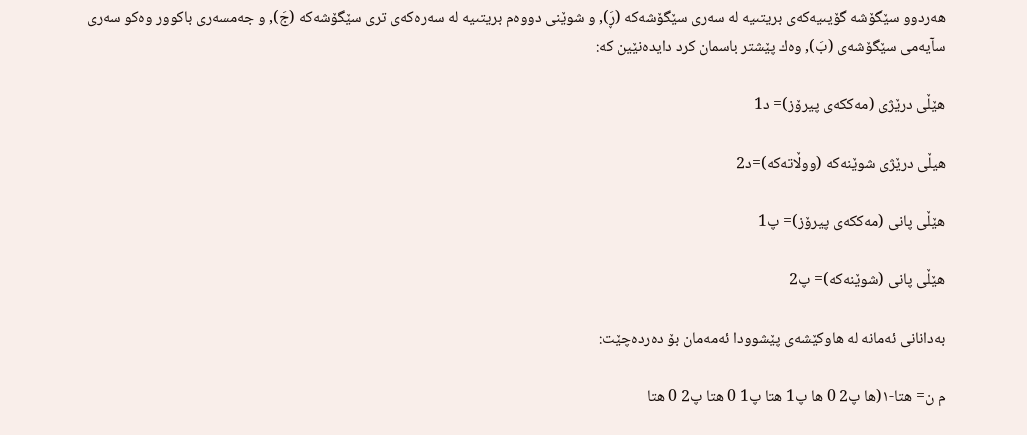هه‌ردوو سێگۆشه‌ گۆیىیه‌كه‌ى بریتىیه‌ له‌ سه‌رى سێگۆشه‌كه‌ (ڕَ), و شوێنى دووه‌م بریتىیه‌ له‌ سه‌ره‌كه‌ى ترى سێگۆشه‌كه‌ (جَ), و جه‌مسه‌رى باكوور وه‌كو سه‌رى سآیه‌مى سێگۆشه‌ى (بَ), وه‌ك پێشتر باسمان كرد دایده‌نێین كه‌:

هێڵى درێژى (مه‌ككه‌ى پیرۆز)= د1

هیڵى درێژى شوێنه‌كه‌ (ووڵاته‌كه‌)=د2

هێڵى پانى (مه‌ككه‌ى پیرۆز)= پ1

هێڵى پانى (شوێنه‌كه‌)= پ2

به‌دانانى ئه‌مانه‌ له‌ هاوكێشه‌ى پێشوودا ئه‌مه‌مان بۆ ده‌رده‌چێت:

م ن= هتا-۱(ها پ2 0 ها پ1 هتا پ1 0 هتا پ2 0 هتا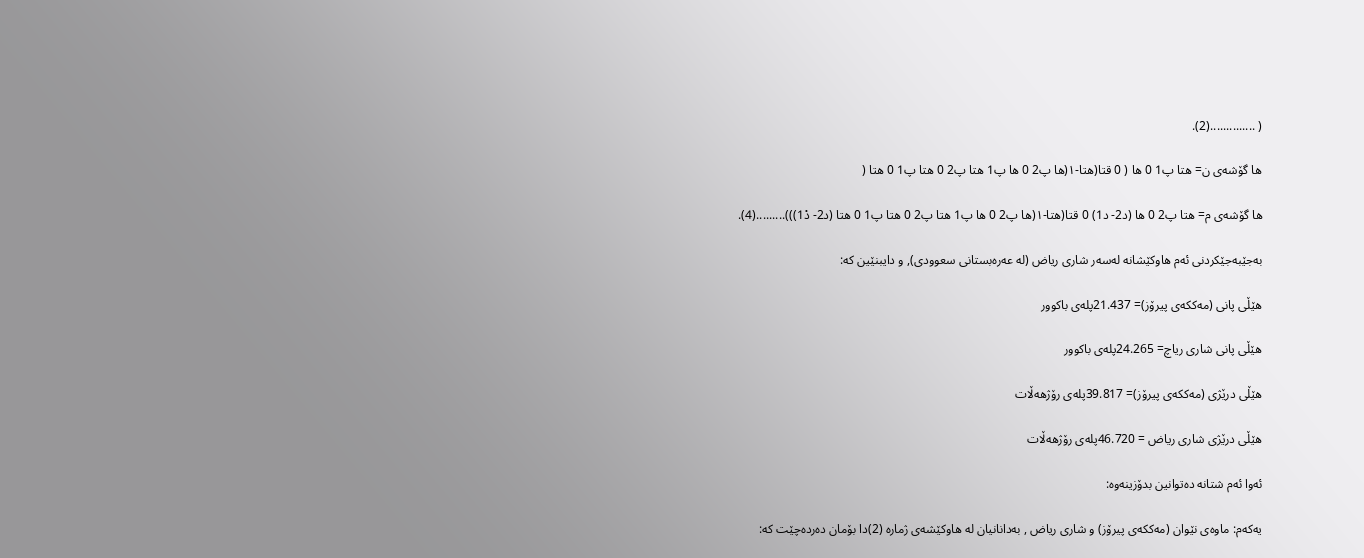( ..............(2).

ها گۆشه‌ى ن= هتا پ1 0 ها ( 0 قتا(هتا-۱(ها پ2 0 ها پ1 هتا پ2 0 هتا پ1 0 هتا (

ها گۆشه‌ى م= هتا پ2 0 ها (د2- د1) 0 قتا(هتا-۱(ها پ2 0 ها پ1 هتا پ2 0 هتا پ1 0 هتا (د2- دْ1))).........(4).

به‌جێبه‌جێكردنى ئه‌م هاوكێشانه‌ له‌سه‌ر شارى رياض (له‌ عه‌ره‌بستانى سعوودى), و دایبنێین كه‌:

هێڵى پانى (مه‌ككه‌ى پیرۆز)= 21.437پله‌ى باكوور

هێڵى پانى شارى ریاچ= 24.265پله‌ى باكوور

هێڵى درێژى (مه‌ككه‌ى پیرۆز)= 39.817پله‌ى رۆژهه‌ڵات

هێڵى درێژى شارى رياض = 46.720پله‌ى رۆژهه‌ڵات

ئه‌وا ئه‌م شتانه‌ ده‌توانین بدۆزینه‌وه‌:

یه‌كه‌م: ماوه‌ى نێوان (مه‌ككه‌ى پیرۆز) و شارى رياض , به‌دانانیان له‌ هاوكێشه‌ى ژماره‌ (2)دا بۆمان ده‌رده‌چێت كه‌: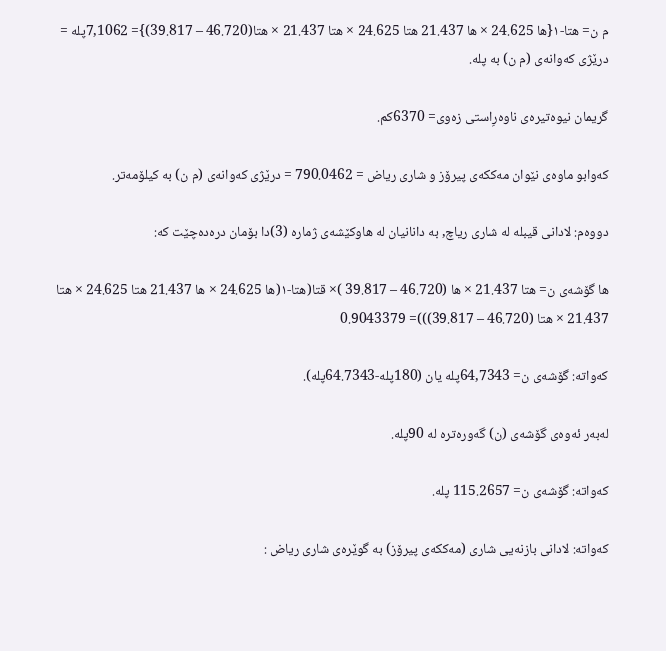م ن= هتا-۱{ها 24.625 × ها 21.437 هتا 24.625 × هتا 21.437 × هتا(46.720 – 39.817)}= 7,1062پله‌ = درێژى كه‌وانه‌ى (م ن) به‌ پله‌.

گریمان نیوه‌تیره‌ى ناوه‌رِاستى زه‌وى= 6370كم.

كه‌وابو ماوه‌ى نێوان مه‌ككه‌ى پیرۆز و شارى رياض = 790.0462 = درێژى كه‌وانه‌ى (م ن) به‌ كیلۆمه‌تر.

دووه‌م: لادانى قیبله‌ له‌ شارى ریاچ, به‌ دانانیان له‌ هاوكێشه‌ى ژماره‌ (3)دا بۆمان دره‌ده‌چێت كه‌:

ها گۆشه‌ى ن= هتا 21.437 × ها (46.720 – 39.817 )× قتا(هتا-۱(ها 24.625 × ها 21.437 هتا 24.625 × هتا 21.437 × هتا (46.720 – 39.817)))= 0.9043379

كه‌واته‌: گۆشه‌ى ن= 64,7343پله‌ یان (180پله‌-64.7343پله‌).

له‌به‌ر ئه‌وه‌ى گۆشه‌ى (ن) گه‌وره‌تره‌ له‌ 90پله‌.

كه‌واته‌: گۆشه‌ى ن= 115.2657 پله‌.

كه‌واته‌: لادانى بازنه‌یی شارى (مه‌ككه‌ى پیرۆز) به‌ گوێره‌ى شارى رياض :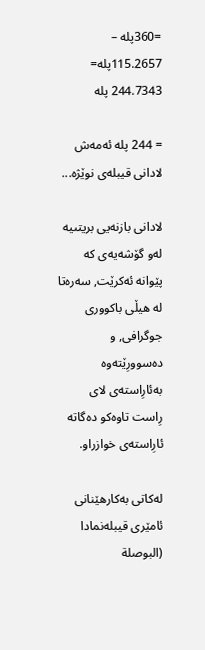=360پله‌ – 115.2657پله‌= 244.7343 پله‌

= 244 پله‌ ئه‌مه‌ش لادانى قیبله‌ى نوێژه‌...

لادانى بازنه‌یی بریتىیه‌ له‌و گۆشه‌یه‌ى كه‌ پێوانه‌ ئه‌كرێت, سه‌ره‌تا له‌ هیڵى باكوورى جوگرافى, و ده‌سوورِێته‌وه‌ به‌ئارِاسته‌ى لاى رِاست تاوه‌كو ده‌گاته‌ ئارِاسته‌ى خوازراو.

له‌كاتى به‌كارهێنانى ئامێرى قیبله‌نمادا (البوصلة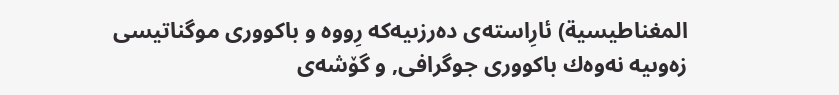المغناطيسية) ئارِاسته‌ى ده‌رزىیه‌كه‌ رِووه‌ و باكوورى موگناتیسى زه‌وىیه‌ نه‌وه‌ك باكوورى جوگرافى, و گۆشه‌ى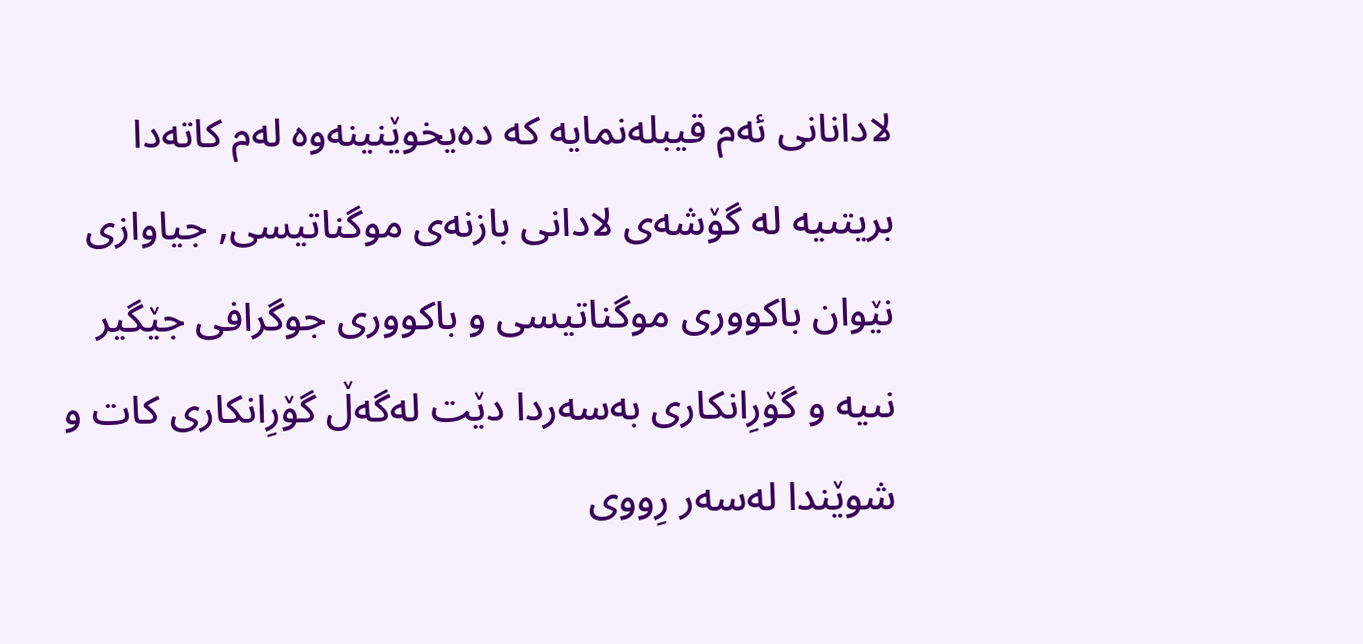لادانانى ئه‌م قیبله‌نمایه‌ كه‌ ده‌یخوێنینه‌وه‌ له‌م كاته‌دا بریتىیه‌ له‌ گۆشه‌ى لادانى بازنه‌ی موگناتیسى, جیاوازى نێوان باكوورى موگناتیسى و باكوورى جوگرافى جێگیر نىیه‌ و گۆرِانكارى به‌سه‌ردا دێت له‌گه‌ڵ گۆرِانكارى كات و شوێندا له‌سه‌ر رِووى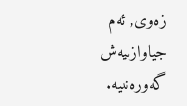زه‌وى, ئه‌م جیاوازىیه‌ش گه‌وره‌نىیه‌.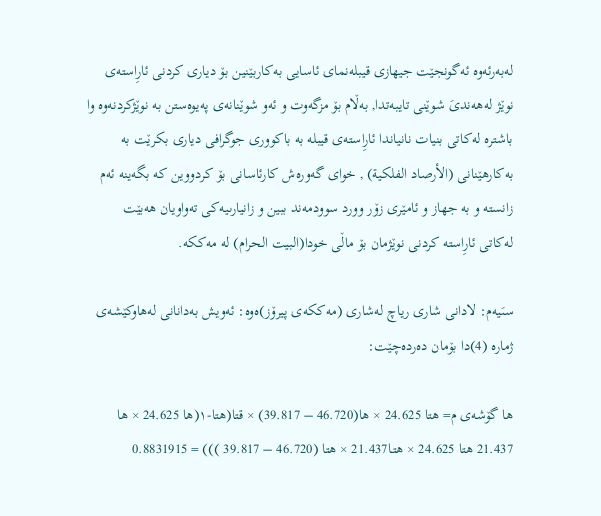له‌به‌رئه‌وه‌ ئه‌گونجێت جیهازى قیبله‌نماى ئاسایی به‌كاربێنین بۆ دیارى كردنى ئارِاسته‌ى نوێژ له‌هه‌ندىَ شوێنى تایبه‌تدا, به‌ڵام بۆ مزگه‌وت و ئه‌و شوێنانه‌ى په‌یوه‌ستن به‌ نوێژكردنه‌وه‌ وا باشتره‌ له‌كاتى بنیات نانیاندا ئارِاسته‌ى قیبله‌ به‌ باكوورى جوگرافى دیارى بكرێت به‌ به‌كارهێنانى (الأرصاد الفلكية) , خواى گه‌وره‌ش كارئاسانى بۆ كردووین كه‌ بگه‌ینه‌ ئه‌م زانسته‌ و به‌ جهاز و ئامێرى زۆر وورد سوودمه‌ند ببین و زانیارىیه‌كى ته‌واویان هه‌بێت له‌كاتى ئارِاسته‌ كردنى نوێژمان بۆ ماڵى خودا(البیت الحرام) له‌ مه‌ككه‌.

سىَیه‌م: لادانى شارى ریاچ له‌شارى (مه‌ككه‌ى پیرۆز)ه‌وه‌: ئه‌ویش به‌دانانى له‌هاوكێشه‌ى ژماره‌ (4)دا بۆمان ده‌رده‌چێت:

ها گۆشه‌ى م= هتا 24.625 × ها(46.720 – 39.817) × قتا(هتا-۱(ها 24.625 × ها 21.437 هتا 24.625 × هتـا21.437 × هتا (46.720 – 39.817 ))) = 0.8831915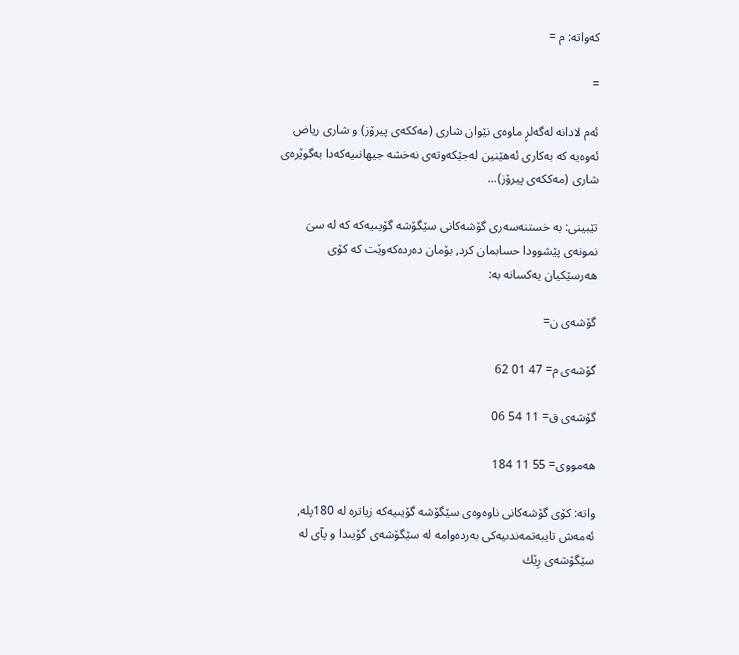كه‌واته‌: م =

=

ئه‌م لادانه‌ له‌گه‌لڕ ماوه‌ى نێوان شارى (مه‌ككه‌ى پیرۆز) و شارى رياض ئه‌وه‌یه‌ كه‌ به‌كارى ئه‌هێنین له‌جێكه‌وته‌ى نه‌خشه‌ جیهانىیه‌كه‌دا به‌گوێره‌ى شارى (مه‌ككه‌ى پیرۆز)...

تێبینى: به‌ خستنه‌سه‌رى گۆشه‌كانى سێگۆشه‌ گۆیىیه‌كه‌ كه‌ له‌ سىَ نمونه‌ى پێشوودا حسابمان كرد, بۆمان ده‌رده‌كه‌وێت كه‌ كۆى هه‌رسێكیان یه‌كسانه‌ به‌:

گۆشه‌ى ن=

گۆشه‌ى م= 47 01 62

گۆشه‌ى ق= 11 54 06

هه‌مووى= 55 11 184

واته‌: كۆى گۆشه‌كانى ناوه‌وه‌ى سێگۆشه‌ گۆیىیه‌كه‌ زیاتره‌ له‌ 180پله‌, ئه‌مه‌ش تایبه‌تمه‌ندىیه‌كى به‌رده‌وامه‌ له‌ سێگۆشه‌ى گۆیىدا و پآى له‌ سێگۆشه‌ى رِێك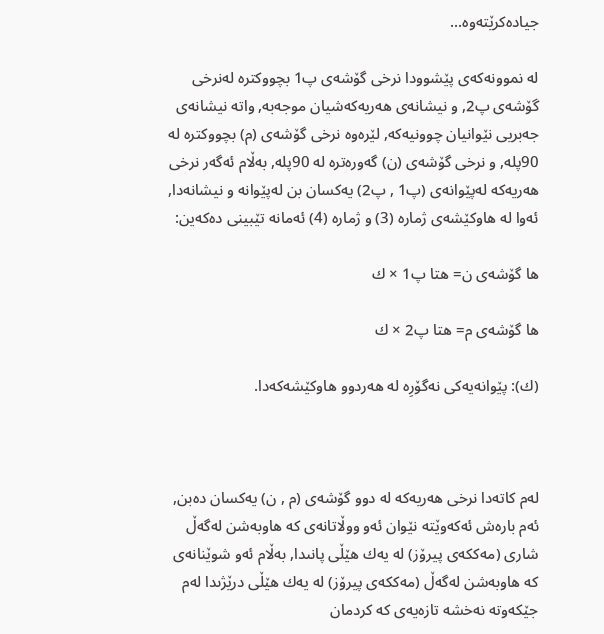جیاده‌كرێته‌وه‌...

له‌ نموونه‌كه‌ى پێشوودا نرخى گۆشه‌ى پ1 بچووكتره‌ له‌نرخى گۆشه‌ى پ2, و نیشانه‌ى هه‌ریه‌كه‌شیان موجه‌به‌, واته‌ نیشانه‌ى جه‌بریى نێوانیان چوونیه‌كه‌, لێره‌وه‌ نرخى گۆشه‌ى (م) بچووكتره‌ له‌ 90پله‌, و نرخى گۆشه‌ى (ن) گه‌وره‌تره‌ له‌ 90پله‌, به‌ڵام ئه‌گه‌ر نرخى هه‌ریه‌كه‌ له‌پێوانه‌ى (پ1 , پ2) یه‌كسان بن له‌پێوانه‌ و نیشانه‌دا, ئه‌وا له‌ هاوكێشه‌ى ژماره‌ (3) و ژماره‌ (4) ئه‌مانه‌ تێبینى ده‌كه‌ین:

ها گۆشه‌ى ن= هتا پ1 × ك

ها گۆشه‌ى م= هتا پ2 × ك

(ك): پێوانه‌یه‌كى نه‌گۆرِه‌ له‌ هه‌ردوو هاوكێشه‌كه‌دا.



له‌م كاته‌دا نرخى هه‌ریه‌كه‌ له‌ دوو گۆشه‌ى (م , ن) یه‌كسان ده‌بن, ئه‌م باره‌ش ئه‌كه‌وێته‌ نێوان ئه‌و ووڵاتانه‌ى كه‌ هاوبه‌شن له‌گه‌ڵ شارى (مه‌ككه‌ى پیرۆز) له‌ یه‌ك هێڵى پانىدا, به‌ڵام ئه‌و شوێنانه‌ى كه‌ هاوبه‌شن له‌گه‌ڵ (مه‌ككه‌ى پیرۆز) له‌ یه‌ك هێڵى درێژىدا له‌م جێكه‌وته‌ نه‌خشه‌ تازه‌یه‌ى كه‌ كردمان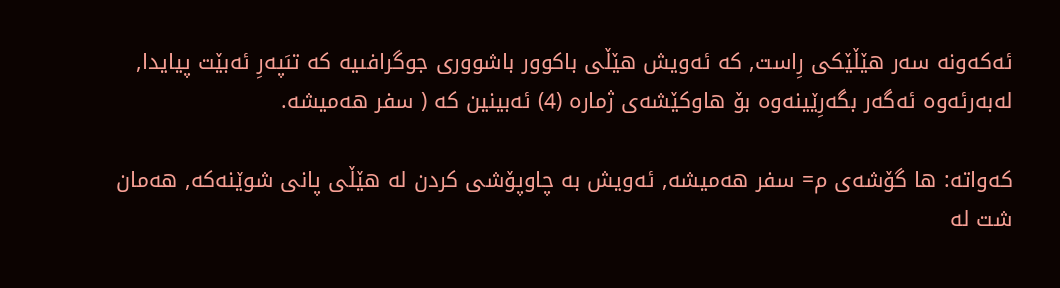ئه‌كه‌ونه‌ سه‌ر هێڵێكى رِاست, كه‌ ئه‌ویش هێڵى باكوور باشوورى جوگرافىیه‌ كه‌ تىَپه‌رِ ئه‌بێت پیایدا, له‌به‌رئه‌وه‌ ئه‌گه‌ر بگه‌رِێینه‌وه‌ بۆ هاوكێشه‌ى ژماره‌ (4) ئه‌بینین كه‌ ( سفر هه‌میشه‌.

كه‌واته‌: ها گۆشه‌ى م= سفر هه‌میشه‌, ئه‌ویش به‌ چاوپۆشى كردن له‌ هێڵى پانى شوێنه‌كه‌, هه‌مان شت له‌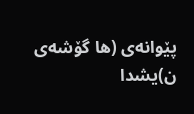پێوانه‌ى (ها گۆشه‌ى ن)یشدا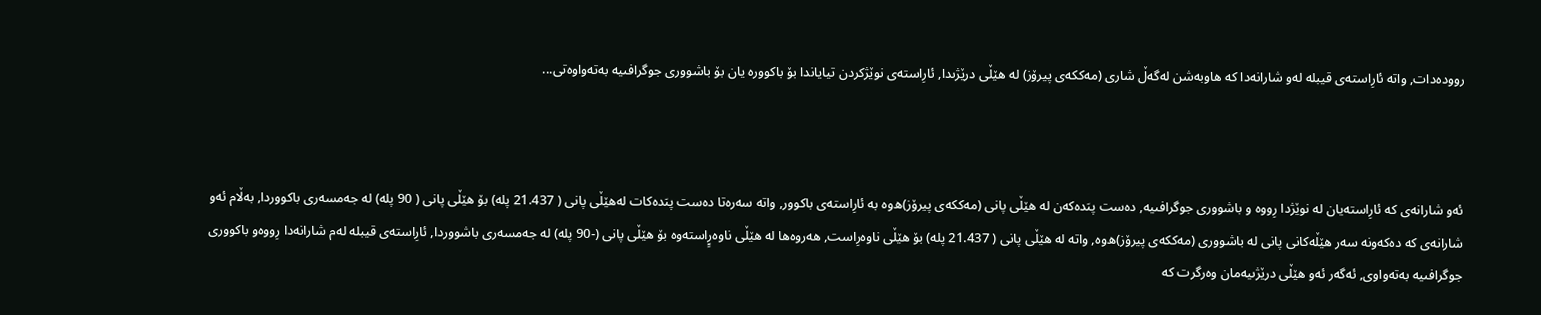رووده‌دات, واته‌ ئارِاسته‌ى قیبله‌ له‌و شارانه‌دا كه‌ هاوبه‌شن له‌گه‌ڵ شارى (مه‌ككه‌ى پیرۆز) له‌ هێڵى درێژىدا, ئارِاسته‌ى نوێژكردن تیایاندا بۆ باكووره‌ یان بۆ باشوورى جوگرافىیه‌ به‌ته‌واوه‌تى...



ئه‌و شارانه‌ى كه‌ ئارِاسته‌یان له‌ نوێژدا رِووه‌ و باشوورى جوگرافىیه‌, ده‌ست پىَده‌كه‌ن له‌ هێڵى پانى (مه‌ككه‌ى پیرۆز)ه‌وه‌ به‌ ئارِاسته‌ى باكوور, واته‌ سه‌ره‌تا ده‌ست پىَده‌كات له‌هێڵى پانى ( 21.437 پله‌) بۆ هێڵى پانى ( 90 پله‌) له‌ جه‌مسه‌رى باكووردا, به‌ڵام ئه‌و شارانه‌ى كه‌ ده‌كه‌ونه‌ سه‌ر هێڵه‌كانى پانى له‌ باشوورى (مه‌ككه‌ى پیرۆز)ه‌وه‌, واته‌ له‌ هێڵى پانى ( 21.437 پله‌) بۆ هێڵى ناوه‌رِاست, هه‌روه‌ها له‌ هێڵى ناوه‌رٍِاسته‌وه‌ بۆ هێڵى پانى (-90 پله‌) له‌ جه‌مسه‌رى باشووردا, ئارِاسته‌ى قیبله‌ له‌م شارانه‌دا رِووه‌و باكوورى جوگرافىیه‌ به‌ته‌واوى, ئه‌گه‌ر ئه‌و هێڵى درێژىیه‌مان وه‌رگرت كه‌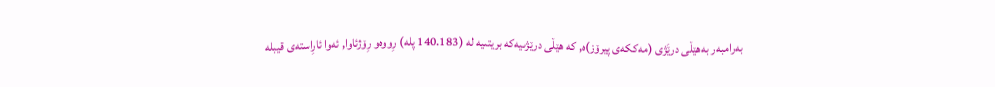به‌رامبه‌ر به‌هێڵى درێَژى (مه‌ككه‌ى پیرۆز)ه‌, كه‌ هێڵى درێژىیه‌كه‌ بریتىیه‌ له‌ (140.183 پله‌) رِووه‌و رِۆژئاوا, ئه‌وا ئارِاسته‌ى قیبله‌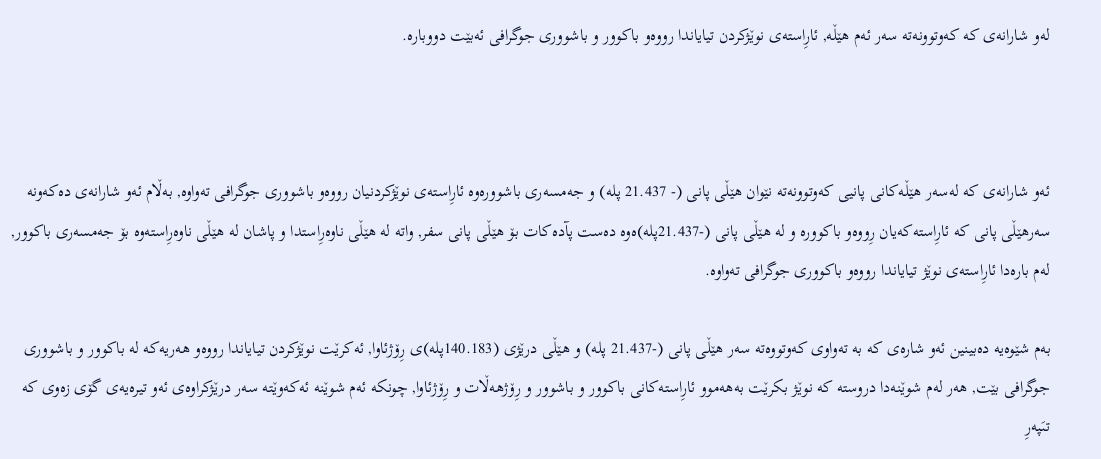له‌و شارانه‌ى كه‌ كه‌وتوونه‌ته‌ سه‌ر ئه‌م هێڵه‌, ئارِاسته‌ى نوێژكردن تیایاندا رووه‌و باكوور و باشوورى جوگرافى ئه‌بێت دووباره‌.



ئه‌و شارانه‌ى كه‌ له‌سه‌ر هێڵه‌كانى پانیی كه‌وتوونه‌ته‌ نێوان هێڵى پانى (- 21.437 پله‌) و جه‌مسه‌رى باشووره‌وه‌ ئارِاسته‌ى نوێژكردنیان رووه‌و باشوورى جوگرافى ته‌واوه‌, به‌ڵام ئه‌و شارانه‌ى ده‌كه‌ونه‌ سه‌رهێڵى پانى كه‌ ئارِاسته‌كه‌یان رِووه‌و باكووره‌ و له‌ هێڵى پانى (-21.437پله‌)ه‌وه‌ ده‌ست پآده‌كات بۆ هێڵى پانى سفر, واته‌ له‌ هێڵى ناوه‌رِاستدا و پاشان له‌ هێڵى ناوه‌رِاسته‌وه‌ بۆ جه‌مسه‌رى باكوور, له‌م باره‌دا ئارِاسته‌ى نوێژ تیایاندا رووه‌و باكوورى جوگرافى ته‌واوه‌.

به‌م شێوه‌یه‌ ده‌بینین ئه‌و شاره‌ى كه‌ به‌ ته‌واوى كه‌وتووه‌ته‌ سه‌ر هێڵى پانى (-21.437 پله‌) و هێڵى درێژى (140.183پله‌)ى رِۆژئاوا, ئه‌كرێت نوێژكردن تیایاندا رووه‌و هه‌ریه‌كه‌ له‌ باكوور و باشوورى جوگرافى بێت, هه‌ر له‌م شوێنه‌دا دروسته‌ كه‌ نوێژ بكرێت به‌هه‌موو ئارِاسته‌كانى باكوور و باشوور و رِۆژهه‌ڵات و رِۆژئاوا, چونكه‌ ئه‌م شوێنه‌ ئه‌كه‌وێته‌ سه‌ر درێژكراوه‌ى ئه‌و تیره‌یه‌ى گۆى زه‌وى كه‌ تىَپه‌رِ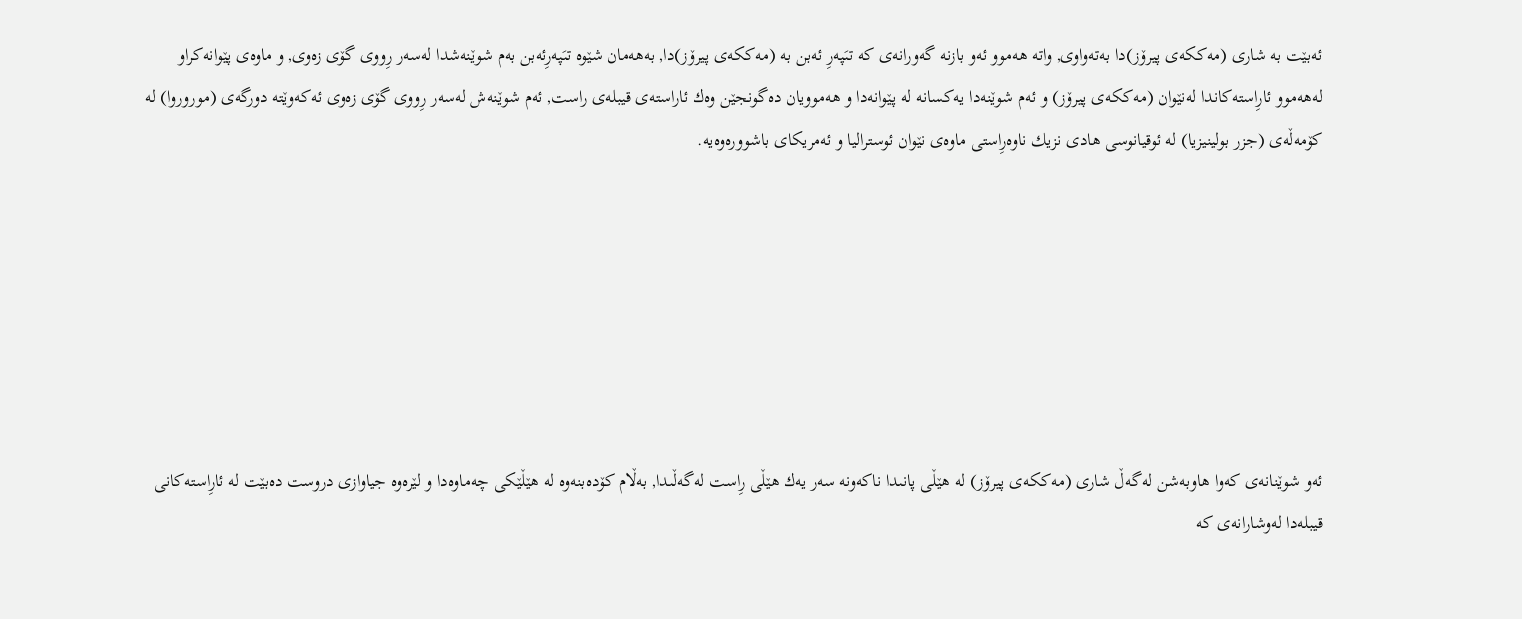ئه‌بێت به‌ شارى (مه‌ككه‌ى پیرۆز)دا به‌ته‌واوى, واته‌ هه‌موو ئه‌و بازنه‌ گه‌ورانه‌ى كه‌ تىَپه‌رِ ئه‌بن به‌ (مه‌ككه‌ى پیرۆز)دا, به‌هه‌مان شێوه‌ تىَپه‌رِئه‌بن به‌م شوێنه‌شدا له‌سه‌ر رِووى گۆى زه‌وى, و ماوه‌ى پێوانه‌كراو له‌هه‌موو ئارِاسته‌كاندا له‌نێوان (مه‌ككه‌ى پیرۆز) و ئه‌م شوێنه‌دا یه‌كسانه‌ له‌ پێوانه‌دا و هه‌موویان ده‌گونجێن وه‌ك ئاراسته‌ى قیبله‌ى راست, ئه‌م شوێنه‌ش له‌سه‌ر رِووى گۆى زه‌وى ئه‌كه‌وێته‌ دورگه‌ى (موروروا) له‌ كۆمه‌ڵه‌ى (جزر بولینیزیا) له‌ ئوقیانوسى هادى نزیك ناوه‌رِاستى ماوه‌ى نێوان ئوسترالیا و ئه‌مریكاى باشووره‌وه‌یه‌.







ئه‌و شوێنانه‌ى كه‌وا هاوبه‌شن له‌گه‌ڵ شارى (مه‌ككه‌ى پیرۆز) له‌ هێڵى پانىدا ناكه‌ونه‌ سه‌ر یه‌ك هێڵى رِاست له‌گه‌ڵىدا, به‌ڵام كۆده‌بنه‌وه‌ له‌ هێڵێكى چه‌ماوه‌دا و لێره‌وه‌ جیاوازى دروست ده‌بێت له‌ ئارِاسته‌كانى قیبله‌دا له‌وشارانه‌ى كه‌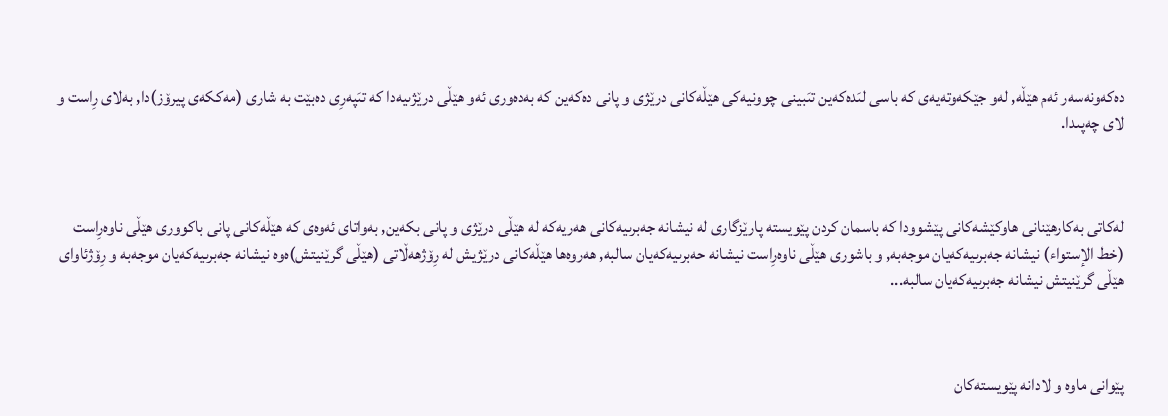ده‌كه‌ونه‌سه‌ر ئه‌م هێڵه‌, له‌و جێكه‌وته‌یه‌ى كه‌ باسى لىَده‌كه‌ین تىَبینى چوونیه‌كى هێڵه‌كانى درێژى و پانى ده‌كه‌ین كه‌ به‌ده‌ورى ئه‌و هێڵى درێژىیه‌دا كه‌ تىَپه‌رِى ده‌بێت به‌ شارى (مه‌ككه‌ى پیرۆز)دا, به‌لاى رِاست و لاى چه‌پىدا.



له‌كاتى به‌كارهێنانى هاوكێشه‌كانى پێشوودا كه‌ باسمان كردن پێویسته‌ پارێزگارى له‌ نیشانه‌ جه‌برىیه‌كانى هه‌ریه‌كه‌ له‌ هێڵى درێژى و پانى بكه‌ین, به‌واتاى ئه‌وه‌ى كه‌ هێڵه‌كانى پانى باكوورى هێڵى ناوه‌رِاست (خط الإستواء) نیشانه‌ جه‌برىیه‌كه‌یان موجه‌به‌, و باشورى هێڵى ناوه‌رِاست نیشانه‌ حه‌برىیه‌كه‌یان سالبه‌, هه‌روه‌ها هێڵه‌كانى درێژیش له‌ رِۆژهه‌ڵاتى (هێڵى گرێنیتش)ه‌وه‌ نیشانه‌ جه‌برىیه‌كه‌یان موجه‌به‌ و رِۆژئاواى هێڵى گرێنیتش نیشانه‌ جه‌برىیه‌كه‌یان سالبه‌...



پێوانى ماوه‌ و لادانه‌ پێویسته‌كان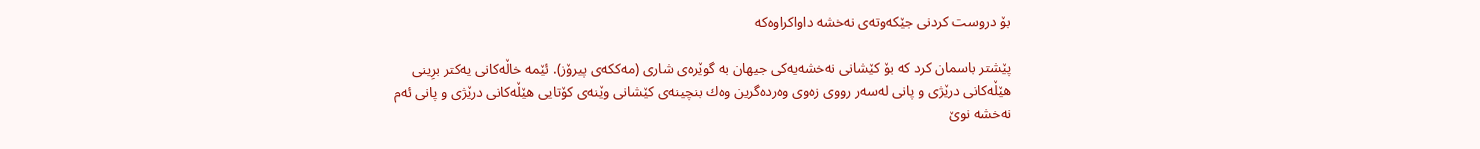بۆ دروست كردنى جێكه‌وته‌ى نه‌خشه‌ داواكراوه‌كه‌

پێشتر باسمان كرد كه‌ بۆ كێشانى نه‌خشه‌یه‌كى جیهان به‌ گوێره‌ى شارى (مه‌ككه‌ى پیرۆز). ئێمه‌ خاڵه‌كانى یه‌كتر برِینى هێڵه‌كانى درێژى و پانى له‌سه‌ر رووى زه‌وى وه‌رده‌گرین وه‌ك بنچینه‌ى كێشانى وێنه‌ى كۆتایی هێڵه‌كانى درێژى و پانى ئه‌م نه‌خشه‌ نوێ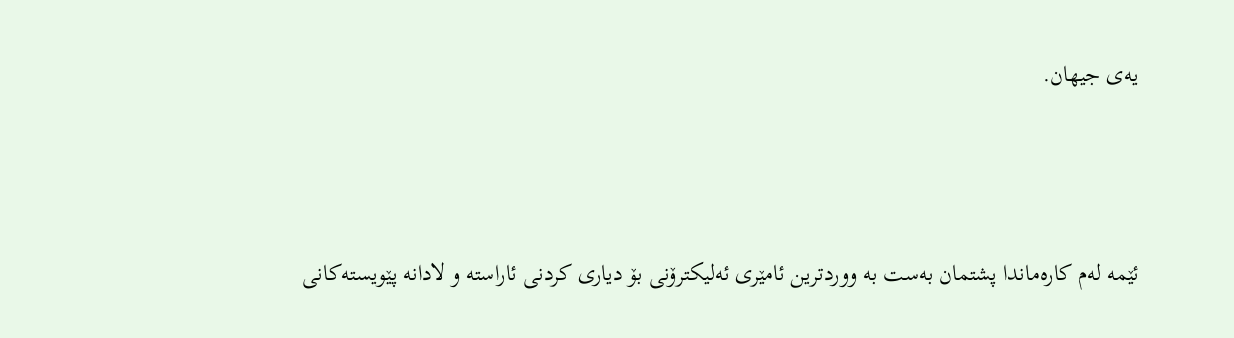یه‌ى جیهان.



ئێمه‌ له‌م كاره‌ماندا پشتمان به‌ست به‌ ووردترین ئامێرى ئه‌لیكترۆنى بۆ دیارى كردنى ئاراسته‌ و لادانه‌ پێویسته‌كانى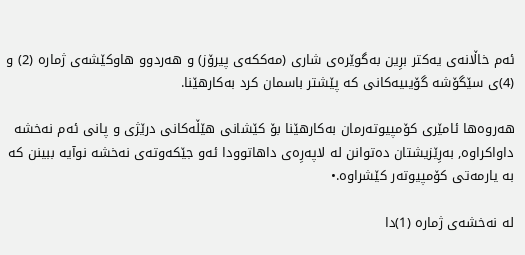ئه‌م خاڵانه‌ى یه‌كتر برِین به‌گوێره‌ى شارى (مه‌ككه‌ى پیرۆز) و هه‌ردوو هاوكێشه‌ى ژماره‌ (2) و (4)ى سێگۆشه‌ گۆیىیه‌كانى كه‌ پێشتر باسمان كرد به‌كارهێنا.

هه‌روه‌ها ئامێرى كۆمپیوته‌رمان به‌كارهێنا بۆ كێشانى هێڵه‌كانى درێژى و پانى ئه‌م نه‌خشه‌ داواكراوه‌, به‌رِێزیشتان ده‌توانن له‌ لاپه‌رِه‌ى داهاتوودا ئه‌و جێكه‌وته‌ى نه‌خشه‌ نوآیه‌ ببینن كه‌ به‌ یارمه‌تى كۆمپیوته‌ر كێشراوه‌.•

له‌ نه‌خشه‌ى ژماره‌ (1)دا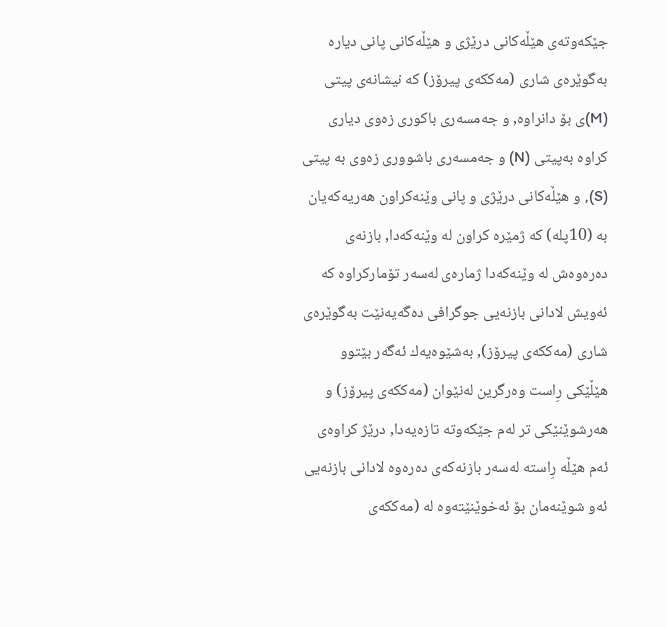جێكه‌وته‌ى هێڵه‌كانى درێژى و هێڵه‌كانى پانى دیاره‌ به‌گوێره‌ى شارى (مه‌ككه‌ى پیرۆز) كه‌ نیشانه‌ى پیتى (M)ى بۆ دانراوه‌, و جه‌مسه‌رى باكورى زه‌وى دیارى كراوه‌ به‌پیتى (N) و جه‌مسه‌رى باشوورى زه‌وى به‌ پیتى (S), و هێڵه‌كانى درێژى و پانى وێنه‌كراون هه‌ریه‌كه‌یان به‌ (10پله‌) كه‌ ژمێره‌ كراون له‌ وێنه‌كه‌دا, بازنه‌ى ده‌ره‌وه‌ش له‌ وێنه‌كه‌دا ژماره‌ى له‌سه‌ر تۆماركراوه‌ كه‌ ئه‌ویش لادانى بازنه‌یی جوگرافى ده‌گه‌یه‌نێت به‌گوێره‌ى شارى (مه‌ككه‌ى پیرۆز), به‌شێوه‌یه‌ك ئه‌گه‌ر بێتوو هێڵێكى رِاست وه‌رگرین له‌نێوان (مه‌ككه‌ى پیرۆز) و هه‌رشوێنێكى تر له‌م جێكه‌وته‌ تازه‌یه‌دا, درێژ كراوه‌ى ئه‌م هێڵه‌ رِاسته‌ له‌سه‌ر بازنه‌كه‌ى ده‌ره‌وه‌ لادانى بازنه‌یی ئه‌و شوێنه‌مان بۆ ئه‌خوێنێته‌وه‌ له‌ (مه‌ككه‌ى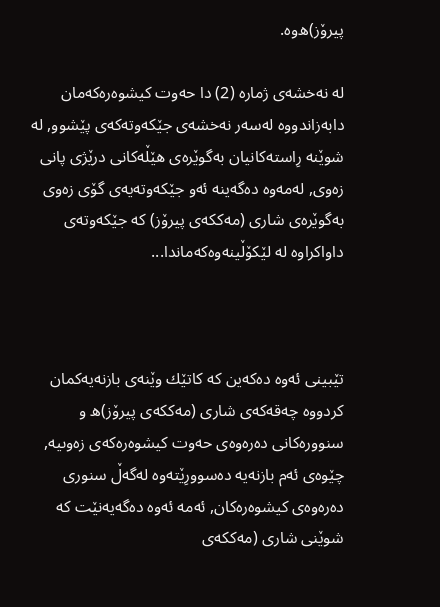پیرۆز)ه‌وه‌.

له‌ نه‌خشه‌ى ژماره‌ (2) دا حه‌وت كیشوه‌ره‌كه‌مان دابه‌زاندووه‌ له‌سه‌ر نه‌خشه‌ى جێكه‌وته‌كه‌ى پێشوو, له‌ شوێنه‌ رِاسته‌كانیان به‌گوێره‌ى هێڵه‌كانى درێژى پانى زه‌وى, له‌مه‌وه‌ ده‌گه‌ینه‌ ئه‌و جێكه‌وته‌یه‌ى گۆى زه‌وى به‌گوێره‌ى شارى (مه‌ككه‌ى پیرۆز) كه‌ جێكه‌وته‌ى داواكراوه‌ له‌ لێكۆڵینه‌وه‌كه‌ماندا...



تێبینى ئه‌وه‌ ده‌كه‌ین كه‌ كاتێك وێنه‌ى بازنه‌یه‌كمان كردووه‌ چه‌قه‌كه‌ى شارى (مه‌ككه‌ى پیرۆز)ه‌ و سنووره‌كانى ده‌ره‌وه‌ى حه‌وت كیشوه‌ره‌كه‌ى زه‌وىیه‌, چێوه‌ى ئه‌م بازنه‌یه‌ ده‌سوورِێته‌وه‌ له‌گه‌ڵ سنورى ده‌ره‌وه‌ى كیشوه‌ره‌كان, ئه‌مه‌ ئه‌وه‌ ده‌گه‌یه‌نێت كه‌ شوێنى شارى (مه‌ككه‌ى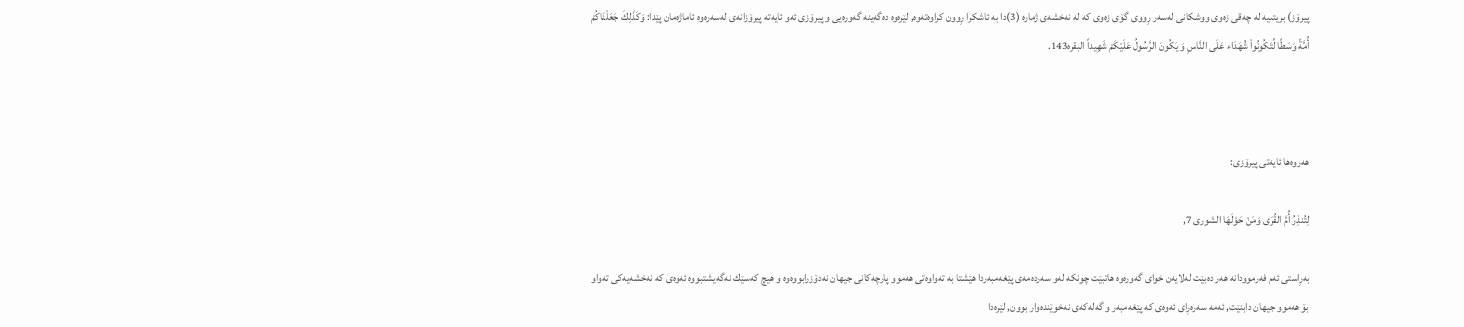پیرۆز) بریتىیه‌ له‌ چه‌قى زه‌وى ووشكانى له‌سه‌ر رِووى گۆى زه‌وى كه‌ له‌ نه‌خشه‌ى ژماره‌ (3)دا به‌ ئاشكرا رِوون كراوه‌ته‌وه‌, لێره‌وه‌ ده‌گه‌ینه‌ گه‌وره‌یى و پیرۆزى ئه‌و ئایه‌ته‌ پیرۆزانه‌ى له‌سه‌ره‌وه‌ ئاماژه‌مان پێدا: وَكَذَلِكَ جَعَلْنَاكُمْ أُمَّةً وَسَطًا لِّتَكُونُواْ شُهَدَاء عَلَى النَّاسِ وَ يَكُونَ الرَّسُولُ عَلَيْكَمْ شَهِيداً البقره‌143.



هه‌روه‌ها ئایه‌تى پیرۆزى:

لِتُنذِرُ أُمَّ القُرَى وَمَنْ حَوْلَهَا الشورى 7,

به‌رِاستى ئه‌م فه‌رموودانه‌ هه‌ر ده‌بێت له‌لایه‌ن خواى گه‌وره‌وه‌ هاتبێت چونكه‌ له‌و سه‌رده‌مه‌ى پێغه‌مبه‌ردا هێشتا به‌ ته‌واوه‌تى هه‌موو پارچه‌كانى جیهان نه‌دۆزرابووه‌وه‌ و هیچ كه‌سێك نه‌گه‌یشتبووه‌ ئه‌وه‌ى كه‌ نه‌خشه‌یه‌كى ته‌واو بۆ هه‌موو جیهان دابنێت, ئه‌مه‌ سه‌ره‌رِاى ئه‌وه‌ى كه‌ پێغه‌مبه‌ر و گه‌له‌كه‌ى نه‌خوێنده‌وار بوون, لێره‌دا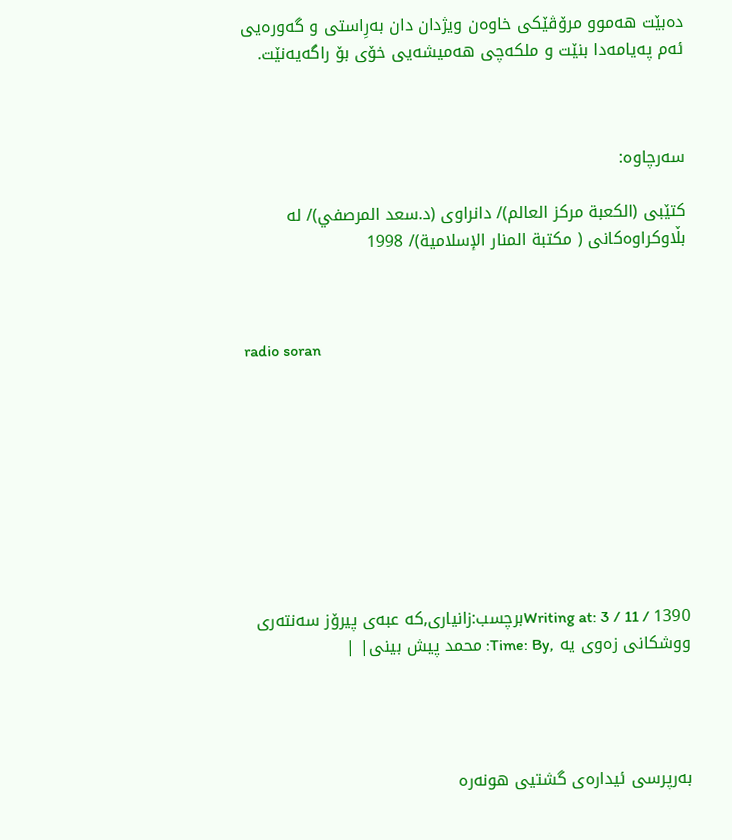ده‌بێت هه‌موو مرۆڤێكى خاوه‌ن ویژدان دان به‌رِاستى و گه‌وره‌یی ئه‌م په‌یامه‌دا بنێت و ملكه‌چى هه‌میشه‌یی خۆى بۆ راگه‌یه‌نێت.



سه‌رچاوه‌:

كتێبى (الكعبة مركز العالم)/ دانراوى (د.سعد المرصفي)/ له‌ بڵاوكراوه‌كانى ( مكتبة المنار الإسلامية)/ 1998



radio soran









Writing at: 3 / 11 / 1390برچسب:زانیاری,که عبه‌ی پیرۆز سه‌نته‌ری ووشكانی زه‌وی یه‌ ,Time: By: محمد پیش بینی| |




به‌رپرسی ئیداره‌ی گشتیی هونه‌ره‌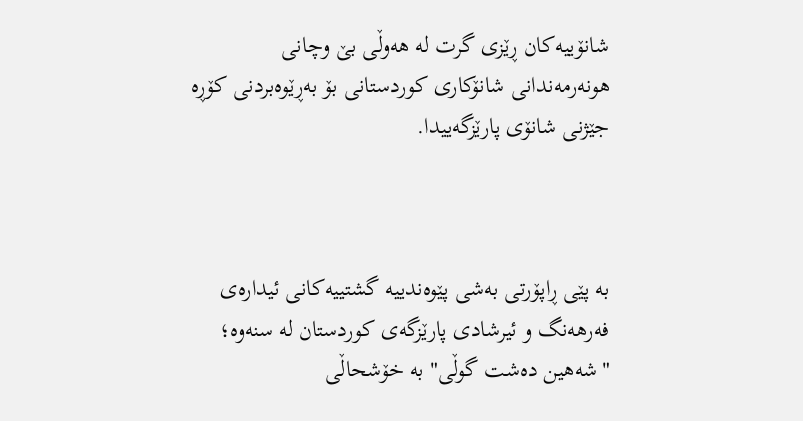شانۆییه‌کان ڕێزی گرت له‌ هه‌وڵی بێ وچانی هونه‌رمه‌ندانی شانۆکاری کوردستانی بۆ‌ به‌ڕێوه‌بردنی کۆڕه‌ جێژنی شانۆی پارێزگه‌ییدا.



به‌ پێی ڕاپۆرتی به‌شی پێوه‌ندییه‌ گشتییه‌کانی ئیداره‌ی فه‌رهه‌نگ و ئیرشادی پارێزگه‌ی کوردستان له‌ سنه‌وه‌؛ "شه‌هین ده‌شت گوڵی" به‌ خۆشحاڵی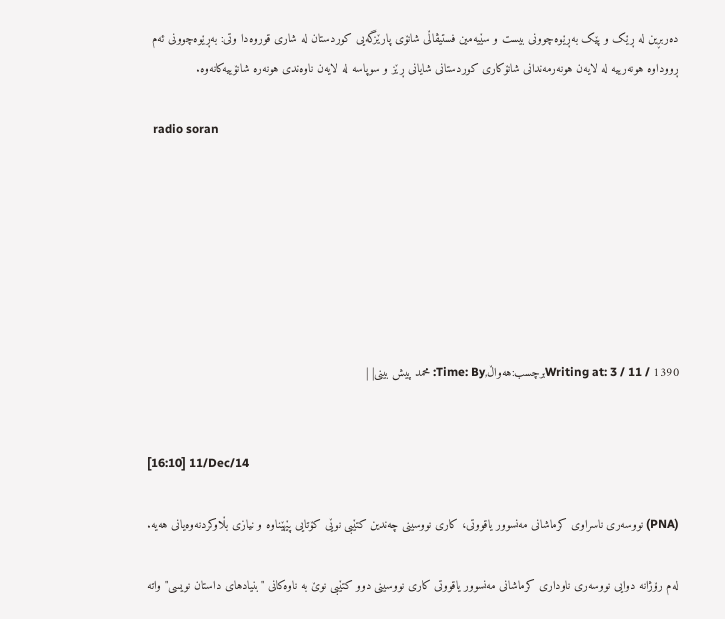ده‌ربڕین له‌ ڕێک و پێک به‌ڕێوه‌چوونی بیست و سێیه‌مین فستیڤاڵی شانۆی پارێزگه‌یی کوردستان له‌ شاری قوروه‌دا وتی: به‌ڕێوه‌چوونی ئه‌م ڕووداوه‌ هو‌نه‌رییه‌ له‌ لایه‌ن هونه‌رمه‌ندانی شانۆکاری کوردستانی شایانی ڕێز و سوپاسه‌ له‌ لایه‌ن ناوه‌ندی هونه‌ره‌ شانۆییه‌کانه‌وه‌.

  radio soran







Writing at: 3 / 11 / 1390برچسب:هه‌واڵ,Time: By: محمد پیش بینی| |


[16:10] 11/Dec/14

(PNA) نووسه‌ری ناسراوی كرماشانی مه‌نسوور یاقووتی، كاری نووسینی چه‌ندین كتێبی نوێی كۆتایی پێهێناوه‌ و نیازی بڵاوكردنه‌وه‌یانی هه‌یه‌.

له‌م رۆژانه‌ دوایی نووسه‌ری ناوداری كرماشانی مه‌نسوور یاقووتی كاری نووسینی دوو كتێبی نوێ به‌ ناوه‌كانی "بنیادهای داستان نویسی" واته‌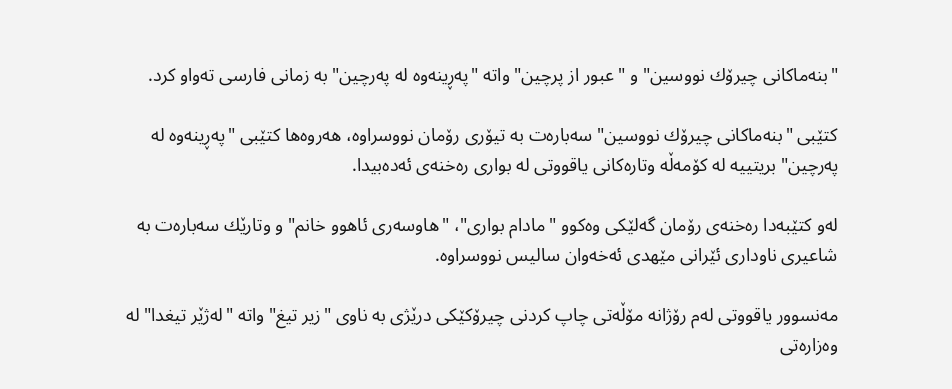"بنه‌ماكانی چیرۆك نووسین" و "عبور از پرچین" واته‌ "په‌ڕینه‌وه‌ له‌ په‌رچین" به‌ زمانی فارسی ته‌واو كرد.

كتێبی "بنه‌ماكانی چیرۆك نووسین" سه‌باره‌ت به‌ تیۆری رۆمان نووسراوه‌، هه‌روه‌ها كتێبی "په‌ڕینه‌وه‌ له‌ په‌رچین" بریتییه‌ له‌ كۆمه‌ڵه‌ وتاره‌كانی یاقووتی له‌ بواری ره‌خنه‌ی ئه‌ده‌بیدا.

له‌و كتێبه‌دا ره‌خنه‌ی رۆمان گه‌لێكی وه‌كوو "مادام بواری"، "هاوسه‌ری ئاهوو خانم" و وتارێك سه‌باره‌ت به‌ شاعیری ناوداری ئێرانی مێهدی ئه‌خه‌وان سالیس نووسراوه‌.

مه‌نسوور یاقووتی له‌م رۆژانه‌ مۆڵه‌تی چاپ كردنی چیرۆكێكی درێژی به‌ ناوی "زیر تیغ" واته‌ "له‌ژێر تیغدا" له‌ وه‌زاره‌تی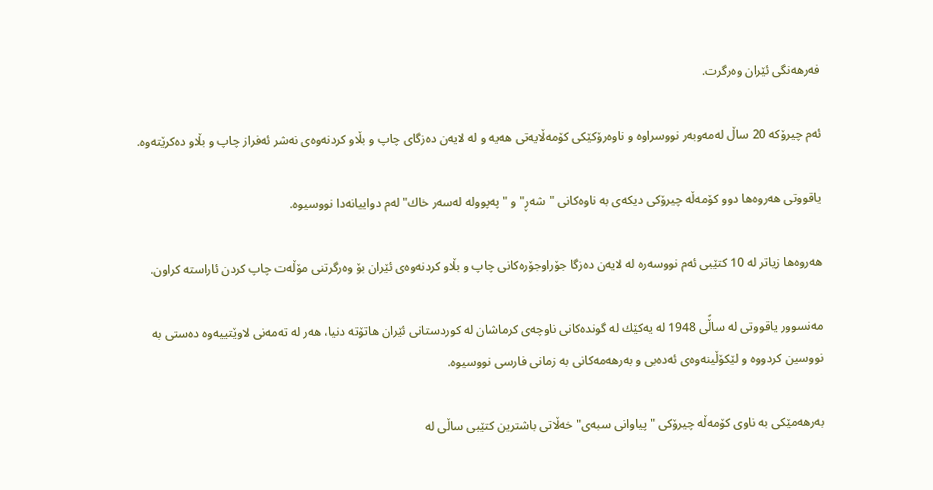فه‌رهه‌نگی ئێران وه‌رگرت.

ئه‌م چیرۆكه‌ 20 ساڵ له‌مه‌وبه‌ر نووسراوه‌ و ناوه‌رۆكێكی كۆمه‌ڵایه‌تی هه‌یه‌ و له‌ لایه‌ن ده‌زگای چاپ و بڵاو كردنه‌وه‌ی نه‌شر ئه‌فراز چاپ و بڵاو ده‌كرێته‌وه‌.

یاقووتی هه‌روه‌ها دوو كۆمه‌ڵه‌ چیرۆكی دیكه‌ی به‌ ناوه‌كانی "شه‌ڕ" و "په‌پووله‌ له‌سه‌ر خاك" له‌م دواییانه‌دا نووسیوه‌.

هه‌روه‌ها زیاتر له‌ 10 كتێبی ئه‌م نووسه‌ره‌ له‌ لایه‌ن ده‌زگا جۆراوجۆره‌كانی چاپ و بڵاو كردنه‌وه‌ی ئێران بۆ وه‌رگرتنی مۆڵه‌ت چاپ كردن ئاراسته‌ كراون.

مه‌نسوور یاقووتی له‌ ساڵًی 1948 له‌ یه‌كێك له‌ گونده‌كانی ناوچه‌ی كرماشان له‌ كوردستانی ئێران هاتۆته‌ دنیا، هه‌ر له‌ ته‌مه‌نی لاوێتییه‌وه‌ ده‌ستی به‌ نووسین كردووه‌ و لێكۆڵینه‌وه‌ی ئه‌ده‌بی و به‌رهه‌مه‌كانی به‌ زمانی فارسی نووسیوه‌.

به‌رهه‌مێكی به‌ ناوی كۆمه‌ڵه‌ چیرۆكی "پیاوانی سبه‌ی" خه‌ڵاتی باشترین كتێبی ساڵی له‌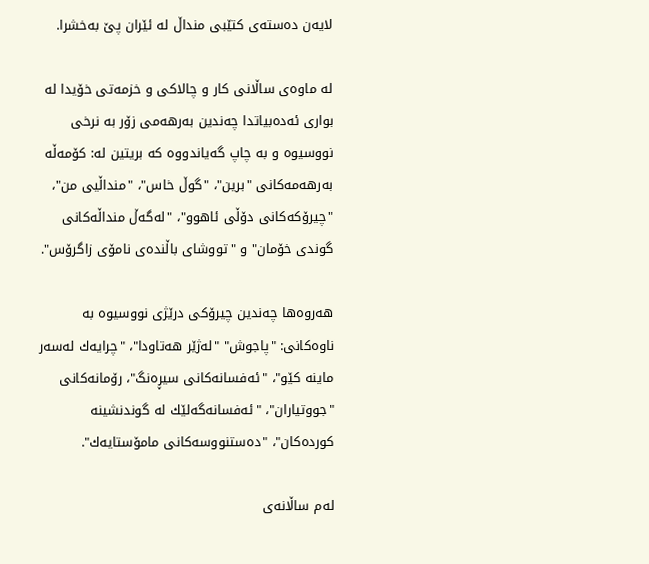لایه‌ن ده‌سته‌ی كتێبی منداڵ له‌ ئێران پێ به‌خشرا.

له‌ ماوه‌ی ساڵانی كار و چالاكی و خزمه‌تی خۆیدا له‌ بواری ئه‌ده‌بیاتدا چه‌ندین به‌رهه‌می زۆر به‌ نرخی نووسیوه‌ و به‌ چاپ گه‌یاندووه‌ كه‌ بریتین له‌: كۆمه‌ڵه‌ به‌رهه‌مه‌كانی "برین"، "گوڵ خاس"، "منداڵیی من"، "چیرۆكه‌كانی دۆڵی ئاهوو"، "له‌گه‌ڵ منداڵه‌كانی گوندی خۆمان" و "تووشای باڵنده‌ی نامۆی زاگرۆس".

هه‌روه‌ها چه‌ندین چیرۆكی درێژی نووسیوه‌ به‌ ناوه‌كانی: "پاجوش" "له‌ژێر هه‌تاودا"، "چرایه‌ك له‌سه‌ر ماینه‌ كێو"، "ئه‌فسانه‌كانی سیڕه‌نگ"، رۆمانه‌كانی "جووتیاران"، "ئه‌فسانه‌گه‌لێك له‌ گوندنشینه‌ كورده‌كان"، "ده‌ستنووسه‌كانی مامۆستایه‌ك".

له‌م ساڵانه‌ی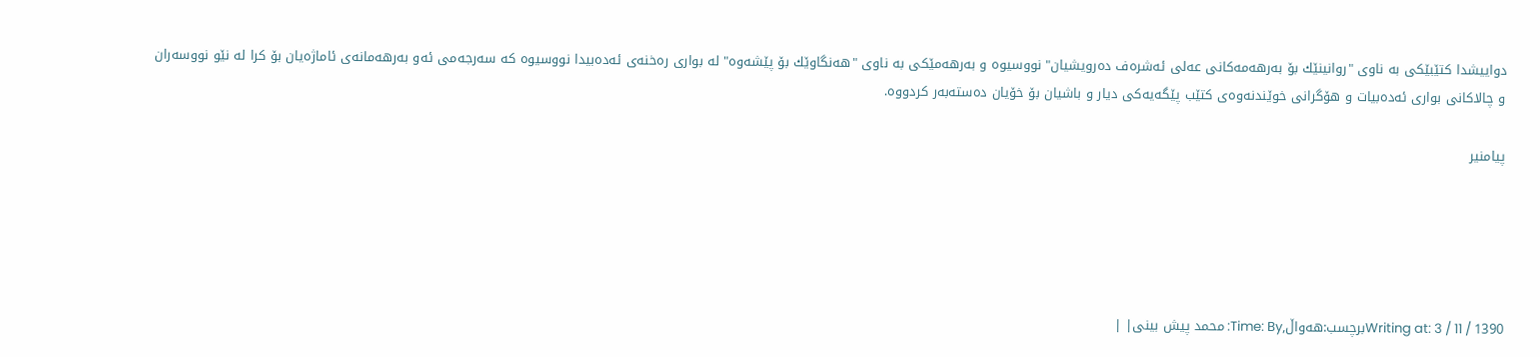دواییشدا كتێبێكی به‌ ناوی "روانینێك بۆ به‌رهه‌مه‌كانی عه‌لی ئه‌شره‌ف ده‌رویشیان" نووسیوه‌ و به‌رهه‌مێكی به‌ ناوی "هه‌نگاوێك بۆ پێشه‌وه‌" له‌ بواری ره‌خنه‌ی ئه‌ده‌بیدا نووسیوه‌ كه‌ سه‌رجه‌می ئه‌و به‌رهه‌مانه‌ی ئاماژه‌یان بۆ كرا له‌ نێو نووسه‌ران و چالاكانی بواری ئه‌ده‌بیات و هۆگرانی خوێندنه‌وه‌ی كتێب پێگه‌یه‌كی دیار و باشیان بۆ خۆیان ده‌سته‌به‌ر كردووه‌.

پیامنیر





Writing at: 3 / 11 / 1390برچسب:هه‌واڵ,Time: By: محمد پیش بینی| |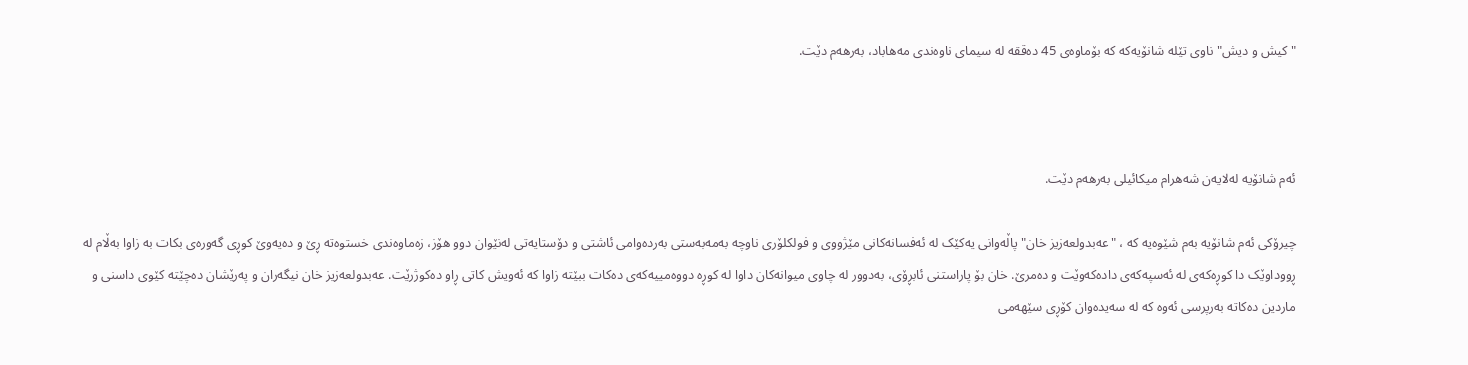"کیش و دیش" ناوی تێلە شانۆیەکە کە بۆماوەی 45 دەققە لە سیمای ناوەندی مەهاباد، بەرهەم دێت.



ئەم شانۆیە لەلایەن شەهرام میکائیلی بەرهەم دێت.

چیرۆکی ئەم شانۆیە بەم شێوەیە کە ، "عەبدولعەزیز خان" پاڵەوانی یەکێک لە ئەفسانەکانی مێژووی و فولکلۆری ناوچە بەمەبەستی بەردەوامی ئاشتی و دۆستایەتی لەنێوان دوو هۆز، زەماوەندی خستوەتە ڕێ و دەیەوێ کوڕی گەورەی بکات بە زاوا بەڵام لە ڕووداوێک دا کوڕەکەی لە ئەسپەکەی دادەکەوێت و دەمرێ. خان بۆ پاراستنی ئابڕۆی، بەدوور لە چاوی میوانەکان داوا لە کوڕە دووەمییەکەی دەکات ببێتە زاوا کە ئەویش کاتی ڕاو دەکوژرێت. عەبدولعەزیز خان نیگەران و پەرێشان دەچێتە کێوی داسنی و ماردین دەکاتە بەرپرسی ئەوە کە لە سەیدەوان کۆڕی سێهەمی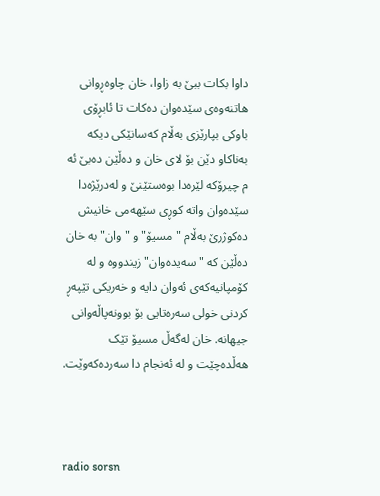داوا بکات ببێ بە زاوا، خان چاوەڕوانی هاتنەوەی سێدەوان دەکات تا ئابڕۆی باوکی بپارێزی بەڵام کەسانێکی دیکە بەناکاو دێن بۆ لای خان و دەڵێن دەبێ ئە م چیرۆکە لێرەدا بوەستێنێ و لەدرێژەدا سێدەوان واتە کوڕی سێهەمی خانیش دەکوژرێ بەڵام "مسیۆ" و "وان" بە خان دەڵێن کە "سەیدەوان" زیندووە و لە کۆمپانیەکەی ئەوان دایە و خەریکی تێپەڕ کردنی خولی سەرەتایی بۆ بوونەپاڵەوانی جیهانە. خان لەگەڵ مسیۆ تێک هەڵدەچێت و لە ئەنجام دا سەردەکەوێت.



radio sorsn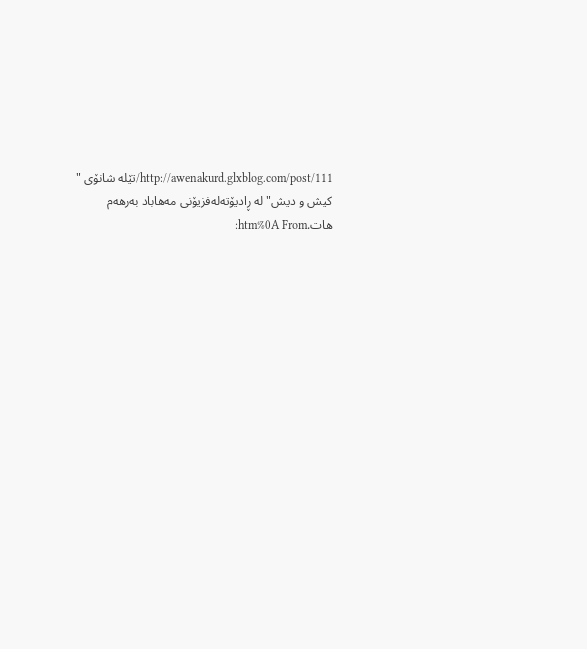http://awenakurd.glxblog.com/post/111/تێلە شانۆی " کیش و دیش" لە ڕادیۆتەلەفزیۆنی مەهاباد بەرهەم هات.htm%0A From: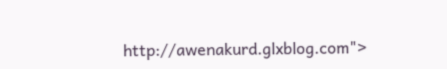http://awenakurd.glxblog.com">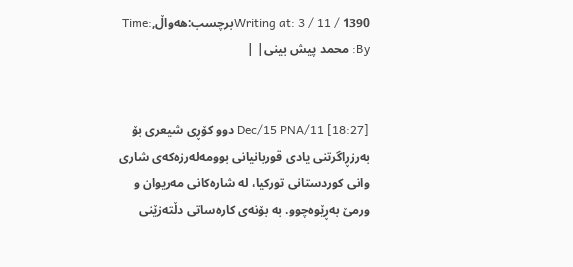Writing at: 3 / 11 / 1390برچسب:هه‌واڵ,Time: By: محمد پیش بینی| |


[18:27] 11/Dec/15 PNA دوو كۆڕی شیعری بۆ به‌رزڕاگرتنی یادی قوربانیانی بوومه‌له‌رزه‌كه‌ی شاری وانی كوردستانی توركیا، له‌ شاره‌كانی مه‌ریوان و ورمێ به‌ڕێوه‌چوو. به‌ بۆنه‌ی كاره‌ساتی دڵته‌زێنی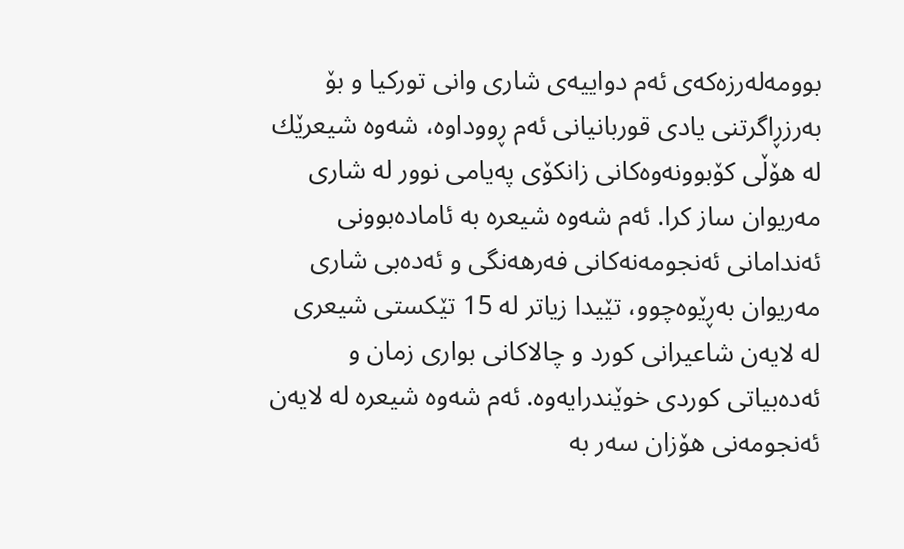بوومه‌له‌رزه‌كه‌ی ئه‌م دواییه‌ی شاری وانی توركیا و بۆ به‌رزڕاگرتنی یادی قوربانیانی ئه‌م ڕووداوه‌، شه‌وه‌ شیعرێك له‌ هۆڵی كۆبوونه‌وه‌كانی زانكۆی په‌یامی نوور له‌ شاری مه‌ریوان ساز كرا. ئه‌م شه‌وه‌ شیعره‌ به‌ ئاماده‌بوونی ئه‌ندامانی ئه‌نجومه‌نه‌كانی فه‌رهه‌نگی و ئه‌ده‌بی شاری مه‌ریوان به‌ڕێوه‌چوو، تێیدا زیاتر له‌ 15 تێكستی شیعری له‌ لایه‌ن شاعیرانی كورد و چالاكانی بواری زمان و ئه‌ده‌بیاتی كوردی خوێندرایه‌وه‌. ئه‌م شه‌وه‌ شیعره‌ له‌ لایه‌ن ئه‌نجومه‌نی هۆزان سه‌ر به‌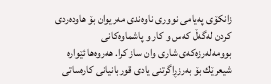زانكۆی په‌یامی نووری ناوه‌ندی مه‌ریوان بۆ هاوده‌ردی كردن له‌گه‌ڵ كه‌س و كار و پاشماوه‌كانی بوومه‌له‌رزه‌كه‌ی شاری وان ساز كرا. هه‌روه‌ها ئێواره‌ شیعرێك بۆ به‌رزڕاگرتنی یادی قوربانیانی كاره‌ساتی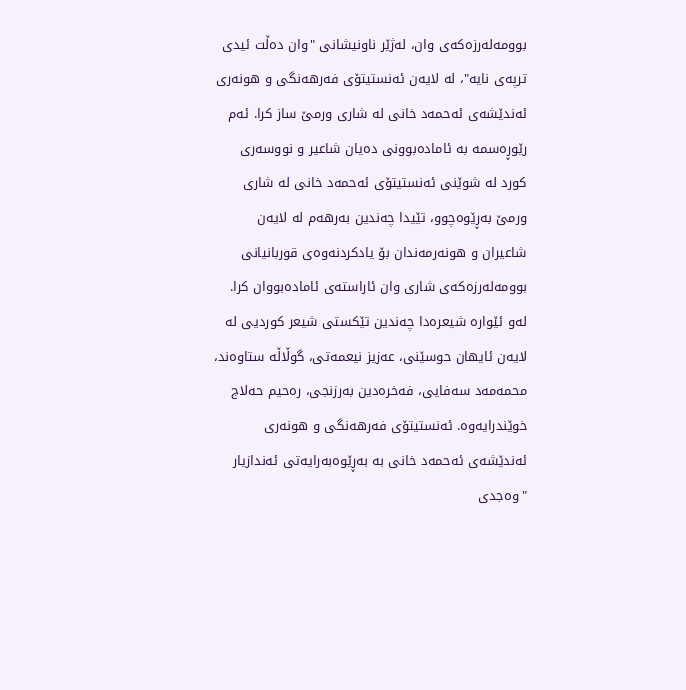بوومه‌له‌رزه‌كه‌ی وان، له‌ژێر ناونیشانی "وان ده‌ڵت ئیدی ترپه‌ی نایه‌"، له‌ لایه‌ن ئه‌نستیتۆی فه‌رهه‌نگی و هونه‌ری ئه‌ندێشه‌ی ئه‌حمه‌د خانی له‌ شاری ورمێ ساز كرا. ئه‌م رێوڕه‌سمه‌ به‌ ئاماده‌بوونی ده‌یان شاعیر و نووسه‌ری كورد له‌ شوێنی ئه‌نستیتۆی ئه‌حمه‌د خانی له‌ شاری ورمێ به‌ڕێوه‌چوو، تێیدا چه‌ندین به‌رهه‌م له‌ لایه‌ن شاعیران و هونه‌رمه‌ندان بۆ یادكردنه‌وه‌ی قوربانیانی بوومه‌له‌رزه‌كه‌ی شاری وان ئاراسته‌ی ئاماده‌بووان كرا. له‌و ئێواره‌ شیعره‌دا چه‌ندین تێكستی شیعر كوردیی له‌ لایه‌ن ئایهان حوسێنی، عه‌زیز نیعمه‌تی، گوڵاڵه‌ ستاوه‌ند، محمه‌مه‌د سه‌فایی، فه‌خره‌دین به‌رزنجی، ره‌حیم حه‌لاج خوێندرایه‌وه‌. ئه‌نستیتۆی فه‌رهه‌نگی و هونه‌ری ئه‌ندێشه‌ی ئه‌حمه‌د خانی به‌ به‌ڕێوه‌به‌رایه‌تی ئه‌ندازیار "وه‌جدی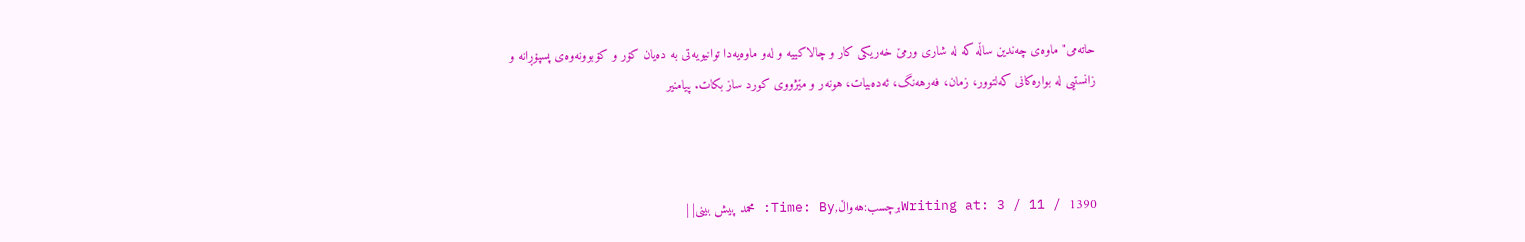حاته‌می" ماوه‌ی چه‌ندین ساڵه‌ كه‌ له‌ شاری ورمێ خه‌ریكی كار و چالاكییه‌ و له‌و ماوه‌یه‌دا توانیویه‌تی به‌ ده‌یان كۆر و كۆبوونه‌وه‌ی پسپۆڕانه‌ و زانستیی له‌ بواره‌كانی كه‌لتوور، زمان، فه‌رهه‌نگ، ئه‌ده‌بیات، هونه‌ر و مێژووی كورد ساز بكات. پیامنیر



Writing at: 3 / 11 / 1390برچسب:هه‌واڵ,Time: By: محمد پیش بینی| |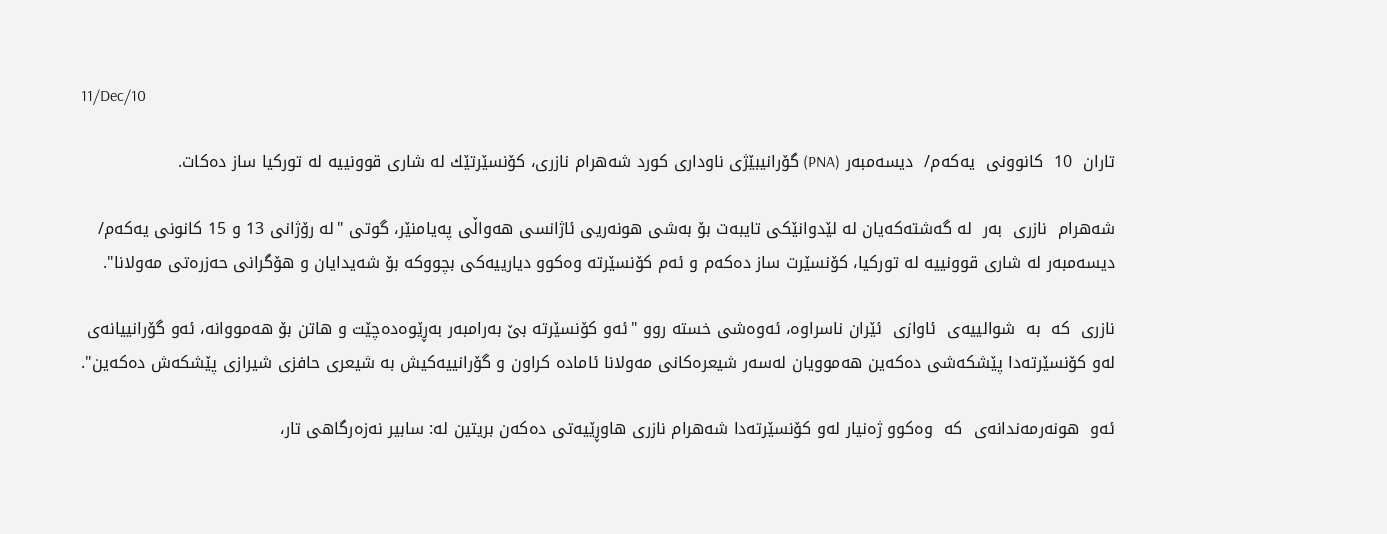11/Dec/10

تاران  10  كانوونی  یه‌كه‌م/  دیسه‌مبه‌ر (PNA) گۆرانیبێژی ناوداری كورد شه‌هرام نازری، كۆنسێرتێك له‌ شاری قوونییه‌ له‌ توركیا ساز ده‌كات.

شه‌هرام  نازری  به‌ر  له‌ گه‌شته‌كه‌یان له‌ لێدوانێكی تایبه‌ت بۆ به‌شی هونه‌ریی ئاژانسی هه‌واڵی په‌یامنێر، گوتی "له‌ رۆژانی 13 و 15 كانونی یه‌كه‌م/ دیسه‌مبه‌ر له‌ شاری قوونییه‌ له‌ توركیا، كۆنسێرت ساز ده‌كه‌م و ئه‌م كۆنسێرته‌ وه‌كوو دیارییه‌كی بچووكه‌ بۆ شه‌یدایان و هۆگرانی حه‌زره‌تی مه‌ولانا".

نازری  كه‌  به‌  شوالییه‌ی  ئاوازی  ئێران ناسراوه‌، ئه‌وه‌شی خسته‌ روو "ئه‌و كۆنسێرته‌ بێ به‌رامبه‌ر به‌ڕێوه‌ده‌چێت و هاتن بۆ هه‌مووانه‌، ئه‌و گۆرانییانه‌ی له‌و كۆنسێرته‌دا پێشكه‌شی ده‌كه‌ین هه‌موویان له‌سه‌ر شیعره‌كانی مه‌ولانا ئاماده‌ كراون و گۆرانییه‌كیش به‌ شیعری حافزی شیرازی پێشكه‌ش ده‌كه‌ین".

ئه‌و  هونه‌رمه‌ندانه‌ی  كه‌  وه‌كوو ژه‌نیار له‌و كۆنسێرته‌دا شه‌هرام نازری هاوڕێیه‌تی ده‌كه‌ن بریتین له‌: سابیر نه‌زه‌رگاهی تار،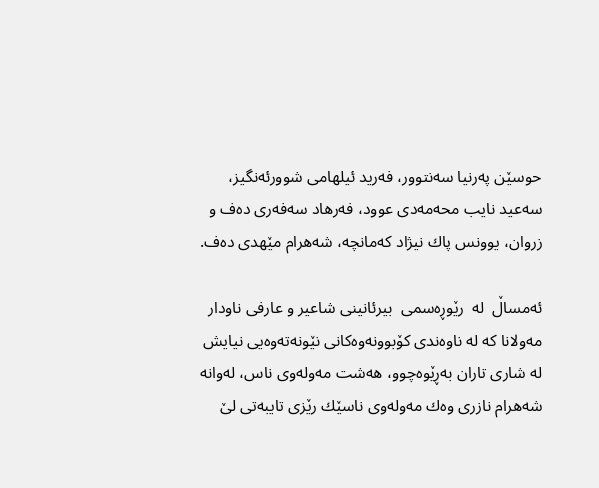حوسێن په‌رنیا سه‌نتوور، فه‌رید ئیلهامی شوورئه‌نگیز، سه‌عید نایب محه‌مه‌دی عوود، فه‌رهاد سه‌فه‌ری ده‌ف و زروان، یوونس پاك نیژاد كه‌مانچه‌، شه‌هرام مێهدی ده‌ف.

ئه‌مساڵ  له‌  رێوڕه‌سمی  بیرئانینی شاعیر و عارفی ناودار مه‌ولانا كه‌ له‌ ناوه‌ندی كۆبوونه‌وه‌كانی نێونه‌ته‌وه‌یی نیایش له‌ شاری تاران به‌ڕێوه‌چوو، هه‌شت مه‌وله‌وی ناس، له‌وانه‌ شه‌هرام نازری وه‌ك مه‌وله‌وی ناسێك رێزی تایبه‌تی لێ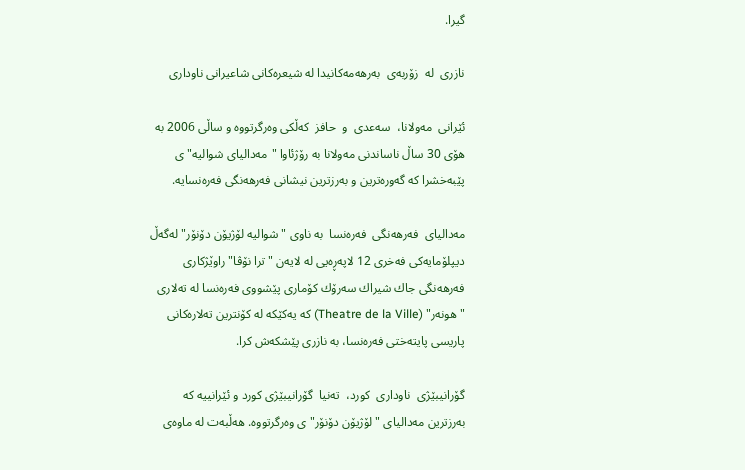گیرا.

نازری  له‌  زۆربه‌ی  به‌رهه‌مه‌كانیدا له‌ شیعره‌كانی شاعیرانی ناوداری

ئێرانی  مه‌ولانا،  سه‌عدی  و  حافز  كه‌ڵكی وه‌رگرتووه‌ و ساڵی 2006 به‌ هۆی 30 ساڵ ناساندنی مه‌ولانا به‌ رۆژئاوا "مه‌دالیای شوالیه‌"ی پێبه‌خشرا كه‌ گه‌وره‌ترین و به‌رزترین نیشانی فه‌رهه‌نگی فه‌ره‌نسایه‌.

مه‌دالیای  فه‌رهه‌نگی  فه‌ره‌نسا  به‌ ناوی "شوالیه‌ لۆژیۆن دۆنۆر" له‌گه‌ڵ دیپلۆمایه‌كی فه‌خری 12 لاپه‌ڕه‌یی له‌ لایه‌ن "ترا نۆڤا" راوێژكاری فه‌رهه‌نگی جاك شیراك سه‌رۆك كۆماری پێشووی فه‌ره‌نسا له‌ ته‌لاری "هونه‌ر" (Theatre de la Ville) كه‌ یه‌كێكه‌ له‌ كۆنترین ته‌لاره‌كانی پاریسی پایته‌ختی فه‌ره‌نسا، به‌ نازری پێشكه‌ش كرا.

گۆرانیبێژی  ناوداری  كورد،  ته‌نیا  گۆرانیبێژی كورد و ئێرانییه‌ كه‌ به‌رزترین مه‌دالیای "لۆژیۆن دۆنۆر"ی وه‌رگرتووه‌. هه‌ڵبه‌ت له‌ ماوه‌ی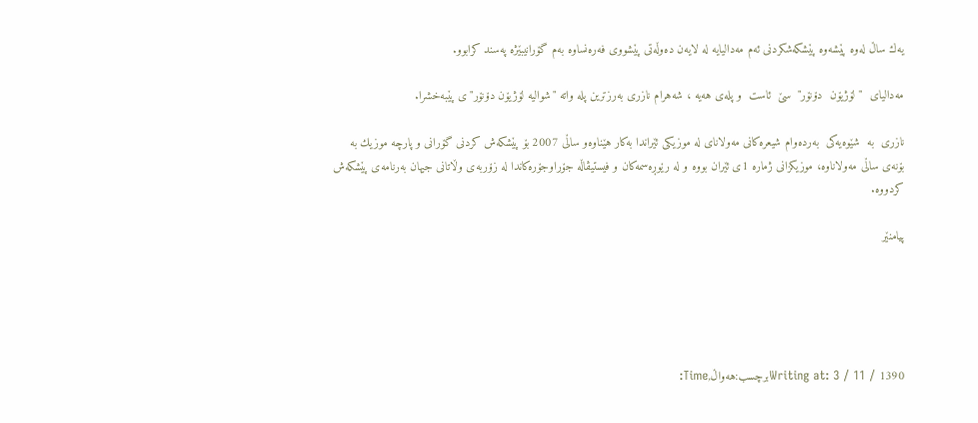یه‌ك ساڵ له‌وه‌ پێشه‌وه‌ پێشكه‌شكردنی ئه‌م مه‌دالیایه‌ له‌ لایه‌ن ده‌وڵه‌تی پێشووی فه‌ره‌نساوه‌ به‌م گۆرانیبێژه‌ په‌سند كرابوو.

مه‌دالیای  "لۆژیۆن  دۆنۆر"  سێ  ئاست  و پله‌ی هه‌یه‌ ، شه‌هرام نازری به‌رزترین پله‌ واته‌ "شوالیه‌ لۆژیۆن دۆنۆر"ی پێبه‌خشرا.

نازری  به‌  شێوه‌یه‌كی  به‌رده‌وام شیعره‌كانی مه‌ولانای له‌ موزیكی ئێراندا به‌كار هێناوه‌و ساڵی 2007 بۆ پێشكه‌ش كردنی گۆرانی و پارچه‌ موزیك به‌ بۆنه‌ی ساڵی مه‌ولاناوه‌، موزیكزانی ژماره‌ 1ی ئێران بووه‌ و له‌ رێوڕه‌سمه‌كان و فیستیڤاڵه‌ جۆراوجۆره‌كاندا له‌ زۆربه‌ی وڵاتانی جیهان به‌رنامه‌ی پێشكه‌ش كردووه‌.

پیامنێر





Writing at: 3 / 11 / 1390برچسب:هه‌واڵ,Time: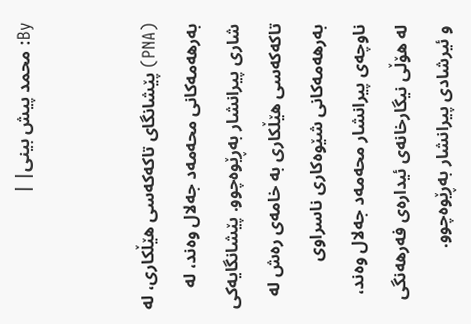By: محمد پیش بینی| |


(PNA) پێشانگای تاكه‌كه‌سی هێڵكاری، له‌ به‌رهه‌مه‌كانی محه‌مه‌د جه‌لال وه‌ند، له‌ شاری پیرانشار به‌ڕێوه‌چوو. پێشانگایه‌كی تاكه‌كه‌سی هێڵكاری به‌ خامه‌ی ره‌ش له‌ به‌رهه‌مه‌كانی شێوه‌كاری ناسراوی ناوچه‌ی پیرانشار محه‌مه‌د جه‌لال وه‌ند، له‌ هۆڵی نیگارخانه‌ی ئیداره‌ی فه‌رهه‌نگی و ئیرشادی پیرانشار به‌ڕێوه‌چوو.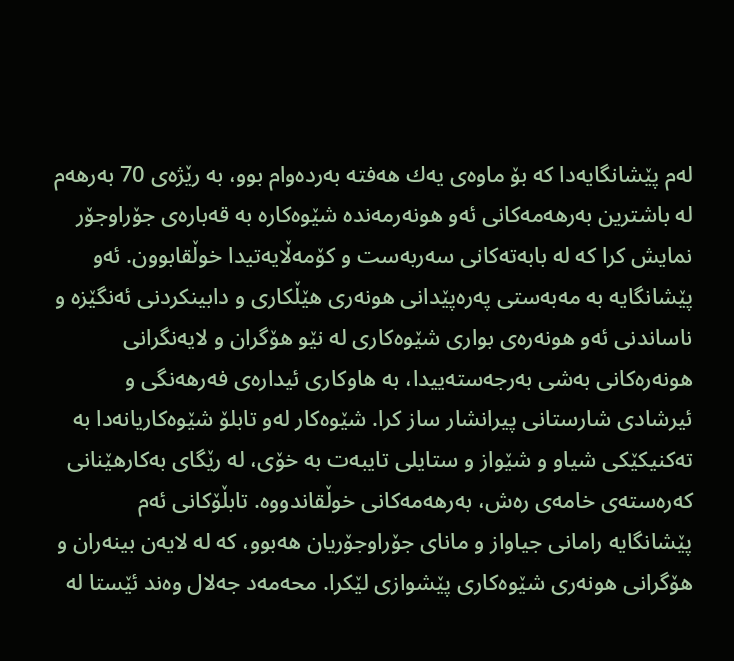له‌م پێشانگایه‌دا كه‌ بۆ ماوه‌ی یه‌ك هه‌فته‌ به‌رده‌وام بوو، به‌ رێژه‌ی 70 به‌رهه‌م له‌ باشترین به‌رهه‌مه‌كانی ئه‌و هونه‌رمه‌نده‌ شێوه‌كاره‌ به‌ قه‌باره‌ی جۆراوجۆر نمایش كرا كه‌ له‌ بابه‌ته‌كانی سه‌ربه‌ست و كۆمه‌ڵایه‌تیدا خوڵقابوون. ئه‌و پێشانگایه‌ به‌ مه‌به‌ستی په‌ره‌پێدانی هونه‌ری هێڵكاری و دابینكردنی ئه‌نگێزه‌ و ناساندنی ئه‌و هونه‌ره‌ی بواری شێوه‌كاری له‌ نێو هۆگران و لایه‌نگرانی هونه‌ره‌كانی به‌شی به‌رجه‌سته‌ییدا، به‌ هاوكاری ئیداره‌ی فه‌رهه‌نگی و ئیرشادی شارستانی پیرانشار ساز كرا. شێوه‌كار له‌و تابلۆ شێوه‌كاریانه‌دا به‌ ته‌كنیكێكی شیاو و شێواز و ستایلی تایبه‌ت به‌ خۆی، له‌ رێگای به‌كارهێنانی كه‌ره‌سته‌ی خامه‌ی ره‌ش، به‌رهه‌مه‌كانی خوڵقاندووه‌. تابڵۆكانی ئه‌م پێشانگایه‌ رامانی جیاواز و مانای جۆراوجۆریان هه‌بوو، كه‌ له‌ لایه‌ن بینه‌ران و هۆگرانی هونه‌ری شێوه‌كاری پێشوازی لێكرا. محه‌مه‌د جه‌لال وه‌ند ئێستا له‌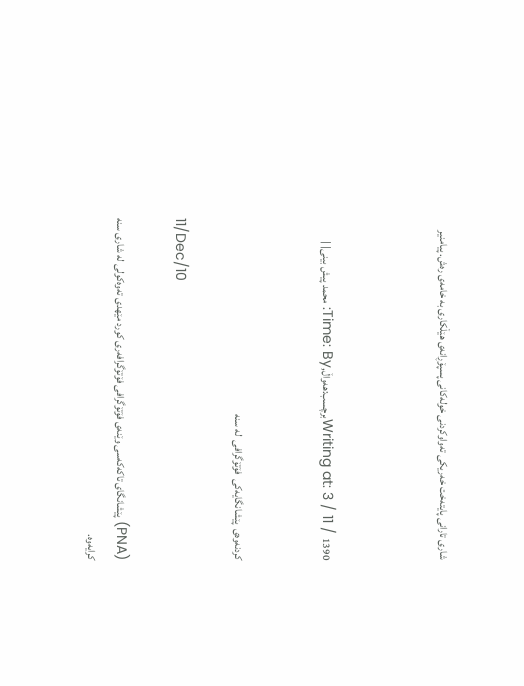شاری تارانی پایته‌خت خه‌ریكی ته‌واوكردنی خوله‌كانی پسپۆڕانه‌ی هێڵكاری به‌ خامه‌ی ره‌ش. پیامنیر



Writing at: 3 / 11 / 1390برچسب:هه‌واڵ,Time: By: محمد پیش بینی| |


كردنه‌وه‌ی  پێشانگایه‌كی  فۆتۆگرافی  له‌ سنه‌

11/Dec/10

(PNA) پێشانگای تاكه‌كه‌سی وێنه‌ی فۆتۆگرافی فۆتۆگرافه‌ری كورد مێهدی ته‌وه‌كولی له‌ شاری سنه‌ كرایه‌وه‌.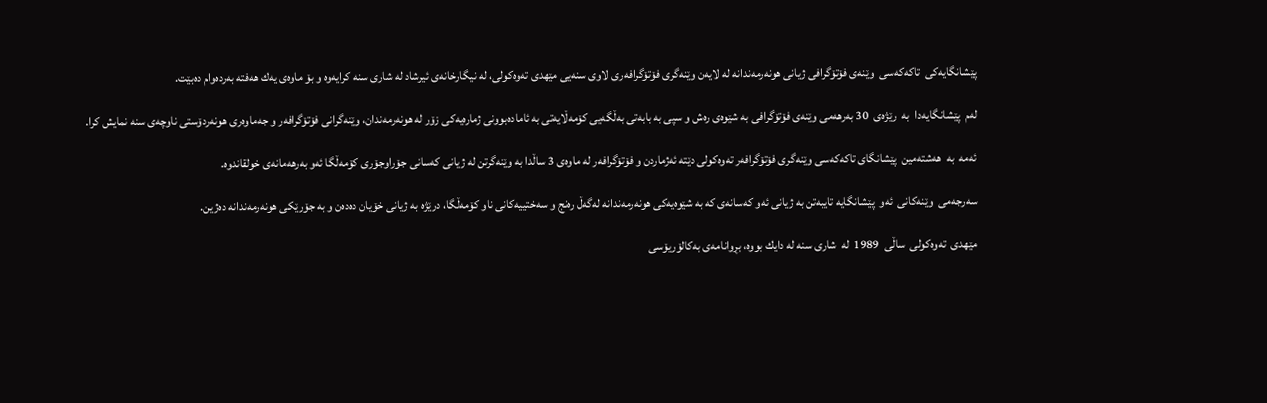پێشانگایه‌كی  تاكه‌كه‌سی  وێنه‌ی فۆتۆگرافی ژیانی هونه‌رمه‌ندانه‌ له‌ لایه‌ن وێنه‌گری فۆتۆگرافه‌ری لاوی سنه‌یی مێهدی ته‌وه‌كولی، له‌ نیگارخانه‌ی ئیرشاد له‌ شاری سنه‌ كرایه‌وه‌ و بۆ ماوه‌ی یه‌ك هه‌فته‌ به‌رده‌وام ده‌بێت.

له‌م  پێشانگایه‌دا  به‌  رێژه‌ی  30 به‌رهه‌می وێنه‌ی فۆتۆگرافی به‌ شێوه‌ی ره‌ش و سپی به‌ بابه‌تی به‌ڵگه‌یی كۆمه‌ڵایه‌تی به‌ ئاماده‌بوونی ژماره‌یه‌كی زۆر له‌ هونه‌رمه‌ندان، وێنه‌گرانی فۆتۆگرافه‌ر و جه‌ماوه‌ری هونه‌ردۆستی ناوچه‌ی سنه‌ نمایش كرا.

ئه‌مه‌  به‌  هه‌شته‌مین  پێشانگای تاكه‌كه‌سی وێنه‌گری فۆتۆگرافه‌ر ته‌وه‌كولی دێته‌ ئه‌ژماردن و فۆتۆگرافه‌ر له‌ ماوه‌ی 3 ساڵدا به‌ وێنه‌گرتن له‌ ژیانی كه‌سانی جۆراوجۆری كۆمه‌ڵگا ئه‌و به‌رهه‌مانه‌ی خولقاندوه‌.

سه‌رجه‌می  وێنه‌كانی  ئه‌و  پێشانگایه‌ تایبه‌تن به‌ ژیانی ئه‌و كه‌سانه‌ی كه‌ به‌ شێوه‌یه‌كی هونه‌رمه‌ندانه‌ له‌گه‌ڵ ره‌نج و سه‌ختییه‌كانی ناو كۆمه‌ڵگا، درێژه‌ به‌ ژیانی خۆیان ده‌ده‌ن و به‌ جۆرێكی هونه‌رمه‌ندانه‌ ده‌ژین.

مێهدی  ته‌وه‌كولی  ساڵی  1989  له‌  شاری سنه‌ له‌ دایك بووه‌، بڕوانامه‌ی به‌كالۆریۆسی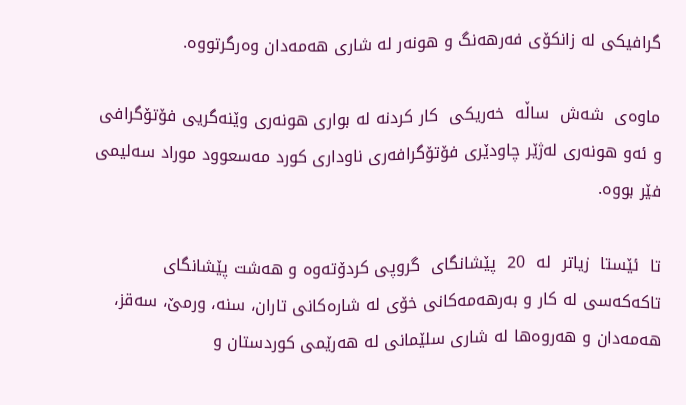گرافیكی له‌ زانكۆی فه‌رهه‌نگ و هونه‌ر له‌ شاری هه‌مه‌دان وه‌رگرتووه‌.

ماوه‌ی  شه‌ش  ساڵه‌  خه‌ریكی  كار كردنه‌ له‌ بواری هونه‌ری وێنه‌گریی فۆتۆگرافی و ئه‌و هونه‌ری له‌ژێر چاودێری فۆتۆگرافه‌ری ناوداری كورد مه‌سعوود موراد سه‌لیمی فێر بووه‌.

تا  ئێستا  زیاتر  له‌  20  پێشانگای  گروپی كردۆته‌وه‌ و هه‌شت پێشانگای تاكه‌كه‌سی له‌ كار و به‌رهه‌مه‌كانی خۆی له‌ شاره‌كانی تاران، سنه‌، ورمێ، سه‌قز، هه‌مه‌دان و هه‌روه‌ها له‌ شاری سلێمانی له‌ هه‌رێمی كوردستان و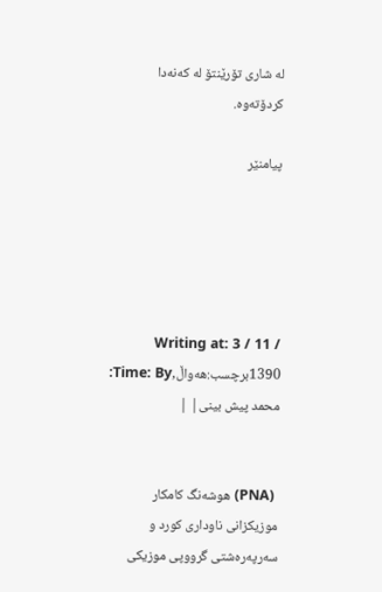له‌ شاری تۆرێنتۆ له‌ كه‌نه‌دا كردۆته‌وه‌.

پیامنێر





Writing at: 3 / 11 / 1390برچسب:هه‌واڵ,Time: By: محمد پیش بینی| |


 (PNA) هوشه‌نگ كامكار موزیكزانی ناوداری كورد و سه‌رپه‌ره‌شتی گرووپی موزیكی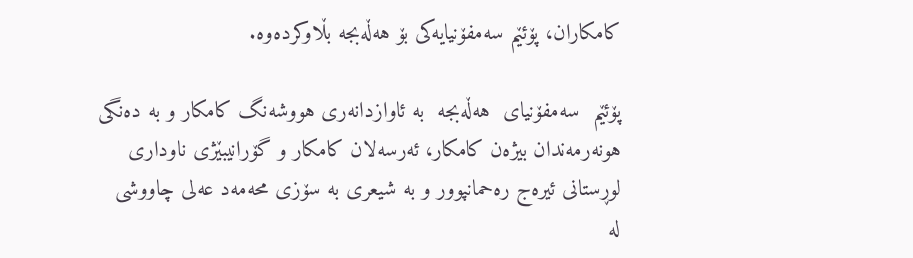كامكاران، پۆئێم سه‌مفۆنیایه‌كی بۆ هه‌ڵه‌بجه‌ بڵاوكرده‌وه‌.

پۆئێم  سه‌مفۆنیای  هه‌ڵه‌بجه‌  به‌ ئاوازدانه‌ری هووشه‌نگ كامكار و به‌ ده‌نگی هونه‌رمه‌ندان بیژه‌ن كامكار، ئه‌رسه‌لان كامكار و گۆرانیبێژی ناوداری لوڕستانی ئیره‌ج ره‌حمانپوور و به‌ شیعری به‌ سۆزی محه‌مه‌د عه‌لی چاووشی له‌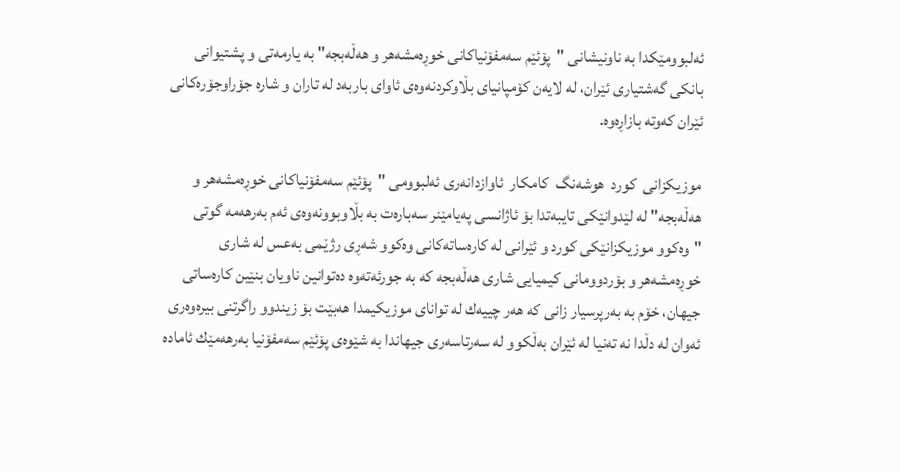ئه‌لبوومێكدا به‌ ناونیشانی "پۆئێم سه‌مفۆنیاكانی خوڕه‌مشه‌هر و هه‌ڵه‌بجه‌" به‌ یارمه‌تی و پشتیوانی بانكی گه‌شتیاری ئێران، له‌ لایه‌ن كۆمپانیای بڵاوكردنه‌وه‌ی ئاوای باربه‌د له‌ تاران و شاره‌ جۆراوجۆره‌كانی ئێران كه‌وته‌ بازاڕه‌وه‌.

موزیكزانی  كورد  هوشه‌نگ  كامكار  ئاوازدانه‌ری ئه‌لبوومی "پۆئێم سه‌مفۆنیاكانی خوڕه‌مشه‌هر و هه‌ڵه‌بجه‌" له‌ لێدوانێكی تایبه‌تدا بۆ ئاژانسی په‌یامێنر سه‌باره‌ت به‌ بڵاوبوونه‌وه‌ی ئه‌م به‌رهه‌مه‌ گوتی "وه‌كوو موزیكزانێكی كورد و ئێرانی له‌ كاره‌ساته‌كانی وه‌كوو شه‌ڕی رژێمی به‌عس له‌ شاری خوڕه‌مشه‌هر و بۆردوومانی كیمیایی شاری هه‌ڵه‌بجه‌ كه‌ به‌ جورئه‌ته‌وه‌ ده‌توانین ناویان بنێین كاره‌ساتی جیهان، خۆم به‌ به‌رپرسیار زانی كه‌ هه‌ر چییه‌ك له‌ توانای موزیكیمدا هه‌بێت بۆ زیندوو راگرتنی بیره‌وه‌ری ئه‌وان له‌ دڵدا نه‌ ته‌نیا له‌ ئێران به‌ڵكوو له‌ سه‌رتاسه‌ری جیهاندا به‌ شێوه‌ی پۆئێم سه‌مفۆنیا به‌رهه‌مێك ئاماده‌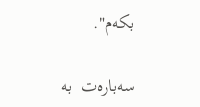بكه‌م".

سه‌باره‌ت  به‌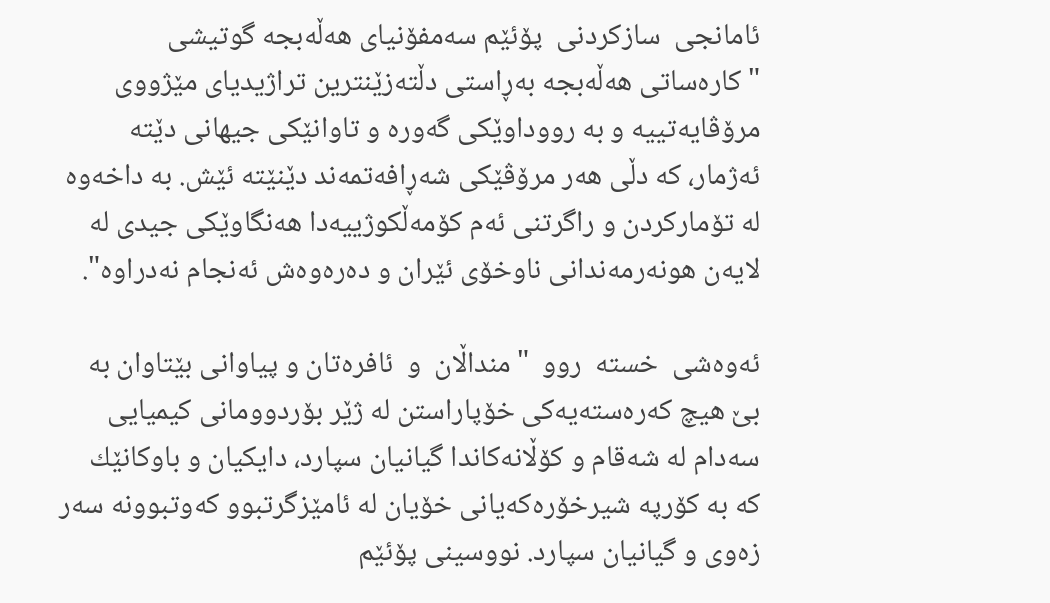ئامانجی  سازكردنی  پۆئێم سه‌مفۆنیای هه‌ڵه‌بجه‌ گوتیشی "كاره‌ساتی هه‌ڵه‌بجه‌ به‌ڕاستی دڵته‌زێنترین تراژیدیای مێژووی مرۆڤایه‌تییه‌ و به‌ رووداوێكی گه‌وره‌ و تاوانێكی جیهانی دێته‌ ئه‌ژمار، كه‌ دڵی هه‌ر مرۆڤێكی شه‌ڕافه‌تمه‌ند دێنێته‌ ئێش. به‌ داخه‌وه‌ له‌ تۆماركردن و راگرتنی ئه‌م كۆمه‌ڵكوژییه‌دا هه‌نگاوێكی جیدی له‌ لایه‌ن هونه‌رمه‌ندانی ناوخۆی ئێران و ده‌ره‌وه‌ش ئه‌نجام نه‌دراوه‌".

ئه‌وه‌شی  خسته‌  روو  "منداڵان  و  ئافره‌تان و پیاوانی بێتاوان به‌ بێ هیچ كه‌ره‌سته‌یه‌كی خۆپاراستن له‌ ژێر بۆردوومانی كیمیایی سه‌دام له‌ شه‌قام و كۆڵانه‌كاندا گیانیان سپارد، دایكیان و باوكانێك كه‌ به‌ كۆرپه‌ شیرخۆره‌كه‌یانی خۆیان له‌ ئامێزگرتبوو كه‌وتبوونه‌ سه‌ر زه‌وی و گیانیان سپارد. نووسینی پۆئێم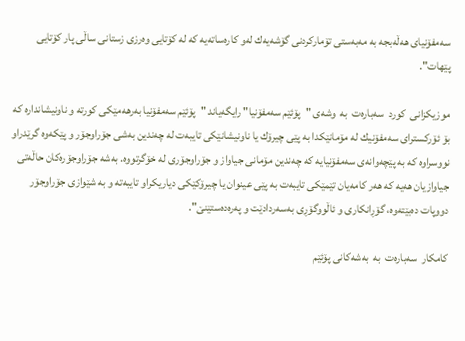سه‌مفۆنیای هه‌ڵه‌بجه‌ به‌ مه‌به‌ستی تۆماركردنی گۆشه‌یه‌ك له‌و كاره‌ساته‌یه‌ كه‌ له‌ كۆتایی وه‌رزی زستانی ساڵی پار كۆتایی پێهات".

موزیكزانی  كورد  سه‌باره‌ت  به‌  وشه‌ی "پۆئێم سه‌مفۆنیا" رایگه‌یاند "پۆئێم سه‌مفۆنیا به‌رهه‌مێكی كورته‌ و ناونیشانداره‌ كه‌ بۆ ئۆركسترای سه‌مفۆنیك له‌ مۆمانێكدا به‌ پێی چیرۆك یا ناونیشانێكی تایبه‌ت له‌ چه‌ندین به‌شی جۆراوجۆر و پێكه‌وه‌ گرێدراو نووسراوه‌ كه‌ به‌ پێچه‌وانه‌ی سه‌مفۆنیایه‌ كه‌ چه‌ندین مۆمانی جیاواز و جۆراوجۆری له‌ خۆگرتووه‌. به‌شه‌ جۆراوجۆره‌كان حاڵه‌تی جیاوازیان هه‌یه‌ كه‌ هه‌ر كامه‌یان تێمێكی تایبه‌ت به‌ پێی عینوان یا چیرۆكێكی دیاریكراو تایبه‌ته‌ و به‌ شێوازی جۆراوجۆر دووپات ده‌بێته‌وه‌، گۆڕانكاری و ئاڵووگۆڕی به‌سه‌ردادێت و په‌ره‌ده‌ستێنێ".

كامكار  سه‌باره‌ت  به‌  به‌شه‌كانی پۆئێم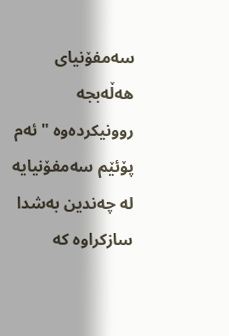سه‌مفۆنیای هه‌ڵه‌بجه‌ روونیكرده‌وه‌ "ئه‌م پۆئێم سه‌مفۆنیایه‌ له‌ چه‌ندین به‌شدا سازكراوه‌ كه‌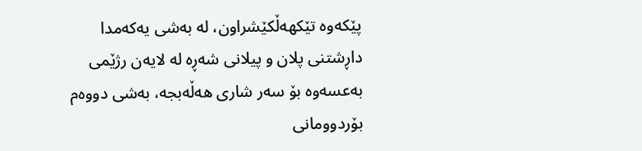پێكه‌وه‌ تێكهه‌ڵكێشراون، له‌ به‌شی یه‌كه‌مدا داڕشتنی پلان و پیلانی شه‌ڕه‌ له‌ لایه‌ن رژێمی به‌عسه‌وه‌ بۆ سه‌ر شاری هه‌ڵه‌بجه‌، به‌شی دووه‌م بۆردوومانی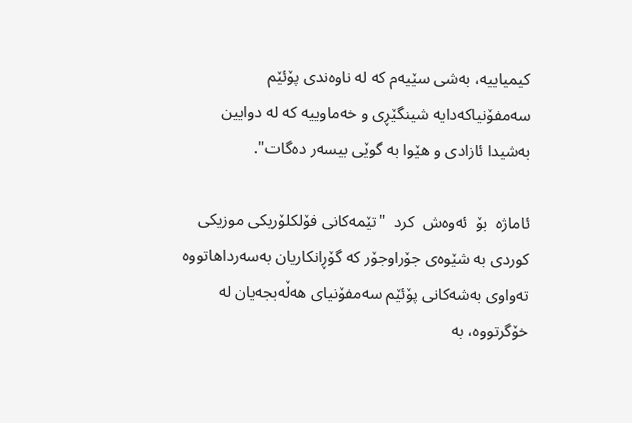كیمیاییه‌، به‌شی سێیه‌م كه‌ له‌ ناوه‌ندی پۆئێم سه‌مفۆنیاكه‌دایه‌ شینگێڕی و خه‌ماوییه‌ كه‌ له‌ دوایین به‌شیدا ئازادی و هێوا به‌ گوێی بیسه‌ر ده‌گات".

ئاماژه‌  بۆ  ئه‌وه‌ش  كرد  "تێمه‌كانی فۆلكلۆریكی موزیكی كوردی به‌ شێوه‌ی جۆراوجۆر كه‌ گۆڕانكاریان به‌سه‌رداهاتووه‌ ته‌واوی به‌شه‌كانی پۆئێم سه‌مفۆنیای هه‌ڵه‌بجه‌یان له‌ خۆگرتووه‌، به‌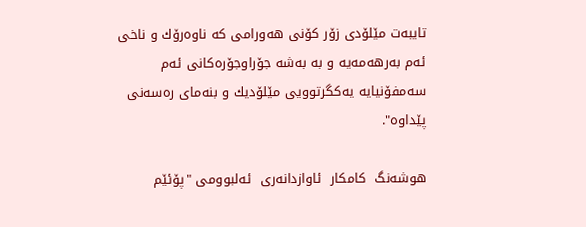تایبه‌ت مێلۆدی زۆر كۆنی هه‌ورامی كه‌ ناوه‌رۆك و ناخی ئه‌م به‌رهه‌مه‌یه‌ و به‌ به‌شه‌ جۆراوجۆره‌كانی ئه‌م سه‌مفۆنیایه‌ یه‌كگرتوویی مێلۆدیك و بنه‌مای ره‌سه‌نی پێداوه‌".

هوشه‌نگ  كامكار  ئاوازدانه‌ری  ئه‌لبوومی "پۆئێم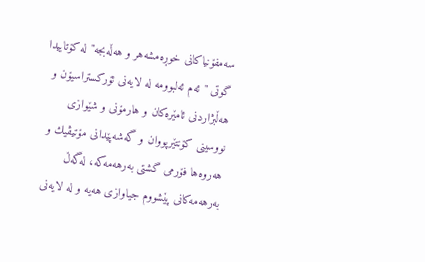سه‌مفۆنیاكانی خوڕه‌مشه‌هر و هه‌ڵه‌بجه‌" له‌ كۆتاییدا گوتی "ئه‌م ئه‌لبوومه‌ له‌ لایه‌نی ئۆركستراسیۆن و هه‌ڵبژاردنی ئامێره‌كان و هارمۆنی و شێوازی نووسینی كۆنتێرپووان و گه‌شه‌پێدانی مۆتیڤیك و هه‌روه‌ها فۆرمی گشتی به‌رهه‌مه‌كه‌، له‌گه‌ڵ به‌رهه‌مه‌كانی پێشووم جیاوازی هه‌یه‌ و له‌ لایه‌نی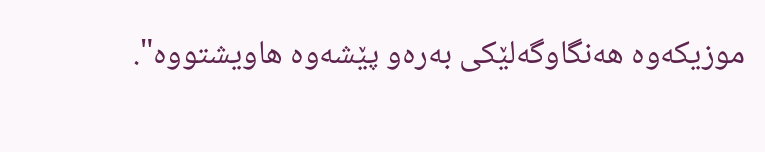موزیكه‌وه‌ هه‌نگاوگه‌لێكی به‌ره‌و پێشه‌وه‌ هاویشتووه‌".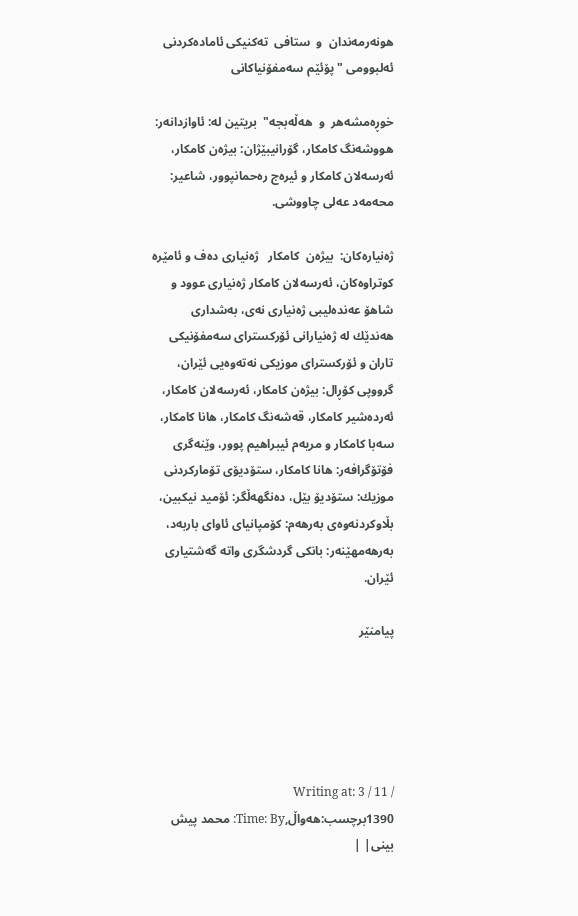هونه‌رمه‌ندان  و  ستافی  ته‌كنیكی ئاماده‌كردنی ئه‌لبوومی "پۆئێم سه‌مفۆنیاكانی

خوڕه‌مشه‌هر  و  هه‌ڵه‌بجه‌"  بریتین له‌: ئاوازدانه‌ر: هووشه‌نگ كامكار، گۆرانیبێژان: بیژه‌ن كامكار، ئه‌رسه‌لان كامكار و ئیره‌ج ره‌حمانپوور، شاعیر: محه‌مه‌د عه‌لی چاووشی.

ژه‌نیاره‌كان:  بیژه‌ن  كامكار   ژه‌نیاری ده‌ف و ئامێره‌ كوتراوه‌كان، ئه‌رسه‌لان كامكار ژه‌نیاری عوود و شاهۆ عه‌نده‌لیبی ژه‌نیاری نه‌ی، به‌شداری هه‌ندێك له‌ ژه‌نیارانی ئۆركسترای سه‌مفۆنیكی تاران و ئۆركسترای موزیكی نه‌ته‌وه‌یی ئێران، گرووپی كۆڕال: بیژه‌ن كامكار، ئه‌رسه‌لان كامكار، ئه‌رده‌شیر كامكار، قه‌شه‌نگ كامكار، هانا كامكار، سه‌با كامكار و مریه‌م ئیبراهیم پوور، وێنه‌گری فۆتۆگرافه‌ر: هانا كامكار، ستۆدیۆی تۆماركردنی موزیك: ستۆدیۆ بێل، ده‌نگهه‌ڵگر: ئۆمید نیكبین، بڵاوكردنه‌وه‌ی به‌رهه‌م: كۆمپانیای ئاوای باربه‌د، به‌رهه‌مهێنه‌ر: بانكی گردشگری واته‌ گه‌شتیاری ئێران.

پیامنێر





Writing at: 3 / 11 / 1390برچسب:هه‌واڵ,Time: By: محمد پیش بینی| |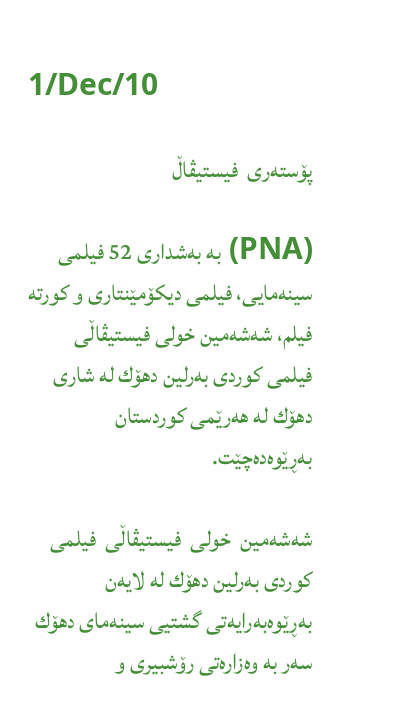1/Dec/10

پۆسته‌ری  فیستیڤاڵ

(PNA) به‌ به‌شداری 52 فیلمی سینه‌مایی، فیلمی دیكۆمێنتاری و كورته‌ فیلم، شه‌شه‌مین خولی فیستیڤاڵی فیلمی كوردی به‌رلین دهۆك له‌ شاری دهۆك له‌ هه‌رێمی كوردستان به‌ڕێوه‌ده‌چێت.

شه‌شه‌مین  خولی  فیستیڤاڵی  فیلمی كوردی به‌رلین دهۆك له‌ لایه‌ن به‌ڕێوه‌به‌رایه‌تی گشتیی سینه‌مای دهۆك سه‌ر به‌ وه‌زاره‌تی رۆشبیری و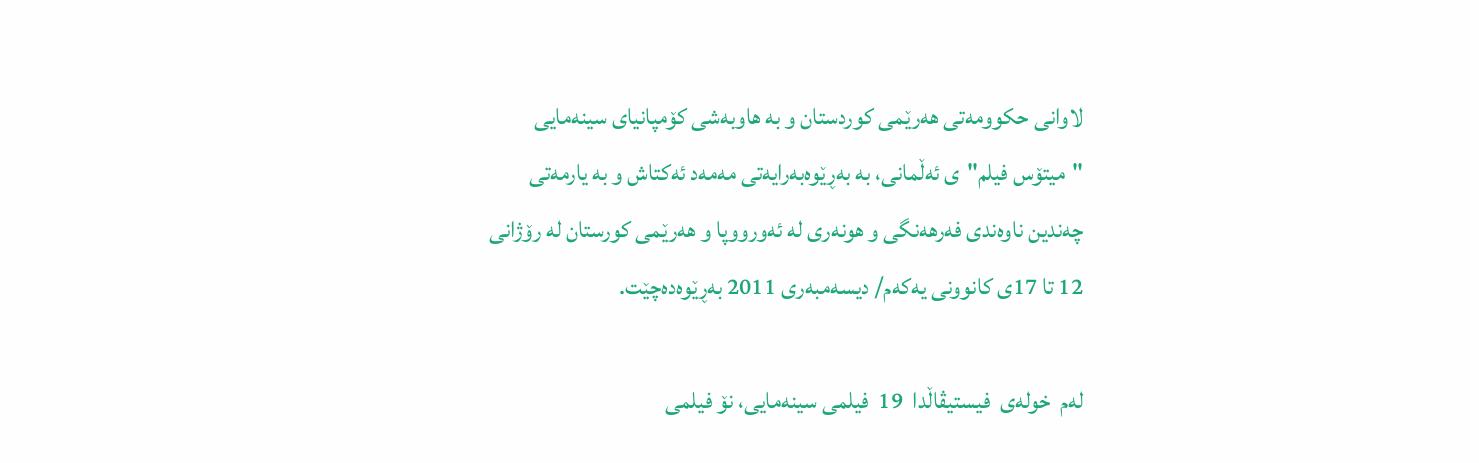لاوانی حكوومه‌تی هه‌رێمی كوردستان و به‌ هاوبه‌شی كۆمپانیای سینه‌مایی "میتۆس فیلم"ی ئه‌ڵمانی، به‌ به‌ڕێوه‌به‌رایه‌تی مه‌مه‌د ئه‌كتاش و به‌ یارمه‌تی چه‌ندین ناوه‌ندی فه‌رهه‌نگی و هونه‌ری له‌ ئه‌ورووپا و هه‌رێمی كورستان له‌ رۆژانی 12 تا 17ی كانوونی یه‌كه‌م/ دیسه‌مبه‌ری 2011 به‌ڕێوه‌ده‌چێت.

له‌م  خوله‌ی  فیستیڤاڵدا  19  فیلمی سینه‌مایی، نۆ فیلمی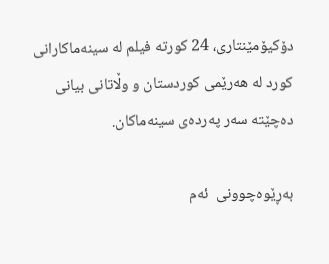دۆكیۆمێنتاری، 24 كورته‌ فیلم له‌ سینه‌ماكارانی كورد له‌ هه‌رێمی كوردستان و وڵاتانی بیانی ده‌چێته‌ سه‌ر په‌رده‌ی سینه‌ماكان.

به‌ڕێوه‌چوونی  ئه‌م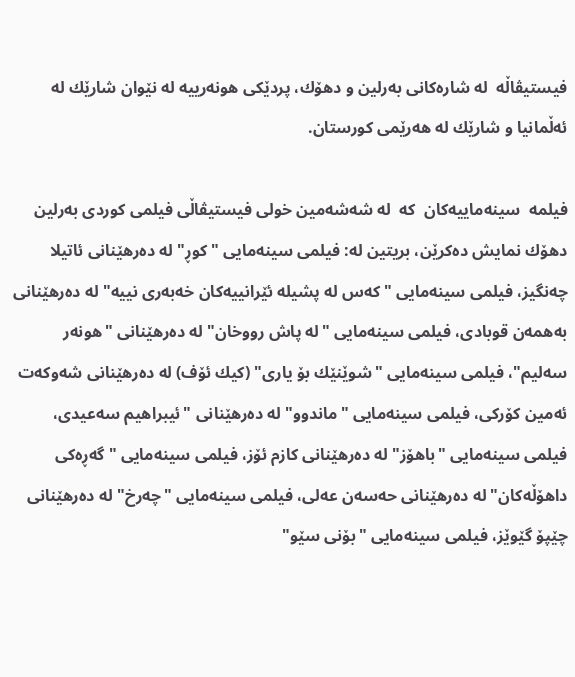فیستیڤاڵه‌  له‌ شاره‌كانی به‌رلین و دهۆك، پردێكی هونه‌رییه‌ له‌ نێوان شارێك له‌ ئه‌ڵمانیا و شارێك له‌ هه‌رێمی كورستان.

فیلمه‌  سینه‌ماییه‌كان  كه‌  له‌ شه‌شه‌مین خولی فیستیڤاڵی فیلمی كوردی به‌رلین دهۆك نمایش ده‌كرێن، بریتین له‌: فیلمی سینه‌مایی "كوڕ" له‌ ده‌رهێنانی ئاتیلا چه‌نگیز، فیلمی سینه‌مایی "كه‌س له‌ پشیله‌ ئێرانییه‌كان خه‌به‌ری نییه‌" له‌ ده‌رهێنانی به‌همه‌ن قوبادی، فیلمی سینه‌مایی "له‌ پاش رووخان" له‌ ده‌رهێنانی "هونه‌ر سه‌لیم"، فیلمی سینه‌مایی "شوێنێك بۆ یاری" (كیك ئۆف) له‌ ده‌رهێنانی شه‌وكه‌ت ئه‌مین كۆركی، فیلمی سینه‌مایی "ماندوو" له‌ ده‌رهێنانی "ئیبراهیم سه‌عیدی، فیلمی سینه‌مایی "باهۆز" له‌ ده‌رهێنانی كازم ئۆز، فیلمی سینه‌مایی "گه‌ڕه‌كی داهۆڵه‌كان" له‌ ده‌رهێنانی حه‌سه‌ن عه‌لی، فیلمی سینه‌مایی "چه‌رخ" له‌ ده‌رهێنانی چێپۆ گێوێز، فیلمی سینه‌مایی "بۆنی سێو"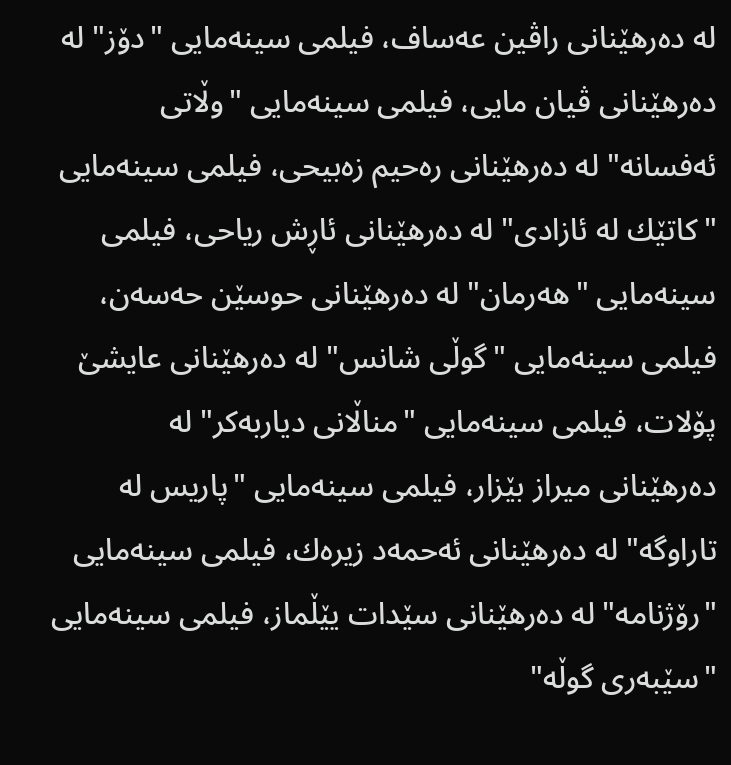له‌ ده‌رهێنانی راڤین عه‌ساف، فیلمی سینه‌مایی "دۆز" له‌ ده‌رهێنانی ڤیان مایی، فیلمی سینه‌مایی "وڵاتی ئه‌فسانه‌" له‌ ده‌رهێنانی ره‌حیم زه‌بیحی، فیلمی سینه‌مایی "كاتێك له‌ ئازادی" له‌ ده‌رهێنانی ئاڕش ریاحی، فیلمی سینه‌مایی "هه‌رمان" له‌ ده‌رهێنانی حوسێن حه‌سه‌ن، فیلمی سینه‌مایی "گوڵی شانس" له‌ ده‌رهێنانی عایشێ پۆلات، فیلمی سینه‌مایی "مناڵانی دیاربه‌كر" له‌ ده‌رهێنانی میراز بێزار، فیلمی سینه‌مایی "پاریس له‌ تاراوگه‌" له‌ ده‌رهێنانی ئه‌حمه‌د زیره‌ك، فیلمی سینه‌مایی "رۆژنامه‌" له‌ ده‌رهێنانی سێدات یێڵماز، فیلمی سینه‌مایی "سێبه‌ری گوڵه‌"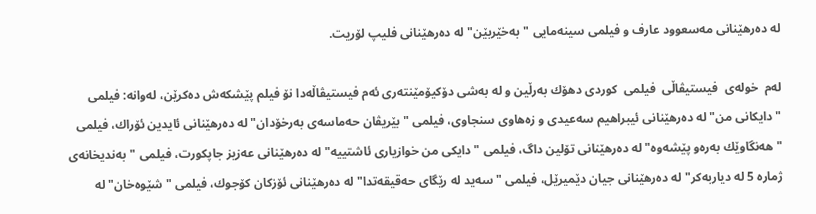له‌ ده‌رهێنانی مه‌سعوود عارف و فیلمی سینه‌مایی "به‌خێربێن" له‌ ده‌رهێنانی فلیپ لۆریت.

له‌م  خوله‌ی  فیستیڤاڵی  فیلمی  كوردی دهۆك به‌رڵین و له‌ به‌شی دۆكیۆمێنته‌ری ئه‌م فیستیڤاڵه‌دا نۆ فیلم پێشكه‌ش ده‌كرێن، له‌وانه‌: فیلمی "دایكانی من" له‌ ده‌رهێنانی ئیبراهیم سه‌عیدی و زه‌هاوی سنجاوی، فیلمی "بێریڤان حه‌ماسه‌ی به‌رخۆدان" له‌ ده‌رهێنانی ئایدین ئۆراك، فیلمی "هه‌نگاوێك به‌ره‌و پێشه‌وه‌" له‌ ده‌رهێنانی تۆلین داگ، فیلمی "دایكی من خوازیاری ئاشتییه‌" له‌ ده‌رهێنانی عه‌زیز جاپكورت، فیلمی "به‌ندیخانه‌ی ژماره‌ 5 له‌ دیاربه‌كر" له‌ ده‌رهێنانی جیان دێمیرێل، فیلمی "سه‌ید له‌ رێگای حه‌قیقه‌تدا" له‌ ده‌رهێنانی ئۆزكان كۆجوك، فیلمی "شێوه‌خان" له‌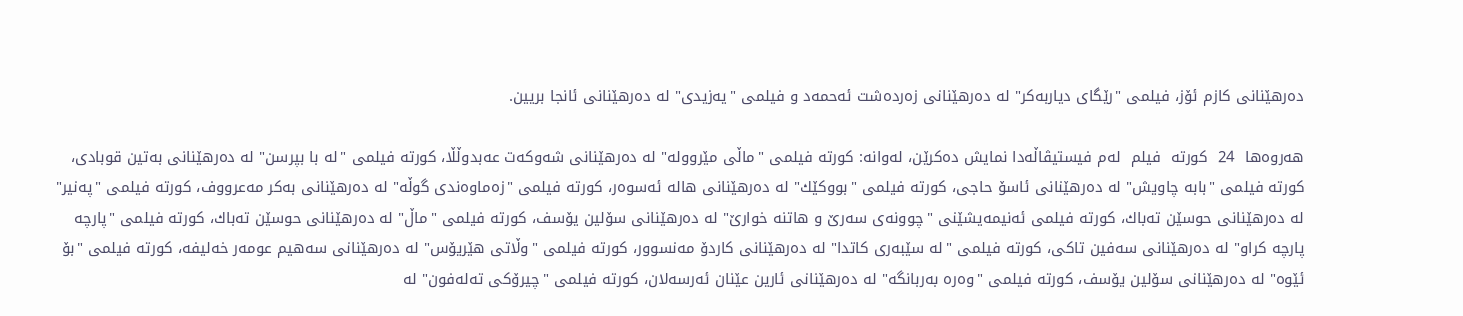ده‌رهێنانی كازم ئۆز، فیلمی "رێگای دیاربه‌كر" له‌ ده‌رهێنانی زه‌رده‌شت ئه‌حمه‌د و فیلمی "یه‌زیدی" له‌ ده‌رهێنانی ئانجا بریین.

هه‌روه‌ها  24  كورته‌  فیلم  له‌م فیستیڤاڵه‌دا نمایش ده‌كرێن، له‌وانه‌: كورته‌ فیلمی "ماڵی مێرووله‌" له‌ ده‌رهێنانی شه‌وكه‌ت عه‌بدوڵڵا، كورته‌ فیلمی "له‌ با بپرسن" له‌ ده‌رهێنانی به‌تین قوبادی، كورته‌ فیلمی "بابه‌ چاویش" له‌ ده‌رهێنانی ئاسۆ حاجی، كورته‌ فیلمی "بووكێك" له‌ ده‌رهێنانی هاله‌ ئه‌سوه‌ر، كورته‌ فیلمی "زه‌ماوه‌ندی گوڵه‌" له‌ ده‌رهێنانی به‌كر مه‌عرووف، كورته‌ فیلمی "په‌نیر" له‌ ده‌رهێنانی حوسێن ته‌باك، كورته‌ فیلمی ئه‌نیمه‌یشێنی "چوونه‌ی سه‌رێ و هاتنه‌ خوارێ" له‌ ده‌رهێنانی سۆلین یۆسف، كورته‌ فیلمی "ماڵ" له‌ ده‌رهێنانی حوسێن ته‌باك، كورته‌ فیلمی "پارچه‌ پارچه‌ كراو" له‌ ده‌رهێنانی سه‌فین تاكی، كورته‌ فیلمی "له‌ سێبه‌ری كاتدا" له‌ ده‌رهێنانی كاردۆ مه‌نسوور، كورته‌ فیلمی "وڵاتی هێریۆس" له‌ ده‌رهێنانی سه‌هیم عومه‌ر خه‌لیفه‌، كورته‌ فیلمی "بۆ ئێوه‌" له‌ ده‌رهێنانی سۆلین یۆسف، كورته‌ فیلمی "وه‌ره‌ به‌ربانگه‌" له‌ ده‌رهێنانی ئارین عێنان ئه‌رسه‌لان، كورته‌ فیلمی "چیرۆكی ته‌له‌فون" له‌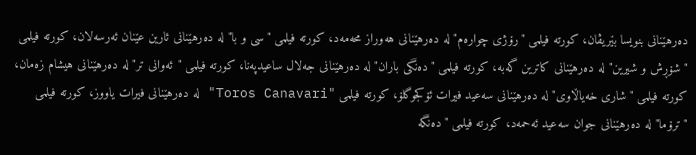ده‌رهێنانی بنویسا بێریڤان، كورته‌ فیلمی "رۆژی چواره‌م" له‌ ده‌رهێنانی هه‌وراز محه‌مه‌د، كورته‌ فیلمی "سی و با" له‌ ده‌رهێنانی ئارین عێنان ئه‌رسه‌لان، كورته‌ فیلمی "شۆڕش و شیرین" له‌ ده‌رهێنانی كاترین گه‌به‌، كورته‌ فیلمی "ده‌نگی باران" له‌ ده‌رهێنانی جه‌لال ساعیدپه‌نا، كورته‌ فیلمی "ئه‌وانی تر" له‌ ده‌رهێنانی هیشام زه‌مان، كورته‌ فیلمی "شاری خه‌یاڵاوی" له‌ ده‌رهێنانی سه‌عید فیرات ئۆكجوگلۆ، كورته‌ فیلمی "Toros Canavari" له‌ ده‌رهێنانی فیرات یاووز، كورته‌ فیلمی "ترۆما" له‌ ده‌رهێنانی جوان سه‌عید ئه‌حمه‌د، كورته‌ فیلمی "ده‌نگه‌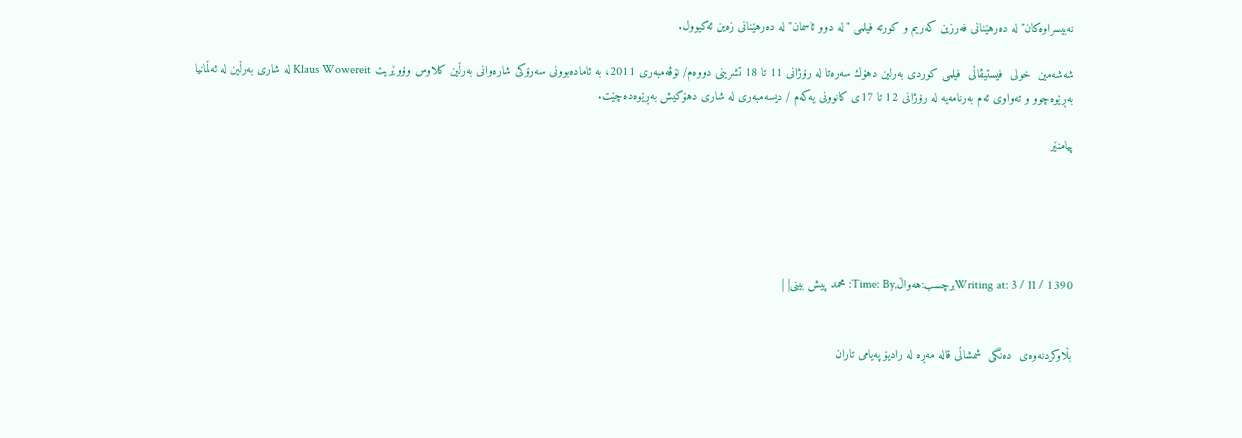نه‌بیسراوه‌كان" له‌ ده‌رهێنانی فه‌رزین كه‌ریم و كورته‌ فیلمی "له‌ دوو ئاسمان" له‌ ده‌رهێنانی زه‌ین ئه‌كیوول.

شه‌شه‌مین  خولی  فیستیڤاڵی  فیلمی كوردی به‌رلین دهۆك سه‌ره‌تا له‌ رۆژانی 11 تا 18 تشرینی دووه‌م/ نۆڤه‌مبه‌ری 2011، به‌ ئاماده‌بوونی سه‌رۆكی شاره‌وانی به‌رڵین كلاوس وۆوێریت Klaus Wowereit له‌ شاری به‌رڵین له‌ ئه‌ڵمانیا به‌ڕێوه‌چوو و ته‌واوی ئه‌م به‌رنامه‌یه‌ له‌ رۆژانی 12 تا 17ی كانوونی یه‌كه‌م / دیسه‌مبه‌ری له‌ شاری دهۆكیش به‌ڕێوه‌ده‌چێت.

پیامنێر





Writing at: 3 / 11 / 1390برچسب:هه‌واڵ,Time: By: محمد پیش بینی| |


بڵاوكردنه‌وه‌ی  ده‌نگی  شمشاڵی قاله‌ مه‌ڕه‌ له‌ رادیۆ په‌یامی تاران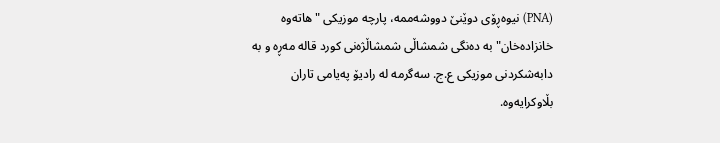(PNA) نیوه‌ڕۆی دوێنێ دووشه‌ممه‌، پارچه‌ موزیكی "هاته‌وه‌ خانزاده‌خان" به‌ ده‌نگی شمشاڵی شمشاڵژه‌نی كورد قاله‌ مه‌ڕه‌ و به‌ دابه‌شكردنی موزیكی ع.ج. سه‌گرمه‌ له‌ رادیۆ په‌یامی تاران بڵاوكرایه‌وه‌.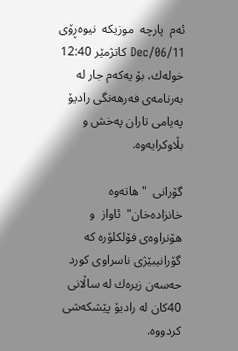ئه‌م  پارچه‌  موزیكه‌  نیوه‌ڕۆی 11/Dec/06 كاتژمێر 12:40 خوله‌ك، بۆ یه‌كه‌م جار له‌ به‌رنامه‌ی فه‌رهه‌نگی رادیۆ په‌یامی تاران په‌خش و بڵاوكرایه‌وه‌.

گۆرانی  "هاته‌وه‌  خانزاده‌خان"  ئاواز  و هۆنراوه‌ی فۆلكلۆره‌ كه‌ گۆرانیبێژی ناسراوی كورد حه‌سه‌ن زیره‌ك له‌ ساڵانی 40كان له‌ رادیۆ پێشكه‌شی كردووه‌.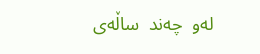له‌و  چه‌ند  ساڵه‌ی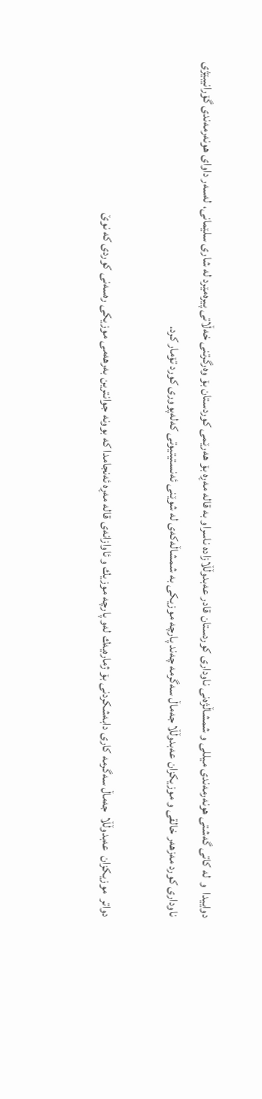دواییدا  و  له‌ كاتی گه‌شتی هونه‌رمه‌ندی میللی و شمشاڵژه‌نی ناوداری كوردستان قادر عه‌بدوڵڵازاده‌ ناسراو به‌ قاله‌ مه‌ڕه‌ بۆ هه‌رێمی كوردستان بۆ وه‌رگرتنی خه‌ڵاتی پیره‌مێرد له‌ شاری سلێمانی، له‌سه‌ر داوای هونه‌رمه‌ندی گۆرانیبێژی ناوداری كورد مه‌زهه‌ر خالقی و موزیكزان عه‌بدوڵڵا جه‌ماڵ سه‌گرمه‌ چه‌ند پارچه‌ موزیكی به‌ شمشاڵه‌كه‌ی له‌ شوێنی ئه‌نستیتیوتی كه‌له‌پووری كورد تۆمار كرد.

دواتر  موزیكزان  عه‌بدوڵڵا  جه‌ماڵ سه‌گرمه‌ كاری دابه‌شكردنی بۆ ژماره‌یه‌ك له‌و پارچه‌ موزیك و ئاوازانه‌ی قاله‌ مه‌ڕه‌ ئه‌نجامدا كه‌ بوونه‌ جوانترین به‌رهه‌می موزیكی ره‌سه‌نی كوردی كه‌ نوێ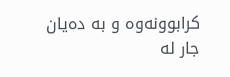كرابوونه‌وه‌ و به‌ ده‌یان جار له‌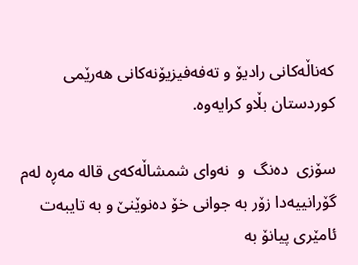كه‌ناڵه‌كانی رادیۆ و ته‌فه‌فیزیۆنه‌كانی هه‌رێمی كوردستان بڵاو كرایه‌وه‌.

سۆزی  ده‌نگ  و  نه‌وای شمشاڵه‌كه‌ی قاله‌ مه‌ڕه‌ له‌م گۆرانییه‌دا زۆر به‌ جوانی خۆ ده‌نوێنێ و به‌ تایبه‌ت ئامێری پیانۆ به‌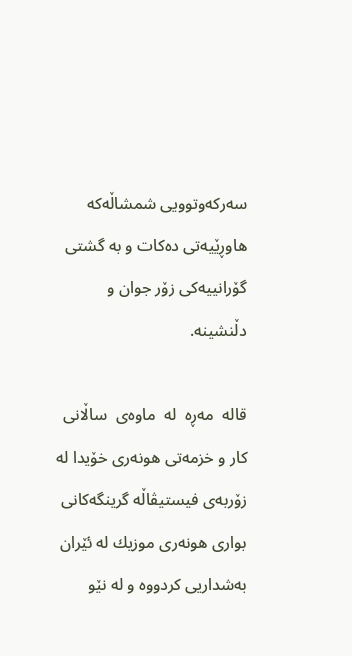سه‌ركه‌وتوویی شمشاڵه‌كه‌ هاوڕێیه‌تی ده‌كات و به‌ گشتی گۆرانییه‌كی زۆر جوان و دڵنشینه‌.

قاله‌  مه‌ڕه‌  له‌  ماوه‌ی  ساڵانی كار و خزمه‌تی هونه‌ری خۆیدا له‌ زۆربه‌ی فیستیڤاڵه‌ گرینگه‌كانی بواری هونه‌ری موزیك له‌ ئێران به‌شداریی كردووه‌ و له‌ نێو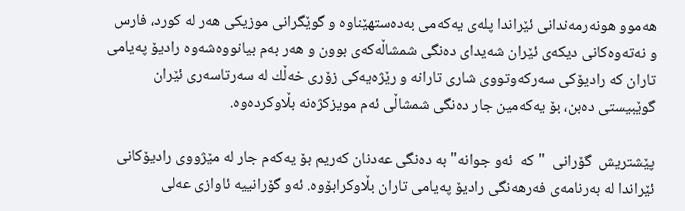هه‌موو هونه‌رمه‌ندانی ئێراندا پله‌ی یه‌كه‌می به‌ده‌ستهێناوه‌ و گوێگرانی موزیكی هه‌ر له‌ كورد، فارس و نه‌ته‌وه‌كانی دیكه‌ی ئێران شه‌یدای ده‌نگی شمشاڵه‌كه‌ی بوون و هه‌ر به‌م بیانووه‌شه‌وه‌ رادیۆ په‌یامی تاران كه‌ رادیۆكی سه‌ركه‌وتووی شاری تارانه‌ و رێژه‌یه‌كی زۆری خه‌ڵك له‌ سه‌رتاسه‌ری ئێران گوێبیستی ده‌بن، بۆ یه‌كه‌مین جار ده‌نگی شمشاڵی ئه‌م مویزكژه‌نه‌ بڵاوكرده‌وه‌.

پێشتریش  گۆرانی  "كه‌  ئه‌و جوانه‌" به‌ ده‌نگی عه‌دنان كه‌ریم بۆ یه‌كه‌م جار له‌ مێژووی رادیۆكانی ئێراندا له‌ به‌رنامه‌ی فه‌رهه‌نگی رادیۆ په‌یامی تاران بڵاوكرابۆوه‌. ئه‌و گۆرانییه‌ ئاوازی عه‌لی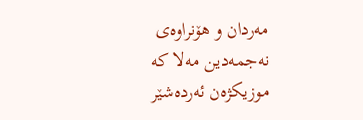مه‌ردان و هۆنراوه‌ی نه‌جمه‌دین مه‌لا كه‌ موزیكژه‌ن ئه‌رده‌شێر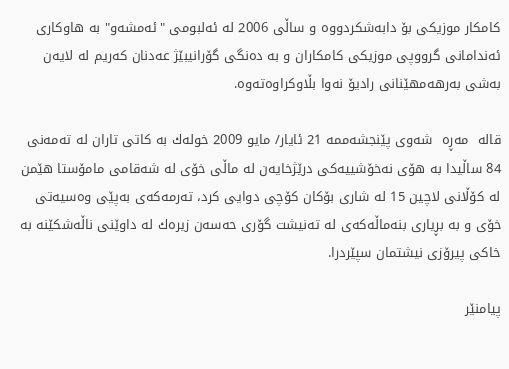كامكار موزیكی بۆ دابه‌شكردووه‌ و ساڵی 2006 له‌ ئه‌لبومی "ئه‌مشه‌و" به‌ هاوكاری ئه‌ندامانی گرووپی موزیكی كامكاران و به‌ ده‌نگی گۆرانیبێژ عه‌دنان كه‌ریم له‌ لایه‌ن به‌شی به‌رهه‌مهێنانی رادیۆ نه‌وا بڵاوكراوه‌ته‌وه‌.

قاله‌  مه‌ڕه‌  شه‌وی پێنجشه‌ممه‌ 21 ئایار/ مایو 2009 خوله‌ك به‌ كاتی تاران له‌ ته‌مه‌نی 84 ساڵیدا به‌ هۆی نه‌خۆشییه‌كی درێژخایه‌ن له‌ ماڵی خۆی له‌ شه‌قامی مامۆستا هێمن له‌ كۆڵانی لاچین 15 له‌ شاری بۆكان كۆچی دوایی كرد، ته‌رمه‌كه‌ی به‌پێی وه‌سیه‌تی خۆی و به‌ بڕیاری بنه‌ماڵه‌كه‌ی له‌ ته‌نیشت گۆری حه‌سه‌ن زیره‌ك له‌ داوێنی ناڵه‌شكێنه‌ به‌ خاكی پیرۆزی نیشتمان سپێردرا.

پیامنێر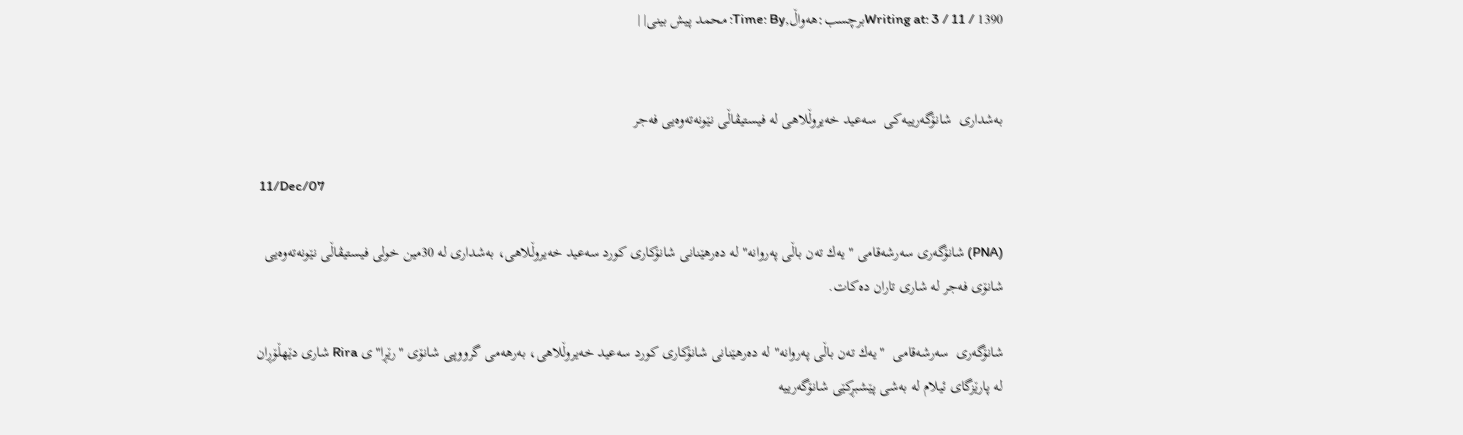Writing at: 3 / 11 / 1390برچسب:هه‌واڵ,Time: By: محمد پیش بینی| |


به‌شداری  شانۆگه‌رییه‌كی  سه‌عید خه‌یروڵلاهی له‌ فیستیڤاڵی نێونه‌ته‌وه‌یی فه‌جر

 11/Dec/07

(PNA) شانۆگه‌ری سه‌رشه‌قامی "یه‌ك ته‌ن باڵی په‌روانه‌" له‌ ده‌رهێنانی شانۆكاری كورد سه‌عید خه‌یروڵلاهی، به‌شداری له‌ 30مین خولی فیستیڤاڵی نێونه‌ته‌وه‌یی شانۆی فه‌جر له‌ شاری تاران ده‌كات.

شانۆگه‌ری  سه‌رشه‌قامی  "یه‌ك ته‌ن باڵی په‌روانه‌" له‌ ده‌رهێنانی شانۆكاری كورد سه‌عید خه‌یروڵلاهی، به‌رهه‌می گرووپی شانۆی "رێڕا"ی Rira شاری دێهڵۆڕان له‌ پارێزگای ئیلام له‌ به‌شی پێشبڕكێی شانۆگه‌رییه‌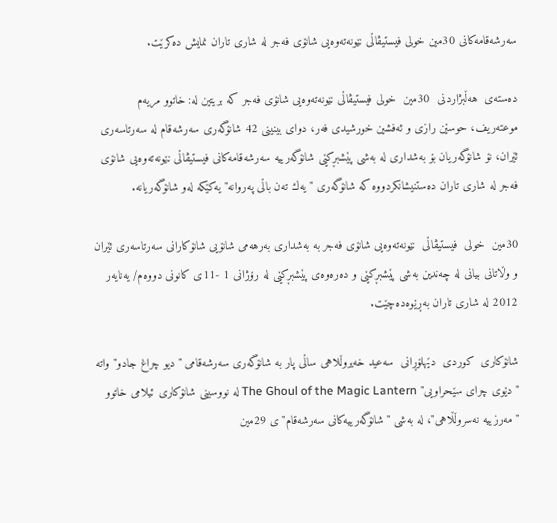سه‌رشه‌قامه‌كانی 30مین خولی فیستیڤاڵی نێونه‌ته‌وه‌یی شانۆی فه‌جر له‌ شاری تاران نمایش ده‌كرێت.

ده‌سته‌ی  هه‌ڵبژاردنی  30مین  خولی فیستیڤاڵی نێونه‌ته‌وه‌یی شانۆی فه‌جر كه‌ بریتین له‌: خاتوو مریه‌م موعته‌ریف، حوسێن رازی و ئه‌فشین خورشیدی فه‌ر، دوای بینینی 42 شانۆگه‌ری سه‌رشه‌قام له‌ سه‌رتاسه‌ری ئێران، نۆ شانۆگه‌ریان بۆ به‌شداری له‌ به‌شی پێشبڕكێی شانۆگه‌رییه‌ سه‌رشه‌قامه‌كانی فیستیڤاڵی نێونه‌ته‌وه‌یی شانۆی فه‌جر له‌ شاری تاران ده‌ستنیشانكردووه‌ كه‌ شانۆگه‌ری "یه‌ك ته‌ن باڵی په‌روانه‌" یه‌كێكه‌ له‌و شانۆگه‌ریانه‌.

30مین  خولی  فیستیڤاڵی  نێونه‌ته‌وه‌یی شانۆی فه‌جر به‌ به‌شداری به‌رهه‌می شانۆیی شانۆكارانی سه‌رتاسه‌ری ئێران و وڵاتانی بیانی له‌ چه‌ندین به‌شی پێشبڕكێی و ده‌ره‌وه‌ی پێشبڕكێی له‌ رۆژانی 1 -11ی كانونی دووه‌م/ یه‌نایه‌ر 2012 له‌ شاری تاران به‌ڕێوه‌ده‌چێت.

شانۆكاری  كوردی  دێهلۆڕانی  سه‌عید خه‌یروڵلاهی ساڵی پار به‌ شانۆگه‌ری سه‌رشه‌قامی "دیو چراغ جادو" واته‌ "دێوی چرای سێحراویی" The Ghoul of the Magic Lantern له‌ نووسینی شانۆكاری ئیلامی خاتوو "مه‌رزییه‌ نه‌سروڵڵاهی"، له‌ به‌شی "شانۆگه‌رییه‌كانی سه‌رشه‌قام"ی 29مین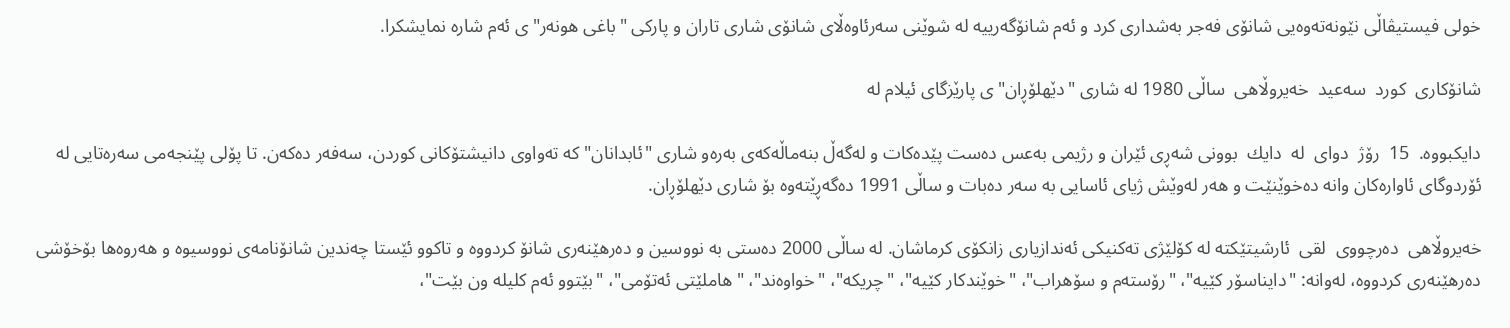خولی فیستیڤاڵی نێونه‌ته‌وه‌یی شانۆی فه‌جر به‌شداری كرد و ئه‌م شانۆگه‌رییه‌ له‌ شوێنی سه‌رئاوه‌ڵای شانۆی شاری تاران و پاركی "باغی هونه‌ر"ی ئه‌م شاره‌ نمایشكرا.

شانۆكاری  كورد  سه‌عید  خه‌یروڵاهی  ساڵی 1980 له‌ شاری "دێهلۆڕان"ی پارێزگای ئیلام له‌

دایكبووه‌.  15  رۆژ  دوای  له‌  دایك  بوونی شه‌ڕی ئێران و رژیمی به‌عس ده‌ست پێده‌كات و له‌گه‌ڵ بنه‌ماڵه‌كه‌ی به‌ره‌و شاری "ئابدانان" كه‌ ته‌واوی دانیشتۆكانی كوردن، سه‌فه‌ر ده‌كه‌ن. تا پۆلی پێنجه‌می سه‌ره‌تایی له‌ ئۆردوگای ئاواره‌كان وانه‌ ده‌خوێنێت و هه‌ر له‌وێش ژیای ئاسایی به‌ سه‌ر ده‌بات و ساڵی 1991 ده‌گه‌ڕێته‌وه‌ بۆ شاری دێهلۆڕان.

خه‌یروڵاهی  ده‌رچووی  لقی  ئارشیتێكته‌ له‌ كۆلێژی ته‌كنیكی ئه‌ندازیاری زانكۆی كرماشان. له‌ ساڵی 2000 ده‌ستی به‌ نووسین و ده‌رهێنه‌ری شانۆ كردووه‌ و تاكوو ئێستا چه‌ندین شانۆنامه‌ی نووسیوه‌ و هه‌روه‌ها بۆخۆشی ده‌رهێنه‌ری كردووه‌، له‌وانه‌: "دایناسۆر كێیه‌"، "رۆسته‌م و سۆهراب"، "خوێندكار كێیه‌"، "چریكه‌"، "خواوه‌ند"، "هاملێتی ئه‌تۆمی"، "بێتوو ئه‌م كلیله‌ ون بێت"،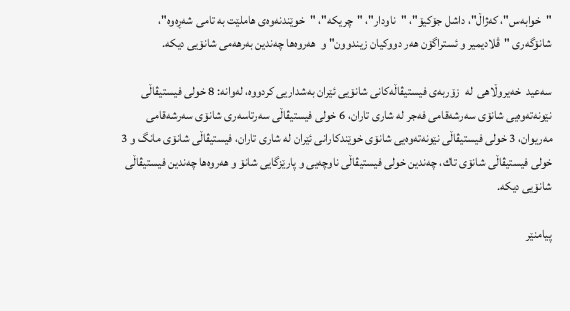"خوابه‌س"، كه‌ژاڵ"، داشل جۆكیۆ"، "ناودار"، "چریكه‌"، "خوێندنه‌وه‌ی هاملێت به‌ تامی شه‌ڕه‌وه‌"، شانۆگه‌ری "ڤلادیمیر و ئستراگۆن هه‌ر دووكیان زیندوون" و  هه‌روه‌ها چه‌ندین به‌رهه‌می شانۆیی دیكه‌.

سه‌عید  خه‌یروڵاهی  له‌  زۆربه‌ی فیستیڤاڵه‌كانی شانۆیی ئێران به‌شداریی كردووه‌، له‌وانه‌: 8 خولی فیستیڤاڵی نێونه‌ته‌وه‌یی شانۆی سه‌رشه‌قامی فه‌جر له‌ شاری تاران، 6 خولی فیستیڤاڵی سه‌رتاسه‌ری شانۆی سه‌رشه‌قامی مه‌ریوان، 3 خولی فیستیڤاڵی نێونه‌ته‌وه‌یی شانۆی خوێندكارانی ئێران له‌ شاری تاران، فیستیڤاڵی شانۆی مانگ و 3 خولی فیستیڤاڵی شانۆی تاك، چه‌ندین خولی فیستیڤاڵی ناوچه‌یی و پارێزگایی شانۆ و هه‌روه‌ها چه‌ندین فیستیڤاڵی شانۆیی دیكه‌.

پیامنێر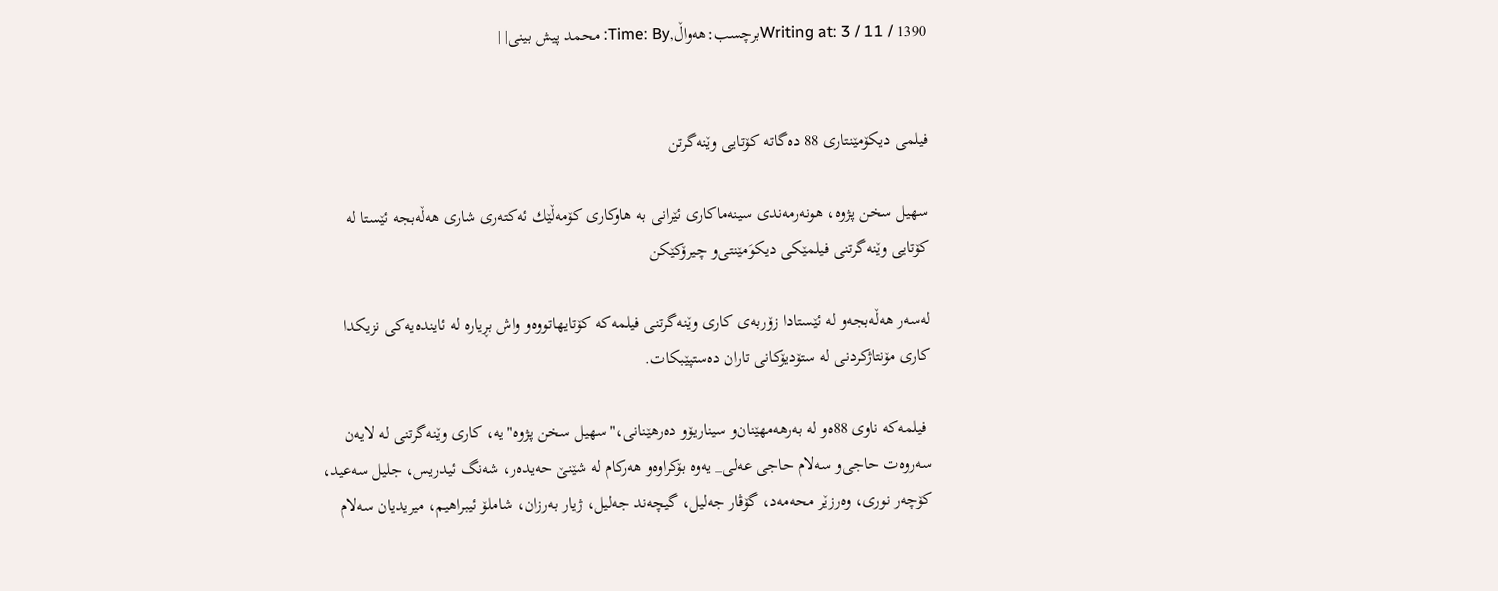Writing at: 3 / 11 / 1390برچسب:هه‌واڵ,Time: By: محمد پیش بینی| |


فیلمی‌ دیكۆمێنتاری‌ 88 ده‌گاته‌ كۆتایی‌ وێنه‌گرتن

سهیل سخن پژوه‌، هونه‌رمه‌ندی‌ سینه‌ماكاری‌ ئێرانی‌ به‌ هاوكاری‌ كۆمه‌ڵێك ئه‌كته‌ری‌ شاری‌ هه‌ڵه‌بجه‌ ئێستا له‌ كۆتایی وێنه‌گرتنی‌ فیلمێكی‌ دیكوَمێنتی‌‌و چیرۆكێكن

له‌سه‌ر هه‌ڵه‌بجه‌و له‌ ئێستادا زۆربه‌ی‌ كاری‌ وێنه‌گرتنی‌ فیلمه‌كه‌ كۆتایهاتووه‌و واش بڕیاره‌ له‌ ئاینده‌یه‌كی‌ نزیكدا كاری‌ مۆنتاژكردنی‌ له‌ ستۆدیۆكانی‌ تاران ده‌ستپێبكات.

 فیلمه‌كه‌ ناوی‌ 88ه‌و له‌ به‌رهه‌مهێنان‌و سیناریۆو ده‌رهێنانی‌،"سهیل سخن پژوه‌"یه‌، كاری‌ وێنه‌گرتنی‌ له‌ لایه‌ن سه‌روه‌ت حاجی‌‌و سه‌لام حاجی‌ عه‌لی‌_ یه‌وه‌ بۆكراوه‌و هه‌ركام له‌ شێنێ‌ حه‌یده‌ر، شه‌نگ ئیدریس، جلیل سه‌عید، كۆچه‌ر نوری‌، وه‌رزێر محه‌مه‌د، گۆڤار جه‌لیل، گیچه‌ند جه‌لیل، ژیار به‌رزان، شاملۆ ئیبراهیم، میریدیان سه‌لام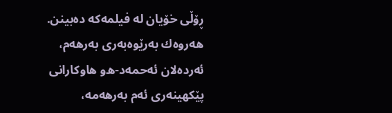ڕۆڵی‌ خۆیان له‌ فیلمه‌كه‌ ده‌بینن. هه‌روه‌ك به‌رێوه‌به‌ری‌ به‌رهه‌م، ئه‌رده‌لان ئه‌حمه‌د-ه‌و هاوكارانی‌ پێكهینه‌ری‌ ئه‌م به‌رهه‌مه‌،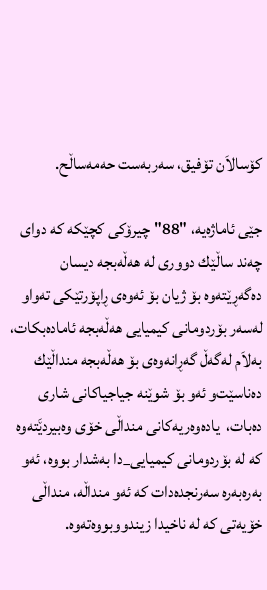كۆسالاَن تۆفیق، سه‌ربه‌ست حه‌مه‌ساڵح.

جێی‌ ئاماژه‌یه‌، "88"چیرۆكی‌ كچێكه‌ كه‌ دوای‌ چه‌ند ساڵێك دووری‌ له‌ هه‌ڵه‌بجه‌ دیسان ده‌گه‌ڕێته‌وه‌ بۆ ژیان بۆ ئه‌وه‌ی‌ ڕاپۆرتێكی‌ ته‌واو له‌سه‌ر بۆردومانی‌ كیمیایی‌ هه‌ڵه‌بجه‌ ئاماده‌بكات، به‌لاَم له‌گه‌ڵ گه‌ڕانه‌وه‌ی‌ بۆ هه‌ڵه‌بجه‌ منداڵێك ده‌ناسێت‌و ئه‌و بۆ شوێنه‌ جیاجیاكانی‌ شاری‌ ده‌بات،  یاده‌وه‌ریه‌كانی‌ منداڵی‌ خۆی‌ وه‌بیردێَته‌وه‌ كه‌ له‌ بۆردومانی‌ كیمیایی_دا به‌شدار بووه‌، ئه‌و به‌ره‌به‌ره‌ سه‌رنجده‌دات كه‌ ئه‌و منداڵه‌، منداڵی‌ خۆیه‌تی‌ كه‌ له‌ ناخیدا زیندووبووه‌ته‌وه‌.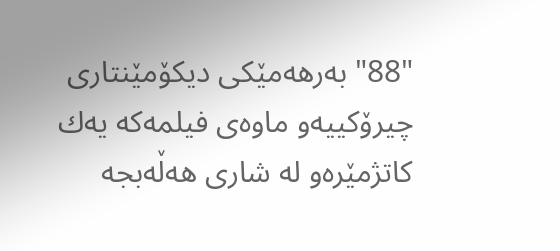"88" به‌رهه‌مێكی‌ دیكۆمێنتاری‌ چیرۆكییه‌‌و ماوه‌ی‌ فیلمه‌كه‌ یه‌ك كاتژمێره‌و له‌ شاری‌ هه‌ڵه‌بجه‌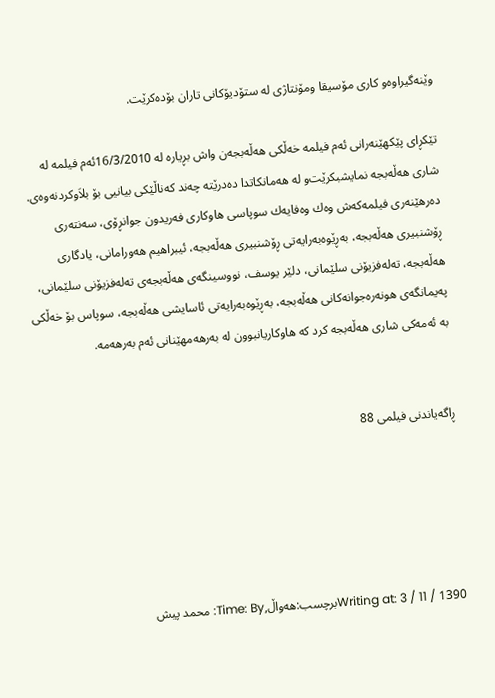وێنه‌گیراوه‌و كاری‌ مۆسیقا ومۆنتاژی‌ له‌ ستۆدیۆكانی‌ تاران بۆده‌كرێت.

تێكڕای‌ پێكهێنه‌رانی‌ ئه‌م فیلمه‌ خه‌ڵكی‌ هه‌ڵه‌بجه‌ن واش بڕیاره‌ له‌ 16/3/2010ئه‌م فیلمه‌ له‌ شاری‌ هه‌ڵه‌بجه‌ نمایشبكرێت‌و له‌ هه‌مانكاتدا ده‌درێته‌ چه‌ند كه‌ناڵێكی‌ بیانیی‌ بۆ بلاَوكردنه‌وه‌ی‌. ده‌رهێنه‌ری‌ فیلمه‌كه‌ش وه‌ك وه‌فایه‌ك سوپاسی‌ هاوكاری‌ فه‌ریدون جوانڕۆی‌، سه‌نته‌ری‌ ڕۆشنبیری‌ هه‌ڵه‌بجه‌، به‌ڕێوه‌به‌رایه‌تی‌ ڕۆشنبیری‌ هه‌ڵه‌بجه‌، ئیبراهیم هه‌ورامانی‌، یادگاری‌ هه‌ڵه‌بجه‌، ته‌له‌فزیۆنی‌ سلێمانی‌، دلێر یوسف، نووسینگه‌ی‌ هه‌ڵه‌بجه‌ی‌ ته‌له‌فزیۆنی‌ سلێمانی‌، په‌یمانگه‌ی‌ هونه‌ره‌جوانه‌كانی‌ هه‌ڵه‌بجه‌، به‌ڕێوه‌به‌رایه‌تی‌ ئاسایشی‌ هه‌ڵه‌بجه‌، سوپاس بۆ خه‌ڵكی‌ به‌ ئه‌مه‌كی‌ شاری‌ هه‌ڵه‌بجه‌ كرد كه‌ هاوكاریانبوون له‌ به‌رهه‌مهێنانی‌ ئه‌م به‌رهه‌مه‌.


ڕاگه‌یاندنی‌ فیلمی‌ 88





Writing at: 3 / 11 / 1390برچسب:هه‌واڵ,Time: By: محمد پیش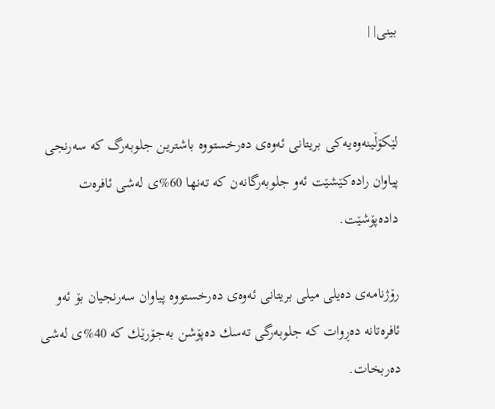بینی| |


لێكۆڵینه‌وه‌یه‌كی‌ بریتانی‌ ئه‌وه‌ی‌ ده‌رخستووه‌ باشترین جلوبه‌رگ كه‌ سه‌رنجی‌ پیاوان راده‌كێشێت ئه‌و جلوبه‌رگانه‌ن كه‌ ته‌نها 60%ی‌ له‌شی‌ ئافره‌ت داده‌پۆشێت.

رۆژنامه‌ی‌ ده‌یلی‌ میلی‌ بریتانی‌ ئه‌وه‌ی‌ ده‌رخستووه‌ پیاوان سه‌رنجیان بۆ ئه‌و ئافره‌تانه‌ ده‌ڕوات كه‌ جلوبه‌رگی‌ ته‌سك ده‌پۆشن به‌جۆرێك كه‌ 40%ی‌ له‌شی‌ ده‌ربخات.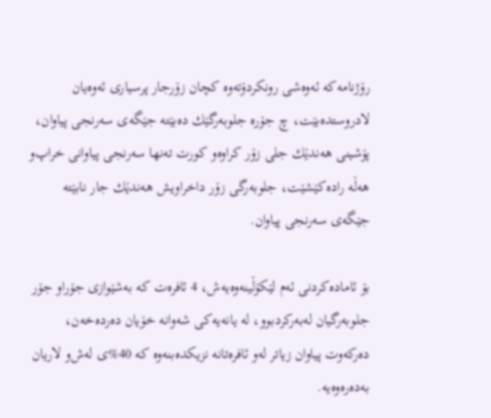رۆژنامه‌كه‌ ئه‌وه‌شی‌ رونكردۆته‌وه‌ كچان زۆرجار پرسیاری‌ ئه‌وه‌یان لادروستده‌بێت، چ جۆره‌ جلوبه‌رگێك ده‌بێته‌ جێگه‌ی‌ سه‌رنجی‌ پیاوان، پۆشینی‌ هه‌ندێك جلی‌ زۆر كراوه‌‌و كورت ته‌نها سه‌رنجی‌ پیاوانی‌ خراپ‌و هه‌ڵه‌ راده‌كێشێت، جلوبه‌رگی‌ زۆر داخراویش هه‌ندێك جار نابێته‌ جێگه‌ی‌ سه‌رنجی‌ پیاوان.

بۆ ئاماده‌كردنی‌ ئه‌م لێكۆڵینه‌وه‌یه‌ش، 4 ئافره‌ت كه‌ به‌شێوازی‌ جۆراو جۆر جلوبه‌رگیان له‌به‌ركردبوو، له‌ یانه‌یه‌كی‌ شه‌وانه‌ خۆیان ده‌رده‌خه‌ن، ده‌ركه‌وت پیاوان زیاتر له‌و ئافره‌تانه‌ نزیكده‌بنه‌وه‌ كه‌ 40%ی‌ له‌ش‌و لاریان به‌ده‌ره‌وه‌یه‌.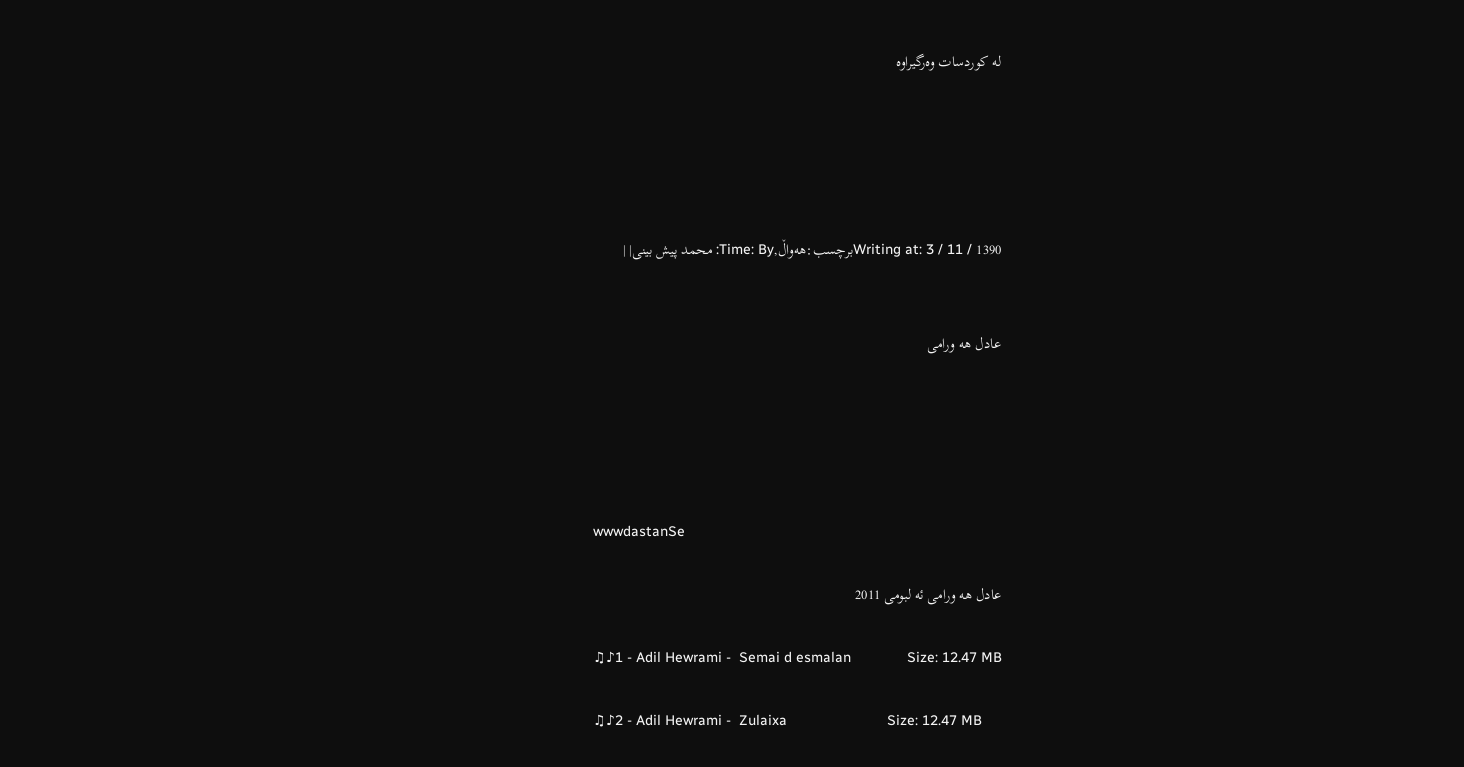له‌ کوردسات وه‌رگیراوه‌





Writing at: 3 / 11 / 1390برچسب:هه‌واڵ,Time: By: محمد پیش بینی| |


عادل هه ورامی





wwwdastanSe

عادل هه ورامی ئه لبومی 2011

♫♪1 - Adil Hewrami -  Semai d esmalan              Size: 12.47 MB

♫♪2 - Adil Hewrami -  Zulaixa                         Size: 12.47 MB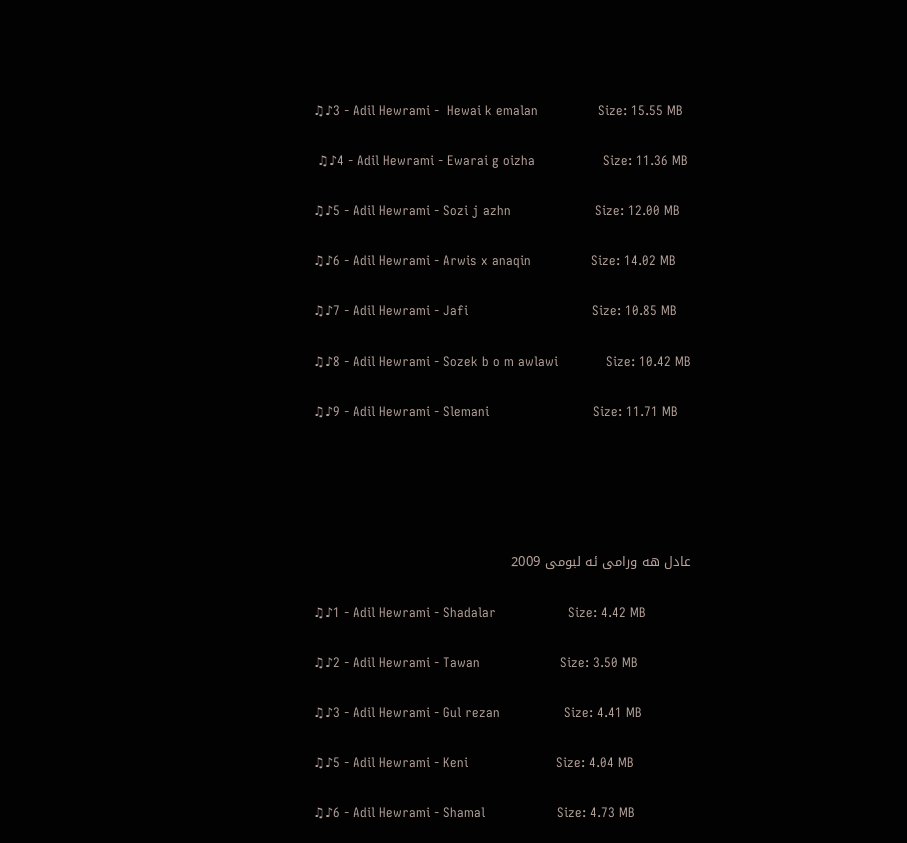♫♪3 - Adil Hewrami -  Hewai k emalan               Size: 15.55 MB

 ♫♪4 - Adil Hewrami - Ewarai g oizha                 Size: 11.36 MB

♫♪5 - Adil Hewrami - Sozi j azhn                     Size: 12.00 MB

♫♪6 - Adil Hewrami - Arwis x anaqin               Size: 14.02 MB

♫♪7 - Adil Hewrami - Jafi                               Size: 10.85 MB

♫♪8 - Adil Hewrami - Sozek b o m awlawi            Size: 10.42 MB

♫♪9 - Adil Hewrami - Slemani                          Size: 11.71 MB





عادل هه ورامی ئه لبومی 2009

♫♪1 - Adil Hewrami - Shadalar                  Size: 4.42 MB

♫♪2 - Adil Hewrami - Tawan                    Size: 3.50 MB

♫♪3 - Adil Hewrami - Gul rezan                Size: 4.41 MB

♫♪5 - Adil Hewrami - Keni                      Size: 4.04 MB

♫♪6 - Adil Hewrami - Shamal                  Size: 4.73 MB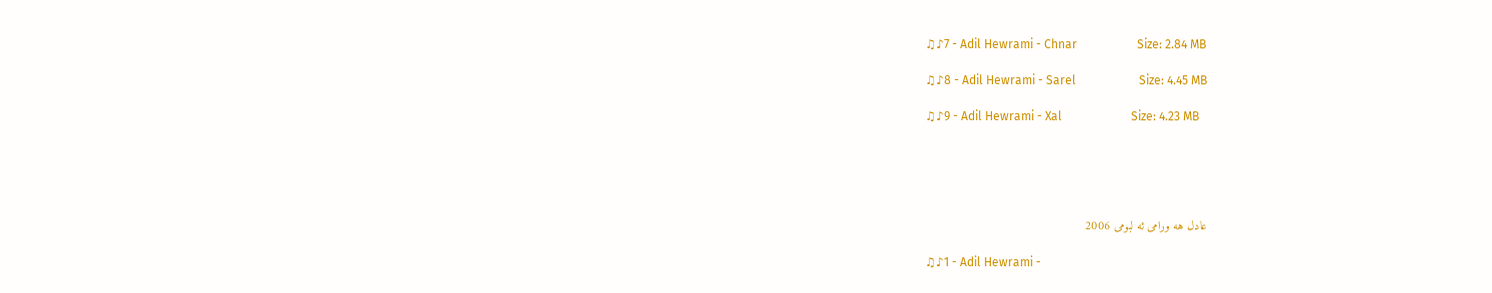♫♪7 - Adil Hewrami - Chnar                    Size: 2.84 MB

♫♪8 - Adil Hewrami - Sarel                     Size: 4.45 MB

♫♪9 - Adil Hewrami - Xal                       Size: 4.23 MB





عادل هه ورامی ئه لبومی 2006

♫♪1 - Adil Hewrami -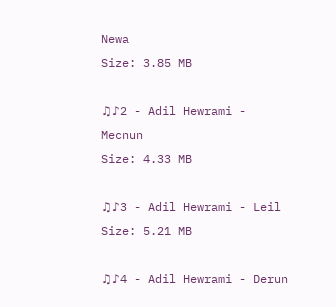Newa                      Size: 3.85 MB

♫♪2 - Adil Hewrami - Mecnun                   Size: 4.33 MB

♫♪3 - Adil Hewrami - Leil                        Size: 5.21 MB

♫♪4 - Adil Hewrami - Derun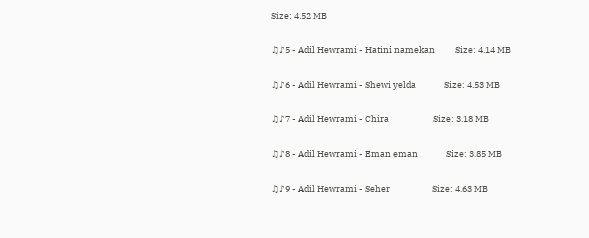Size: 4.52 MB

♫♪5 - Adil Hewrami - Hatini namekan          Size: 4.14 MB

♫♪6 - Adil Hewrami - Shewi yelda              Size: 4.53 MB

♫♪7 - Adil Hewrami - Chira                      Size: 3.18 MB

♫♪8 - Adil Hewrami - Eman eman              Size: 3.85 MB

♫♪9 - Adil Hewrami - Seher                     Size: 4.63 MB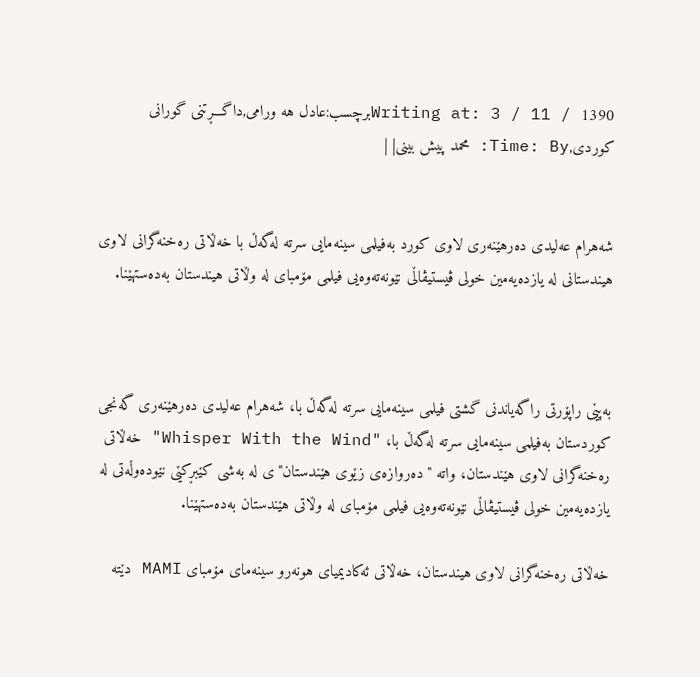Writing at: 3 / 11 / 1390برچسب:عادل هه ورامی,داگـــڕتنی گورانی کوردی,Time: By: محمد پیش بینی| |


شه‌هرام عه‌لیدی ده‌رهێنه‌ری لاوی كورد به‌فیلمی سینه‌مایی سرته‌ له‌گه‌ڵ با خه‌ڵاتی ره‌خنه‌گرانی لاوی هیندستانی له‌ یازده‌یه‌مین خولی ڤیستیڤاڵی نێونه‌ته‌وه‌یی فیلمی مۆمبای له‌ وڵاتی هیندستان به‌ده‌ستهێنا.



به‌پێی راپۆرتی راگه‌یاندنی گشتی فیلمی سینه‌مایی سرته‌ له‌گه‌ڵ با، شه‌هرام عه‌لیدی ده‌رهێنه‌ری گه‌نجی كوردستان به‌فیلمی سینه‌مایی سرته‌ له‌گه‌ڵ با، "Whisper With the Wind" خه‌ڵاتی ره‌خنه‌گرانی لاوی هێندستان، واته‌ "ده‌روازه‌ی زێوی هێندستان"ی له‌ به‌شی كێبڕكێی نێوده‌وڵه‌تی له‌ یازده‌یه‌مین خولی ڤیستیڤاڵی نێونه‌ته‌وه‌یی فیلمی مۆمبای له‌ وڵاتی هێندستان به‌ده‌ستهێنا.

خه‌ڵاتی ره‌خنه‌گرانی لاوی هیندستان، خه‌ڵاتی ئه‌كادیمیای هونه‌رو سینه‌مای مۆمبای MAMI دێته‌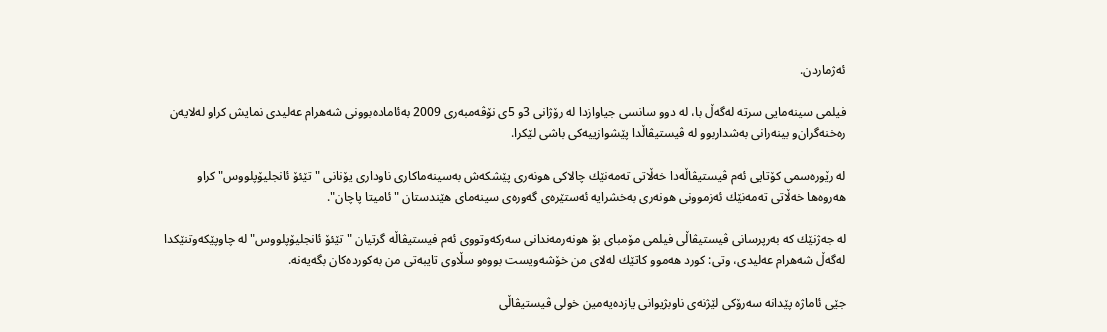ئه‌ژماردن.

فیلمی سینه‌مایی سرته‌ له‌گه‌ڵ با، له‌ دوو سانسی جیاوازدا له‌ رۆژانی 3و 5ی نۆڤه‌مبه‌ری 2009 به‌ئاماده‌بوونی شه‌هرام عه‌لیدی نمایش كراو له‌لایه‌ن ره‌خنه‌گران‌و بینه‌رانی به‌شداربوو له‌ ڤیستیڤاڵدا پێشوازییه‌‌كی باشی لێكرا.

له‌ رێوره‌سمی كۆتایی ئه‌م ڤیستیڤاڵه‌دا خه‌ڵاتی ته‌مه‌نێك چالاكی هونه‌ری پێشكه‌ش به‌سینه‌ماكاری ناوداری یۆنانی "تێئۆ ئانجلیۆپلووس" كراو هه‌روه‌ها خه‌ڵاتی ته‌مه‌نێك ئه‌زموونی هونه‌ری به‌خشرایه‌ ئه‌ستێره‌ی گه‌وره‌ی سینه‌مای هێندستان "ئامیتا پاچان".

له‌ جه‌ژنێك كه‌ به‌رپرسانی ڤیستیڤاڵی فیلمی مۆمبای بۆ هونه‌رمه‌ندانی سه‌ركه‌وتووی ئه‌م فیستیڤاڵه‌ گرتیان "تێئۆ ئانجلیۆپلووس" له‌ چاوپێكه‌وتنێكدا له‌گه‌ڵ شه‌هرام عه‌لیدی، وتی: كورد هه‌موو كاتێك له‌لای من خۆشه‌ویست بووه‌و سڵاوی تایبه‌تی من به‌كورده‌كان بگه‌یه‌نه‌.

جێی ئاماژه‌ پێدانه‌ سه‌رۆكی لێژنه‌ی ناوبژیوانی یازده‌یه‌مین خولی ڤیستیڤاڵی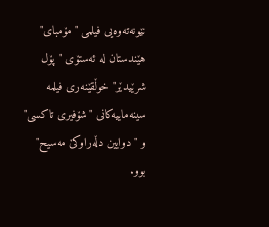نێونه‌ته‌وه‌یی فیلمی "مۆمبای" هێندستان له‌ ئه‌ستۆی "پۆل شرێیدێر" خوڵقێنه‌ری فیلمه‌ سینه‌ماییه‌كانی "شۆفیری تاكسی" و "دوایین دڵه‌راوكێ مه‌سیح" بوو.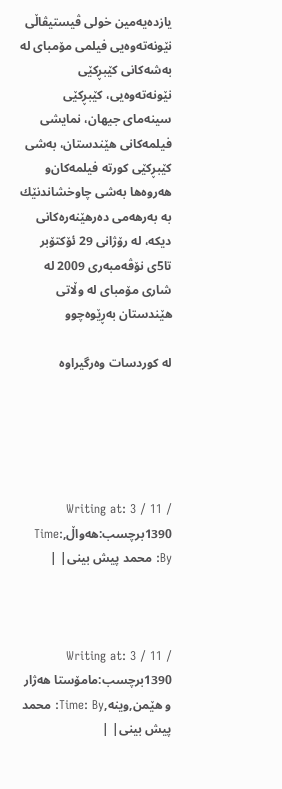یازده‌یه‌مین خولی ڤیستیڤاڵی نێونه‌ته‌وه‌یی فیلمی مۆمبای له‌ به‌شه‌كانی كێبڕكێی نێونه‌ته‌وه‌یی، كێبڕكێی سینه‌مای جیهان، نمایشی فیلمه‌كانی هێندستان، به‌شی كێبڕكێی كورته‌ فیلمه‌كان‌و هه‌روه‌ها به‌شی چاوخشاندنێك به‌ به‌رهه‌می ده‌رهێنه‌ره‌كانی دیكه‌، له‌ رۆژانی 29 ئۆكتۆبر تا5ی نۆڤه‌مبه‌ری 2009 له‌ شاری مۆمبای له‌ وڵاتی هێندستان به‌ڕێوه‌چوو

له‌ کوردسات وه‌رگیراوه





Writing at: 3 / 11 / 1390برچسب:هه‌واڵ,Time: By: محمد پیش بینی| |



Writing at: 3 / 11 / 1390برچسب:مامۆستا هه‌ژار و هێمن,وینه,Time: By: محمد پیش بینی| |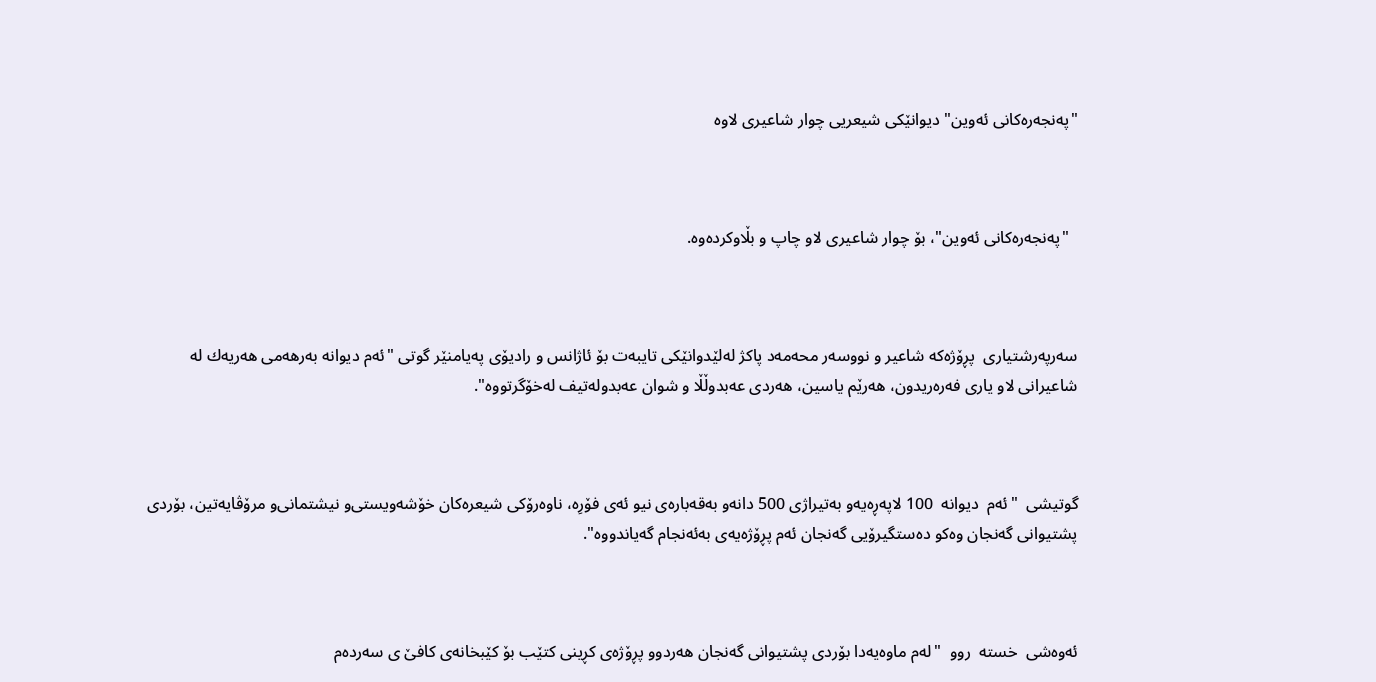"په‌نجه‌ره‌كانی ئه‌وین" دیوانێكی شیعریی چوار شاعیری لاوه



  "په‌نجه‌ره‌كانی ئه‌وین"، بۆ چوار شاعیری لاو چاپ و بڵاوكرده‌وه‌.



سه‌رپه‌رشتیاری  پڕۆژه‌كه‌ شاعیر و نووسه‌ر محه‌مه‌د پاكژ له‌لێدوانێكی تایبه‌ت بۆ ئاژانس و رادیۆی په‌یامنێر گوتی "ئه‌م دیوانه‌ به‌رهه‌می هه‌ریه‌ك له‌ شاعیرانی لاو یاری فه‌ره‌ریدون، هه‌رێم یاسین، هه‌ردی عه‌بدوڵڵا و شوان عه‌بدوله‌تیف له‌خۆگرتووه‌".



گوتیشی  "ئه‌م  دیوانه‌  100 لاپه‌ڕه‌یه‌و به‌تیراژی 500 دانه‌‌و به‌قه‌باره‌ی نیو ئه‌ی فۆرِه‌، ناوه‌رۆكی شیعره‌كان خۆشه‌ویستی‌و نیشتمانی‌و مرۆڤایه‌تین‌، بۆردی پشتیوانی گه‌نجان وه‌كو ده‌ستگیرۆیی گه‌نجان ئه‌م پڕۆژه‌یه‌ی به‌ئه‌نجام گه‌یاندووه‌".



ئه‌وه‌شی  خسته‌  روو  "له‌م ماوه‌یه‌دا بۆردی پشتیوانی گه‌نجان هه‌ردوو پڕۆژه‌ی كڕینی كتێب بۆ كێبخانه‌ی كافێ ی سه‌رده‌م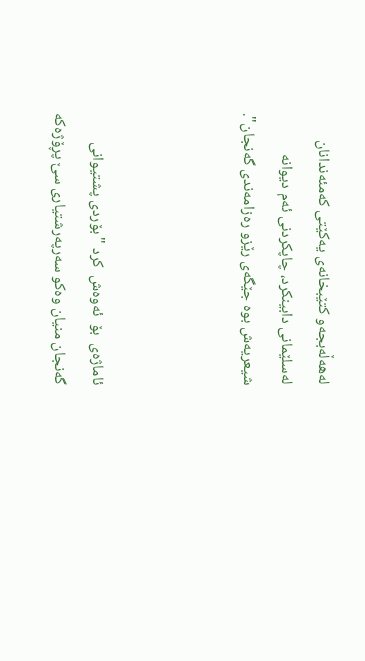له‌هه‌ڵه‌بجه‌و كتێبخانه‌ی یه‌كێتی كه‌مئه‌ندانان له‌سلێمانی دابینكرد، چاپكردنی ئه‌م دیوانه‌ شیعریه‌ش بوه‌ جێگه‌ی رێزو ره‌زامه‌ندی گه‌نجان".



ئاماژه‌ی  بۆ  ئه‌وه‌ش  كرد "بۆردی پشتیوانی گه‌نجان منیان وه‌كو سه‌رپه‌رشتیاری سێ پڕۆژه‌كه‌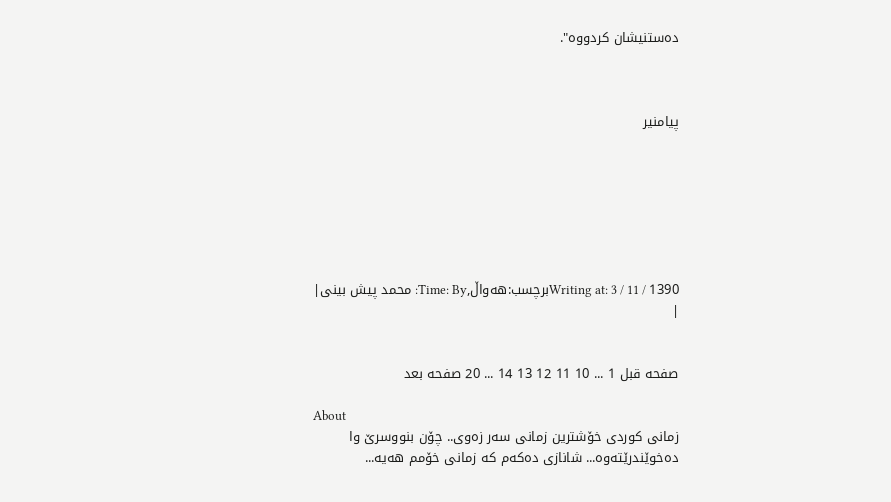ده‌ستنیشان كردووه‌".



پیامنیر







Writing at: 3 / 11 / 1390برچسب:هه‌واڵ,Time: By: محمد پیش بینی| |


صفحه قبل 1 ... 10 11 12 13 14 ... 20 صفحه بعد

About
زمانی کوردی خۆشترین زمانی سه‌ر زه‌وی.. چۆن بنووسرێ وا ده‌خوێندرێته‌وه‌... شانازی ده‌که‌م که‌ زمانی خۆمم هه‌یه‌...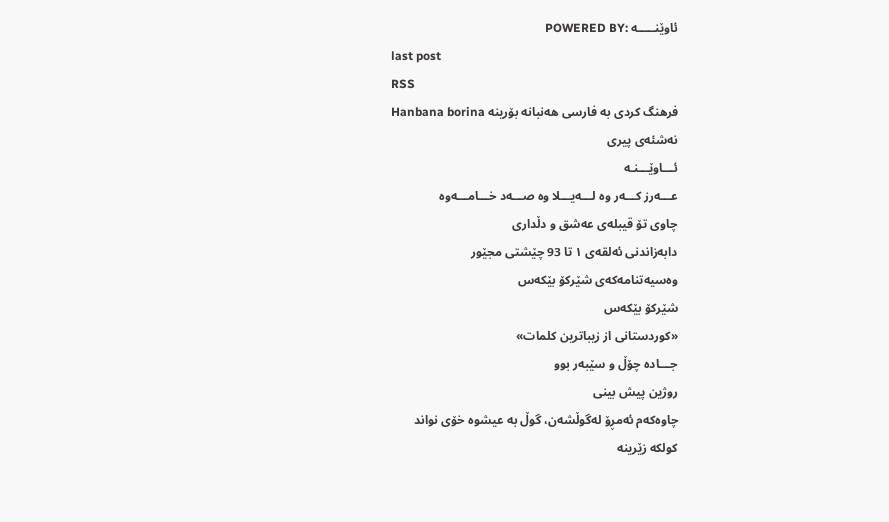ئاوێنـــــه :POWERED BY
last post
RSS
فرهنگ کردی به فارسی ھەنبانە بۆرینە Hanbana borina
نه‌شئه‌ی پیری
ئـــاوێـــنـه‌
عـــه‌رز كـــه‌ر وه‌ لـــه‌یـــلا وه‌ صـــه‌د خـــامـــه‌وه‌
چاوی تۆ قیبلەی عەشق و دڵداری
دابه‌زاندنی ئه‌لقه‌ی ۱ تا 93 چێشتی مجێور
وه‌سیه‌تنامه‌که‌ی شێرکۆ بێکەس
شێرکۆ بێکەس
«کوردستانی از زیباترین کلمات»
جـــاده‌ چۆڵ و سێبه‌ر بوو
روژین پیش بینی
چاوه‌که‌م ئه‌مڕۆ له‌گوڵشه‌ن، گوڵ به‌ عیشوه‌ خۆی نواند
کولکه زێرینه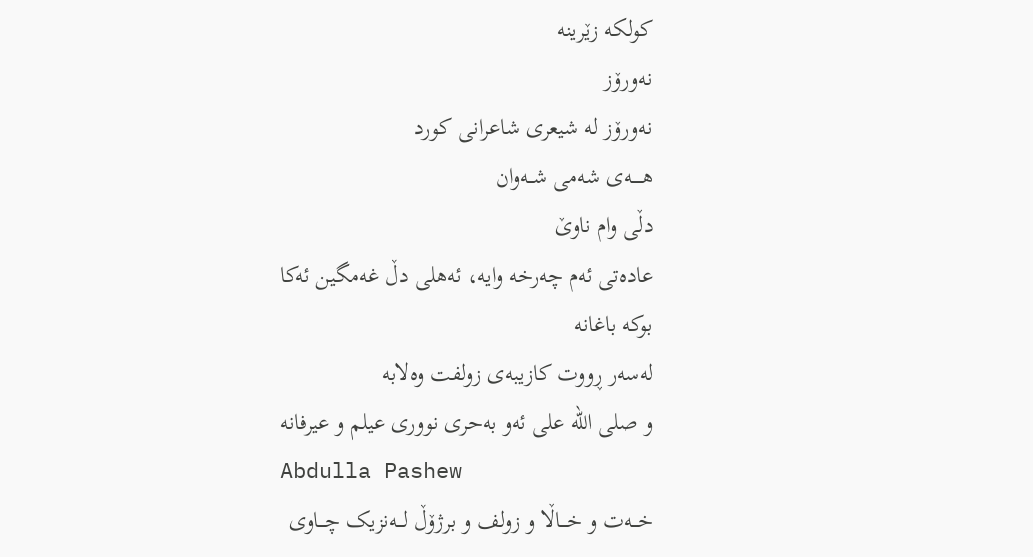کولکه زێرینه
نه‌ورۆز
نەورۆز لە شیعری شاعرانی کورد
هـــــه‌ی شه‌می شــه‌وان
دڵى وام ناوێ
عادەتى ئەم چەرخە وایە، ئەهلى دڵ غەمگین ئەکا
بوکه باغانه
لەسەر ڕووت کازیبەی زولفت وەلابە
و صلى الله على ئەو بەحری نووری عیلم و عیرفانە
Abdulla Pashew
خـــەت و خـــاڵا و زولف و برژۆڵ لـــەنزیک چـــاوی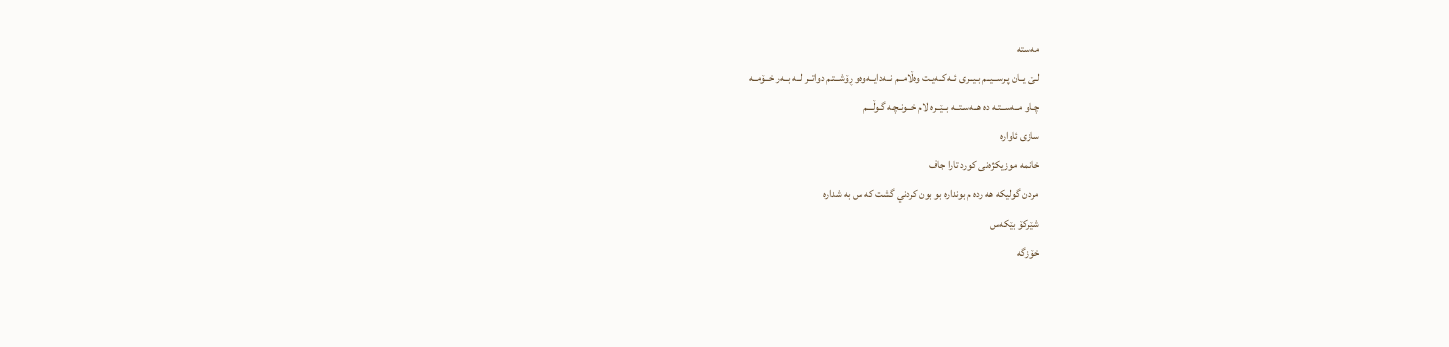مەستە
لـێ یــان پـرســیــم بـیــری ئــەکــەیـت وەڵامــم نــەدایــەوەو ڕۆشــتـم دواتــر لــە بــەر خــۆمــە
چـاو مــه‌ســتـه‌ ده‌ هــه‌سـتــه‌ بــێــره‌ لام خــونـچـه‌ گـوڵـــم
سازی ئاواره‌
خانمه‌ موزیكژه‌نی كورد تارا جاف
مردن گوليكه هه رده م بونداره بو بون كردني گشت كه س به شداره
شێرکۆ بێکه‌س
خۆزگه‌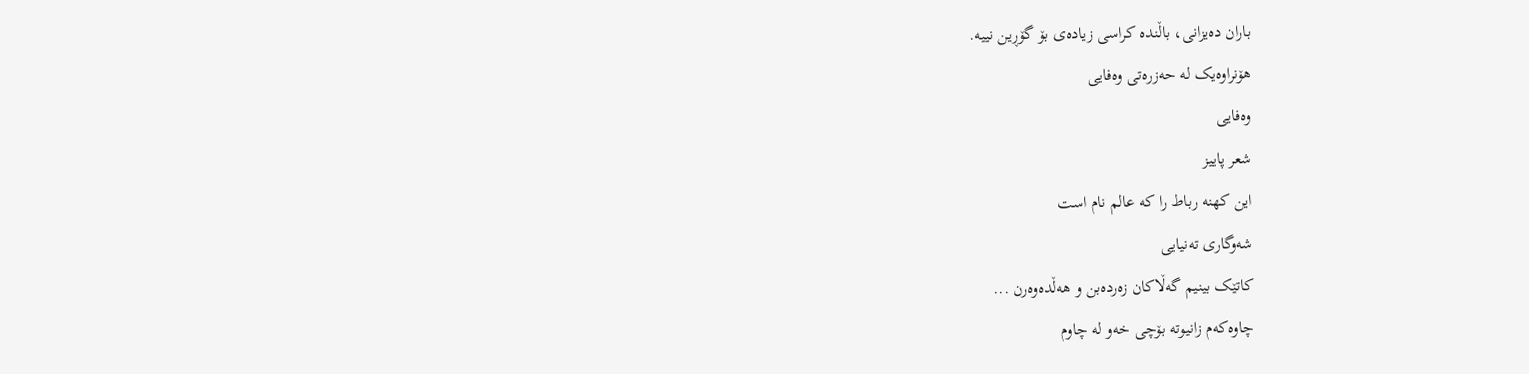باران ده‌يزانی، باڵنده‌ كراسی زياده‌ی بۆ گۆڕين نييە.
هۆنراوەیک لە حەزرەتی وەفایی
وەفایی
شعر پاییز
این کهنه رباط را که عالم نام است
شه‌وگاری ته‌نیایی
کاتێک بینیم گەڵاکان زەردەبن و هەڵدەوەرن ...
چاوه‌که‌م زانیوته‌ بۆچی خه‌و له‌ چاوم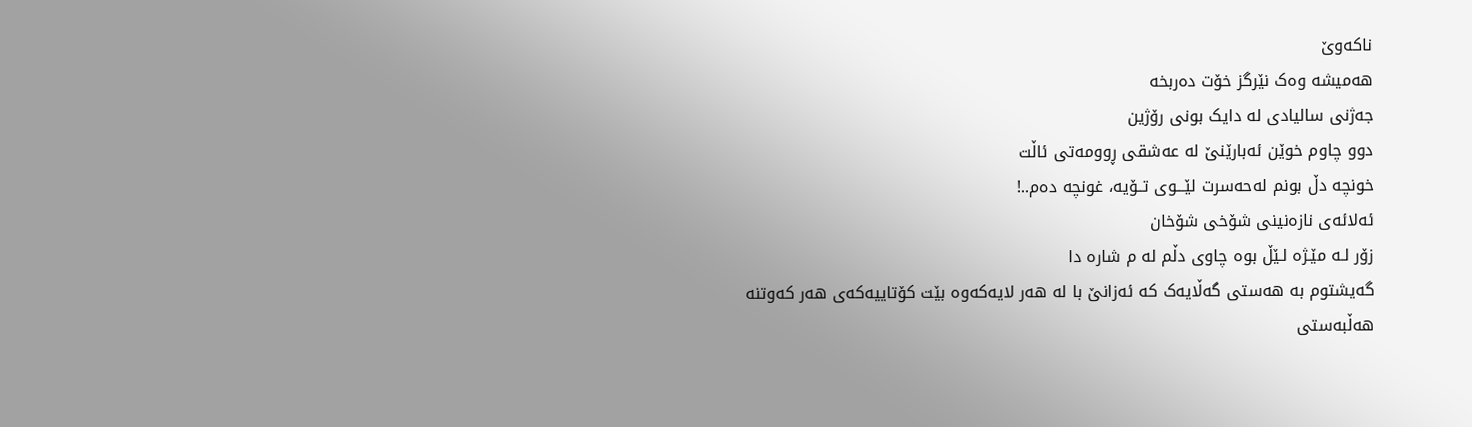ناکه‌وێ
هەمیشە وەک نێرگز خۆت دەربخە
جه‌ژنی سالیادی له دایک بونی رۆژین
دوو چاوم خوێن ئه‌بارێنێ له‌ عه‌شقی ڕوومه‌تی ئاڵت
خونچە دڵ بونم لەحەسرت لێـــوی تــۆیە، غونچە دەم..!
ئەلائەی نازەنینی شۆخی شۆخان
زۆر لـه مێـژه لـێڵ بوه چاوی دڵم له م شاره دا
گه‌یشتوم بە هەستی گه‌ڵایه‌ک کە ئه‌زانێ با لە هەر لایه‌که‌وە بێت کۆتاییەکەی هەر که‌وتنه
هەڵبەستی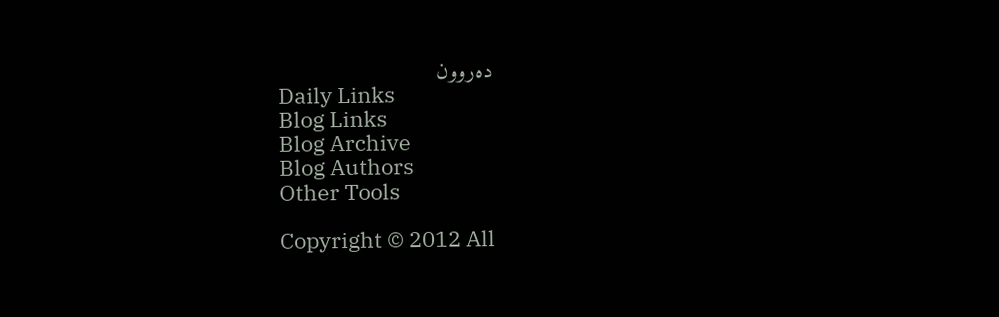دەروون
Daily Links
Blog Links
Blog Archive
Blog Authors
Other Tools

Copyright © 2012 All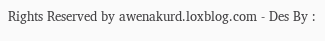Rights Reserved by awenakurd.loxblog.com - Des By :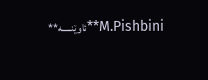M.Pishbini**ئاوێنـــــه**